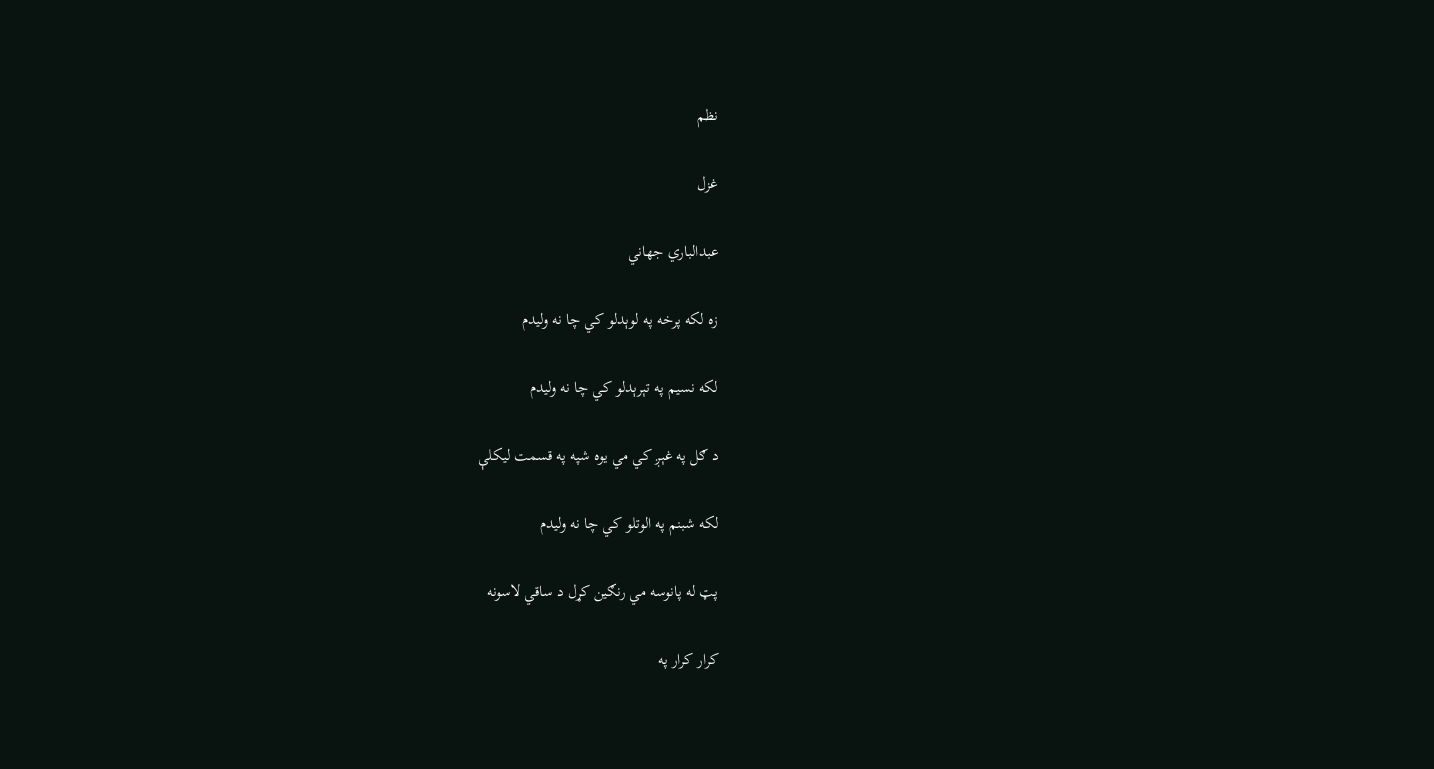نظم

غزل

عبدالباري جهاني

زه لكه پرخه په لوېدلو كي چا نه وليدم

لكه نسيم په تېرېدلو كي چا نه وليدم

د ګل په غېږ كي مي يوه شپه په قسمت ليكلې

لكه شبنم په الوتلو كي چا نه وليدم

پټ له پانوسه مي رنګين كړل د ساقي لاسونه

كرار كرار په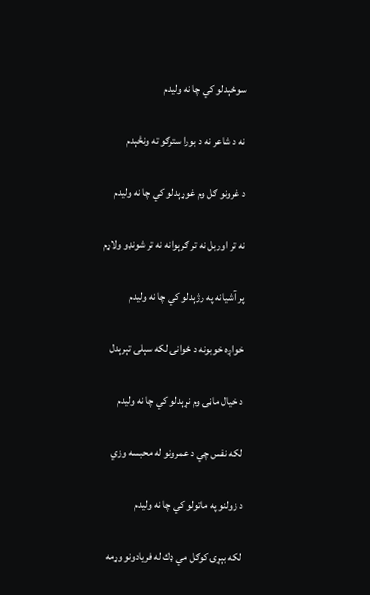سوځېدلو كي چا نه وليدم

نه د شاعر نه د بورا سترګو ته ونڅېدم

د غرونو ګل وم غوړېدلو كي چا نه وليدم

نه تر اوربل نه تر ګرېوانه نه تر شونډو ولاړم

پر آشيانه په رژېدلو كي چا نه وليدم

خواږه خوبونه د ځوانۍ لكه سېلۍ تېرېدل

د خيال ماڼۍ وم نړېدلو كي چا نه وليدم

لكه نفس چي د عمرونو له محبسه وزي

د زولنو په ماتولو كي چا نه وليدم

لكه بېړۍ كوګل مي ډك له فريادونو وړمه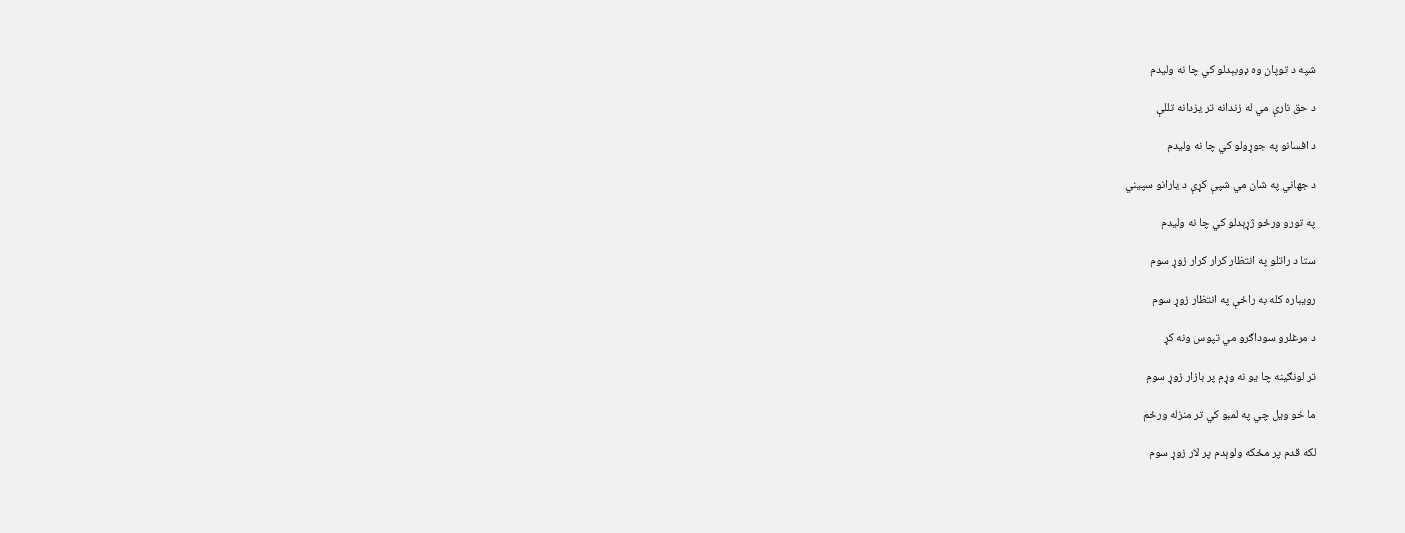شپه د توپان وه ډوبېدلو كي چا نه وليدم

د حق نارې مي له زندانه تر يزدانه تللې

د افسانو په جوړولو كي چا نه وليدم

د جهاني په شان مي شپې كړې د يارانو سپيني

په تورو ورځو ژړېدلو كي چا نه وليدم

ستا د راتلو په انتظار كرار كرار زوړ سوم

رويباره كله به راځې په انتظار زوړ سوم

د مرغلرو سوداګرو مي تپوس ونه كړ

تر لونګينه چا يو نه وړم پر بازار زوړ سوم

ما خو ويل چي په لمبو كي تر منزله ورځم

لكه قدم پر مځكه ولوېدم پر لار زوړ سوم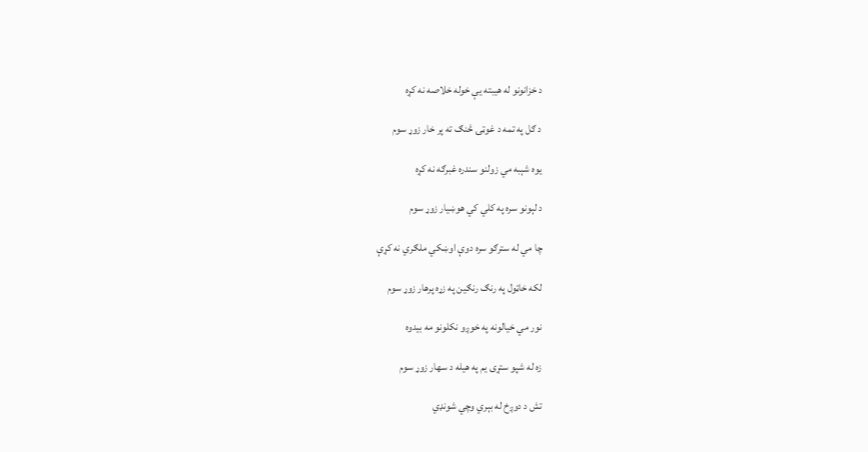د خزانونو له هيبته يې خوله خلاصه نه كړه

د ګل په تمه د غوټۍ څنګ ته پر خار زوړ سوم

يوه شېبه مي زولنو سندره غبرګه نه كړه

د لېونو سره په كلي كي هوښيار زوړ سوم

چا مي له سترګو سره دوې اوښكي ملګري نه كړې

لكه خاټول په رنګ رنګين په زړه پرهار زوړ سوم

نور مي خيالونه په خوږو نكلونو مه بيدوه

زه له شپو ستړى يم په هيله د سهار زوړ سوم

تش د دوږخ له بېري وچي شونډي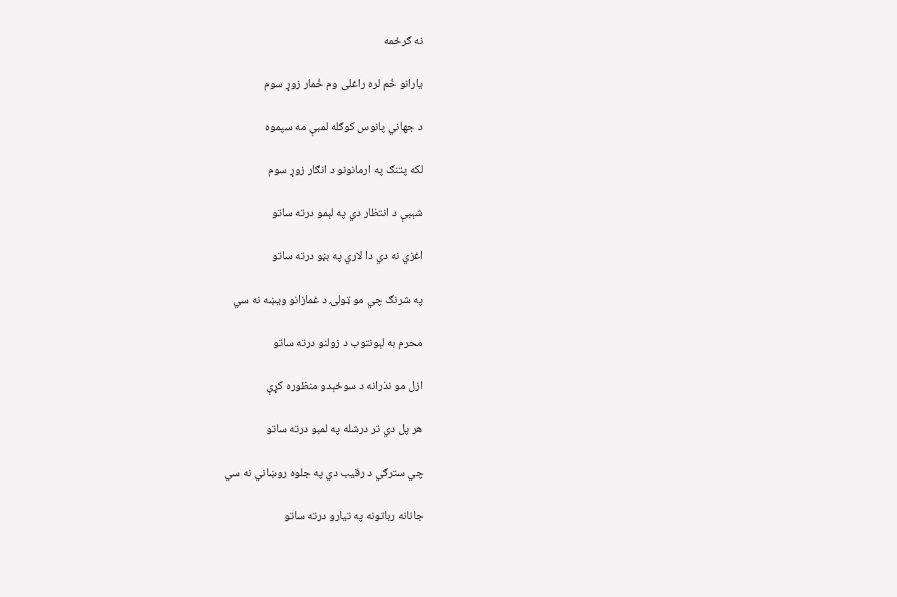نه ګرځمه

يارانو خُم لره راغلى وم خُمار زوړ سوم

د جهاني پانوس كوګله لمبې مه سپموه

لكه پتنګ په ارمانونو د انګار زوړ سوم

شېبې د انتظار دي په لېمو درته ساتو

اغزي نه دي دا لاري په بڼو درته ساتو

په شرنګ چي مو ټولۍ د غمازانو ويښه نه سي

محرم به لېونتوب د زولنو درته ساتو

ازل مو نذرانه د سوځېدو منظوره كړې

هر پل دي تر درشله په لمبو درته ساتو

چي سترګي د رقيب دي په جلوه روښاني نه سي

جانانه رباتونه په تيارو درته ساتو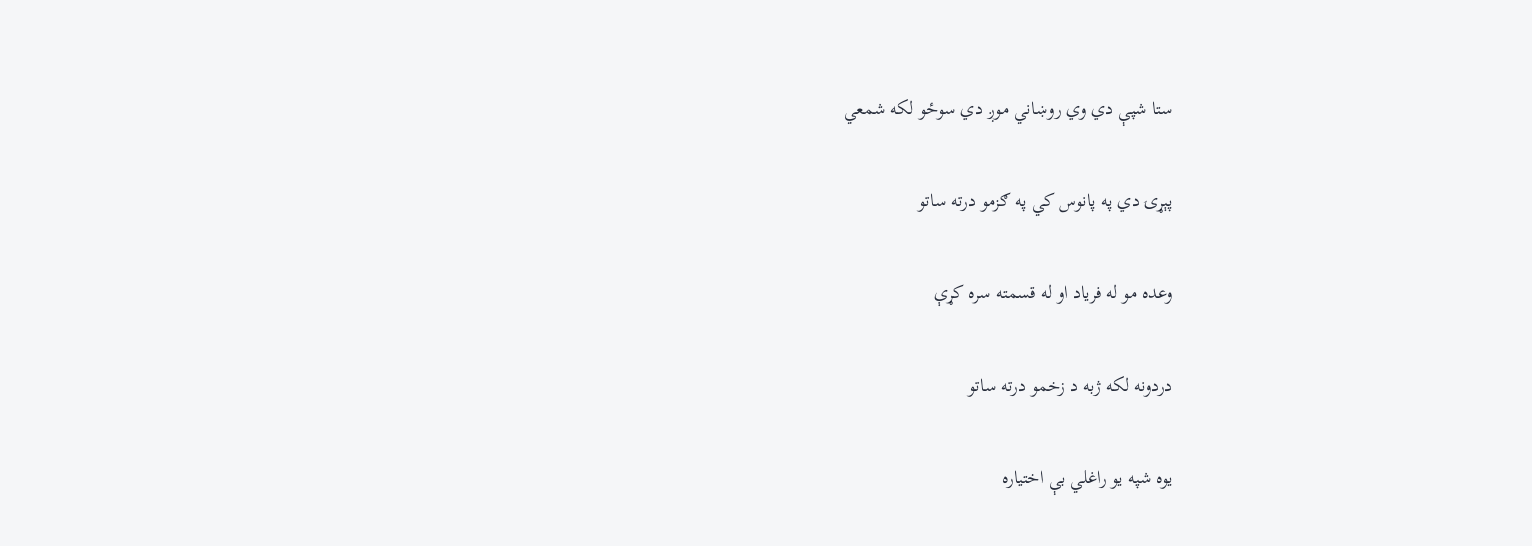ستا شپې دي وي روښاني موږ دي سوځو لكه شمعي

پېړۍ دي په پانوس كي په ګزمو درته ساتو

وعده مو له فرياد او له قسمته سره كړې

دردونه لكه ژبه د زخمو درته ساتو

يوه شپه يو راغلي بې اختياره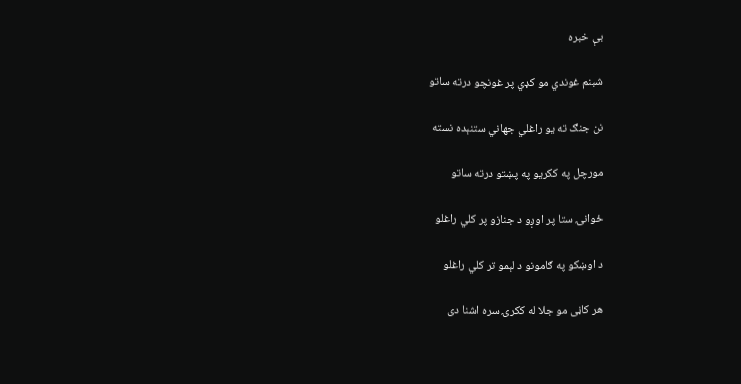بې خبره

شبنم غوندي مو كډي پر غونچو درته ساتو

نن جنګ ته يو راغلي جهاني ستنېده نسته

مورچل په ككريو په پښتو درته ساتو

ځوانۍ ستا پر اوږو د جنازو پر كلي راغلو

د اوښكو په ګامونو د لېمو تر كلي راغلو

هر كاڼى مو جلا له ككرۍ سره اشنا دى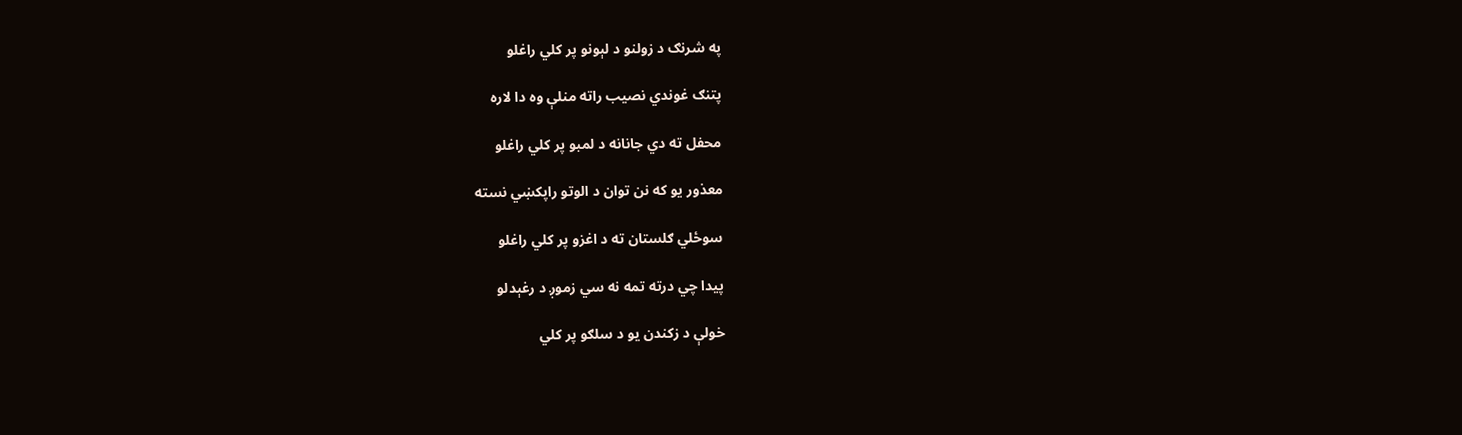په شرنګ د زولنو د لېونو پر كلي راغلو

پتنګ غوندي نصيب راته منلې وه دا لاره

محفل ته دي جانانه د لمبو پر كلي راغلو

معذور يو كه نن توان د الوتو راپكښي نسته

سوځلي ګلستان ته د اغزو پر كلي راغلو

پيدا چي درته تمه نه سي زموږ د رغېدلو

خولې د زكندن يو د سلګو پر كلي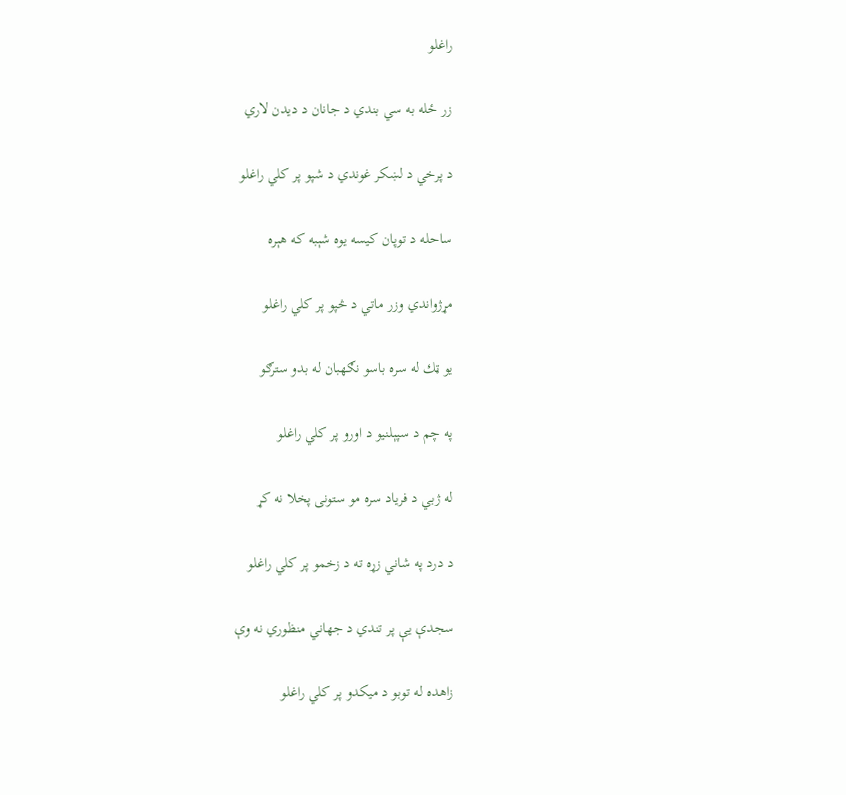راغلو

زر ځله به سي بندي د جانان د ديدن لاري

د پرخي د لښكر غوندي د شپو پر كلي راغلو

ساحله د توپان كيسه يوه شېبه كه هېره

مړژواندي وزر ماتي د څپو پر كلي راغلو

يو ټك له سره باسو نګهبان له بدو سترګو

په چم د سپېلنيو د اورو پر كلي راغلو

له ژبي د فرياد سره مو ستونى پخلا نه كړ

د درد په شاني زړه ته د زخمو پر كلي راغلو

سجدې يې پر تندي د جهاني منظوري نه وې

زاهده له توبو د ميكدو پر كلي راغلو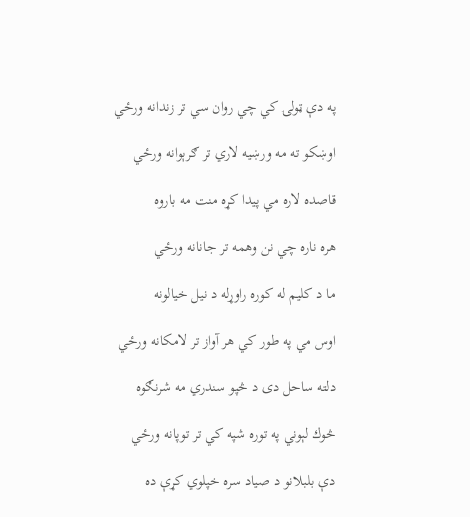په دې ټولۍ كي چي روان سي تر زندانه ورځي

اوښكو ته مه ورښيه لاري تر ګرېوانه ورځي

قاصده لاره مي پيدا كړه منت مه باروه

هره ناره چي نن وهمه تر جانانه ورځي

ما د كليم له كوره راوړله د نيل خيالونه

اوس مي په طور كي هر آواز تر لامكانه ورځي

دلته ساحل دى د څپو سندري مه شرنګوه

څوك لېوني په توره شپه كي تر توپانه ورځي

دې بلبلانو د صياد سره خپلوي كړې ده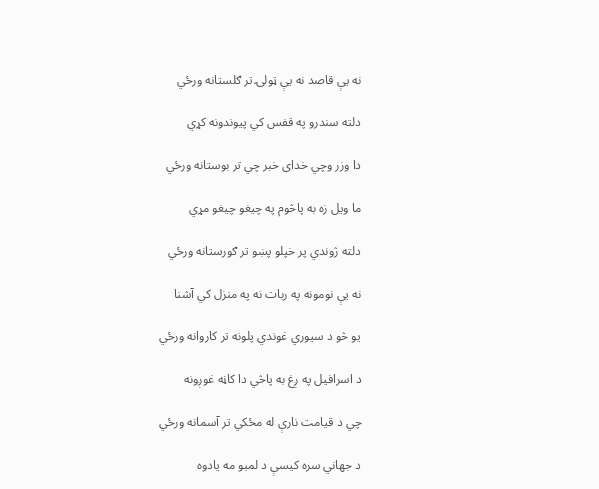نه يې قاصد نه يې ټولۍ تر ګلستانه ورځي

دلته سندرو په قفس كي پيوندونه كړي

دا وزر وچي خداى خبر چي تر بوستانه ورځي

ما ويل زه به پاڅوم په چيغو چيغو مړي

دلته ژوندي پر خپلو پښو تر ګورستانه ورځي

نه يې نومونه په ربات نه په منزل كي آشنا

يو څو د سيوري غوندي پلونه تر كاروانه ورځي

د اسرافيل په ږغ به پاڅي دا كاڼه غوږونه

چي د قيامت نارې له مځكي تر آسمانه ورځي

د جهاني سره كيسې د لمبو مه يادوه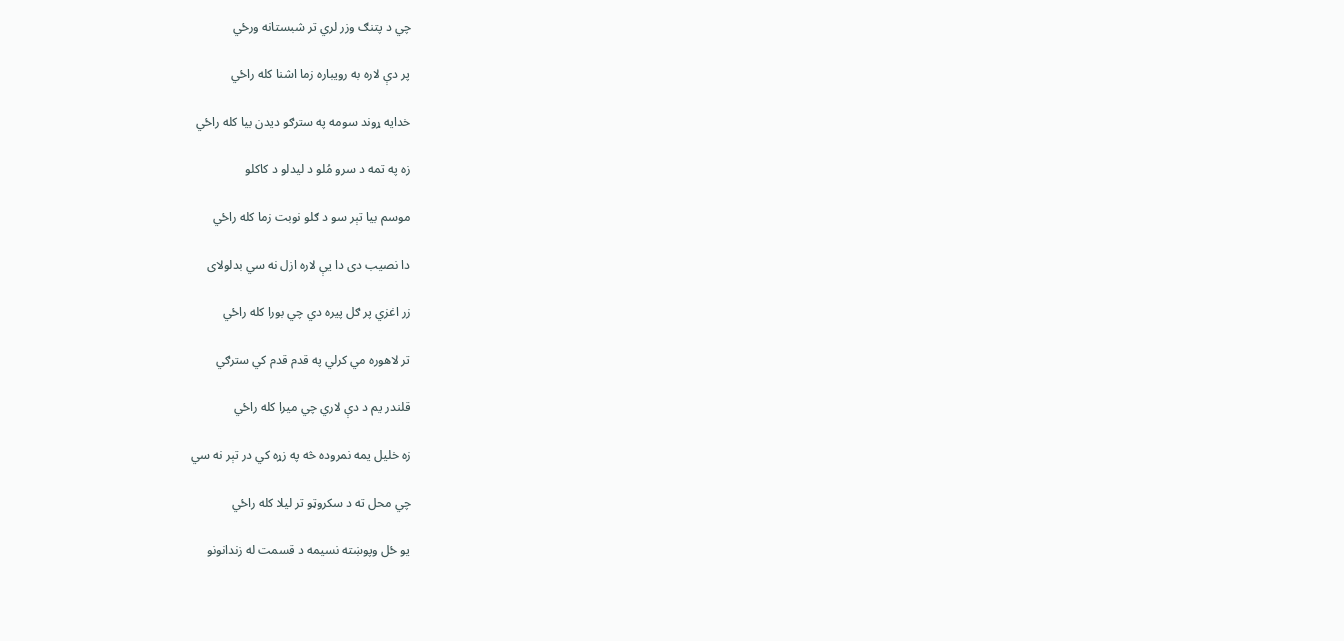چي د پتنګ وزر لري تر شبستانه ورځي

پر دې لاره به رويباره زما اشنا كله راځي

خدايه ړوند سومه په سترګو ديدن بيا كله راځي

زه په تمه د سرو مُلو د ليدلو د كاكلو

موسم بيا تېر سو د ګلو نوبت زما كله راځي

دا نصيب دى دا يې لاره ازل نه سي بدلولاى

زر اغزي پر ګل پيره دي چي بورا كله راځي

تر لاهوره مي كرلي په قدم قدم كي سترګي

قلندر يم د دې لاري چي ميرا كله راځي

زه خليل يمه نمروده څه په زړه كي در تېر نه سي

چي محل ته د سكروټو تر ليلا كله راځي

يو ځل وپوښته نسيمه د قسمت له زندانونو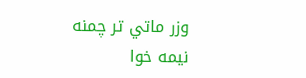وزر ماتي تر چمنه نيمه خوا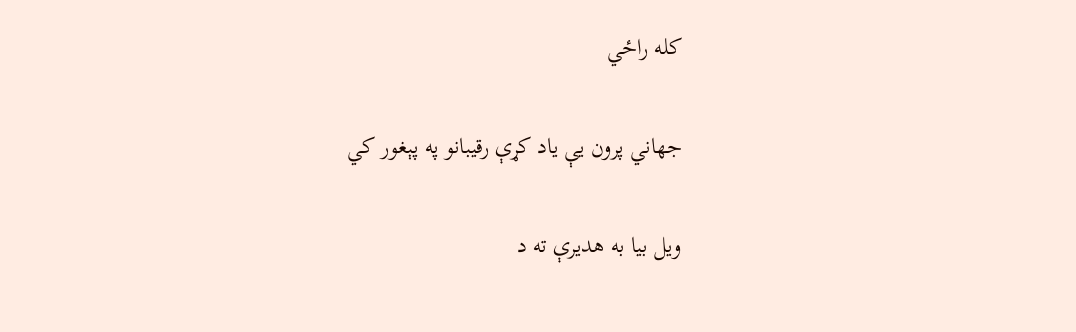كله راځي

جهاني پرون يې ياد كړې رقيبانو په پېغور كي

ويل بيا به هديرې ته د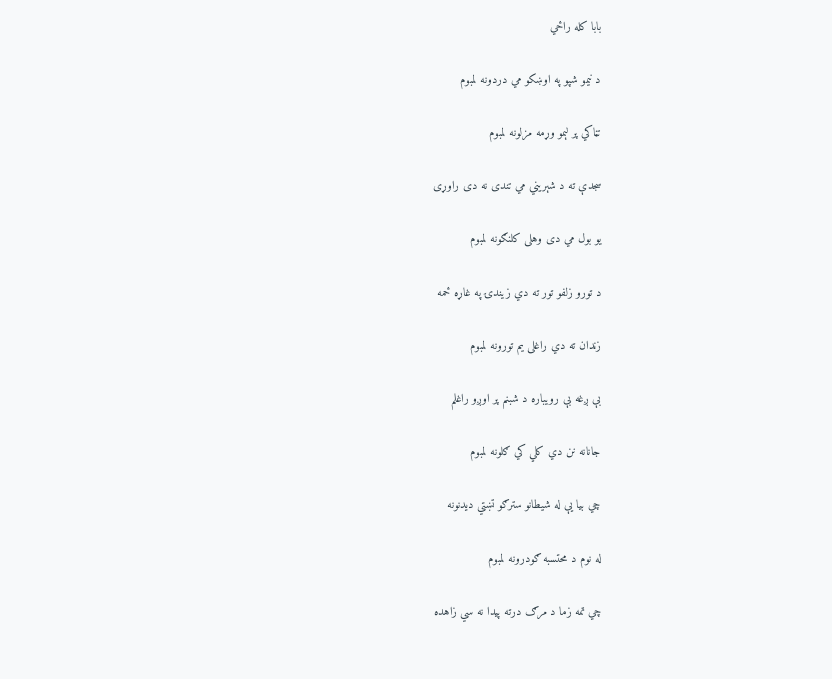بابا كله راځي

د نيمو شپو په اوښكو مي دردونه لمبوم

تڼاكي پر لېمو وړمه مزلونه لمبوم

سجدې ته د شېريني مي تندى نه دى راوړى

يو بول مي دى وهلى كلنګونه لمبوم

د تورو زلفو تور ته دي زيندۍ په غاړه ځمه

زندان ته دي راغلى يم تورونه لمبوم

بې ږغه بې رويباره د شبنم پر اوږو راغلم

جانانه نن دي كلي كي ګلونه لمبوم

چي بيا يې له شيطانو سترګو تښتي ديدنونه

له نوم د محتسبه ګودرونه لمبوم

چي تمه زما د مرګ درته پيدا نه سي زاهده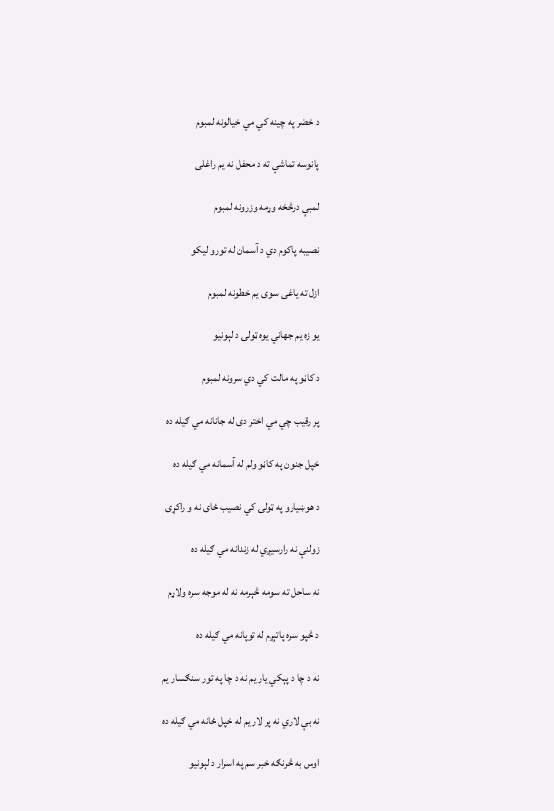د خضر په چينه كي مي خيالونه لمبوم

پانوسه تماشې ته د محفل نه يم راغلى

لمبې درڅخه وړمه وزرونه لمبوم

نصيبه پاكوم دي د آسمان له تورو ليكو

ازل ته ياغى سوى يم خطونه لمبوم

يو زه يم جهاني يوه ټولۍ د لېونيو

د كاڼو په مالت كي دي سرونه لمبوم

پر رقيب چي مي اختر دى له جانانه مي ګيله ده

خپل جنون په كاڼو ولم له آسمانه مي ګيله ده

د هوښيارو په ټولۍ كي نصيب ځاى نه و راكړى

زولنې نه رارسيږي له زندانه مي ګيله ده

نه ساحل ته سومه څېرمه نه له موجه سره ولاړم

د څپو سره پاتېږم له توپانه مي ګيله ده

نه د چا د پېكي يار يم نه د چا په تور سنګسار يم

نه بې لاري نه پر لار يم له خپل ځانه مي ګيله ده

اوس به څرنګه خبر سم په اسرار د لېونيو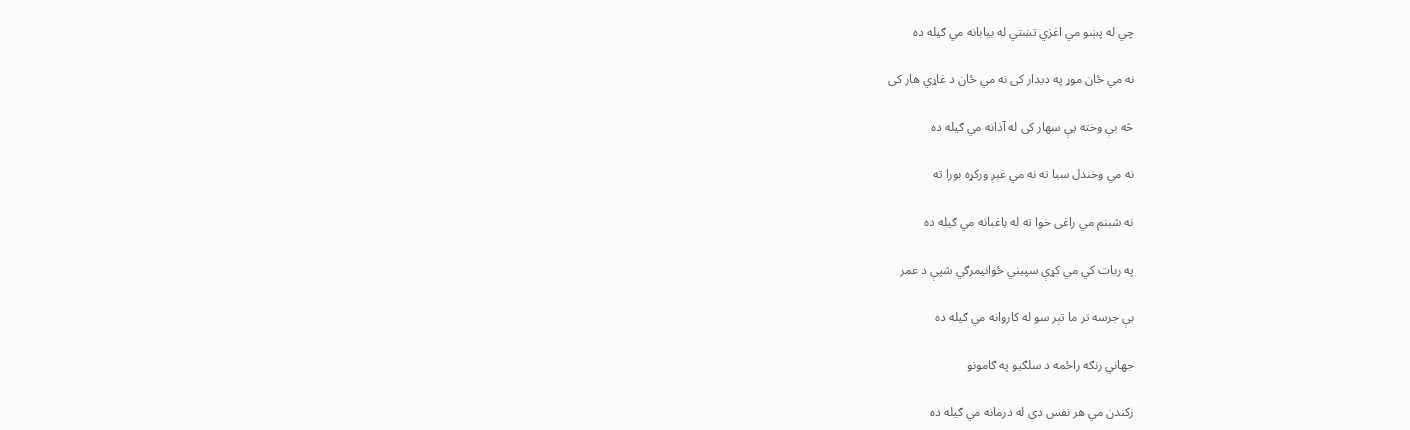چي له پښو مي اغزي تښتي له بيابانه مي ګيله ده

نه مي ځان موړ په ديدار كى نه مي ځان د غاړي هار كى

څه بې وخته يې سهار كى له آذانه مي ګيله ده

نه مي وخندل سبا ته نه مي غېږ وركړه بورا ته

نه شبنم مي راغى خوا ته له باغبانه مي ګيله ده

په ربات كي مي كړې سپيني ځوانيمرګي شپې د عمر

بې جرسه تر ما تېر سو له كاروانه مي ګيله ده

جهاني رنګه راځمه د سلګيو په ګامونو

زكندن مي هر نفس دى له درمانه مي ګيله ده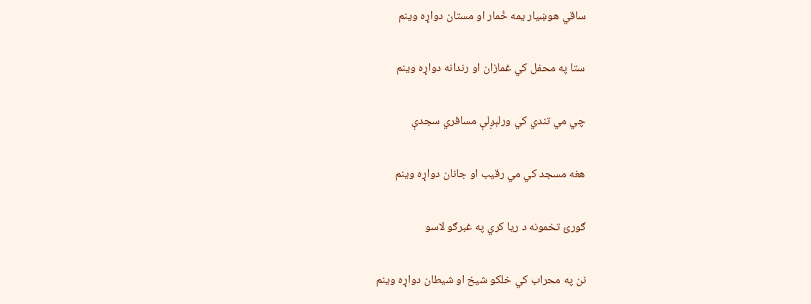ساقي هوښيار يمه خُمار او مستان دواړه وينم

ستا په محفل كي غمازان او رندانه دواړه وينم

چي مي تندي كي ورلېږلې مسافري سجدې

هغه مسجد كي مي رقيب او جانان دواړه وينم

ګورئ تخمونه د ريا كري په غبرګو لاسو

نن په محراب كي خلكو شيخ او شيطان دواړه وينم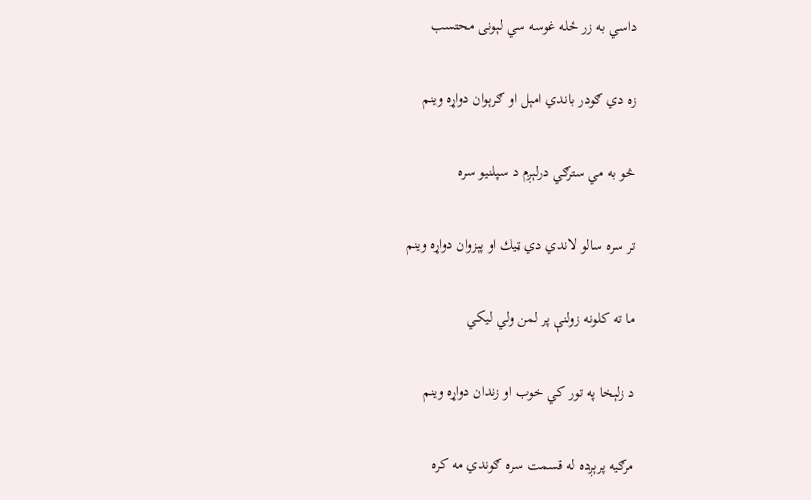داسي به زر ځله غوسه سي لېونى محتسب

زه دي ګودر باندي امېل او ګرېوان دواړه وينم

څو به مي سترګي درلېږم د سپلنيو سره

تر سره سالو لاندي دي ټيك او پېزوان دواړه وينم

ما ته كلونه زولنې پر لمن ولي ليكي

د زلېخا په تور كي خوب او زندان دواړه وينم

مرګيه پرېږده له قسمت سره ګوندي مه كره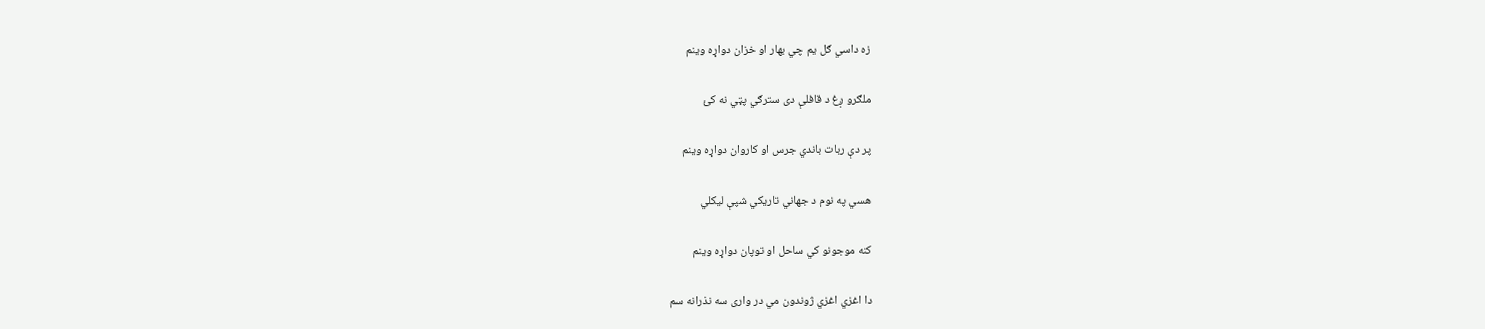زه داسي ګل يم چي بهار او خزان دواړه وينم

ملګرو ږغ د قافلې دى سترګي پټي نه كئ

پر دې ربات باندي جرس او كاروان دواړه وينم

هسي په نوم د جهاني تاريكي شپې ليكلي

كنه موجونو كي ساحل او توپان دواړه وينم

دا اغزي اغزي ژوندون مي در وارى سه نذرانه سم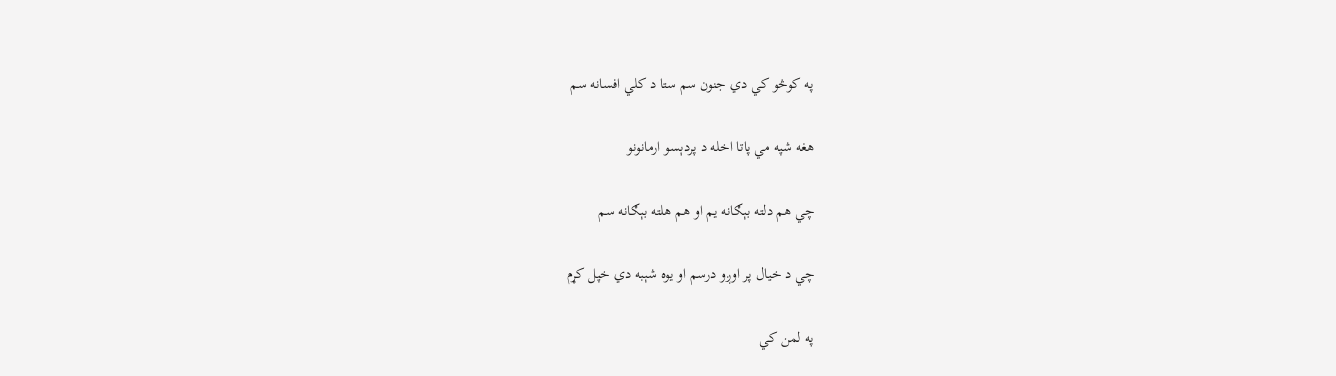په كوڅو كي دي جنون سم ستا د كلي افسانه سم

هغه شپه مي پاتا اخله د پردېسو ارمانونو

چي هم دلته بېګانه يم او هم هلته بېګانه سم

چي د خيال پر اوږو درسم او يوه شېبه دي خپل كړم

په لمن كي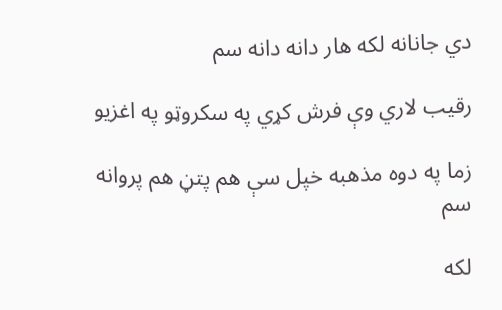دي جانانه لكه هار دانه دانه سم

رقيب لاري وې فرش كړي په سكروټو په اغزيو

زما په دوه مذهبه خپل سې هم پتڼ هم پروانه سم

لكه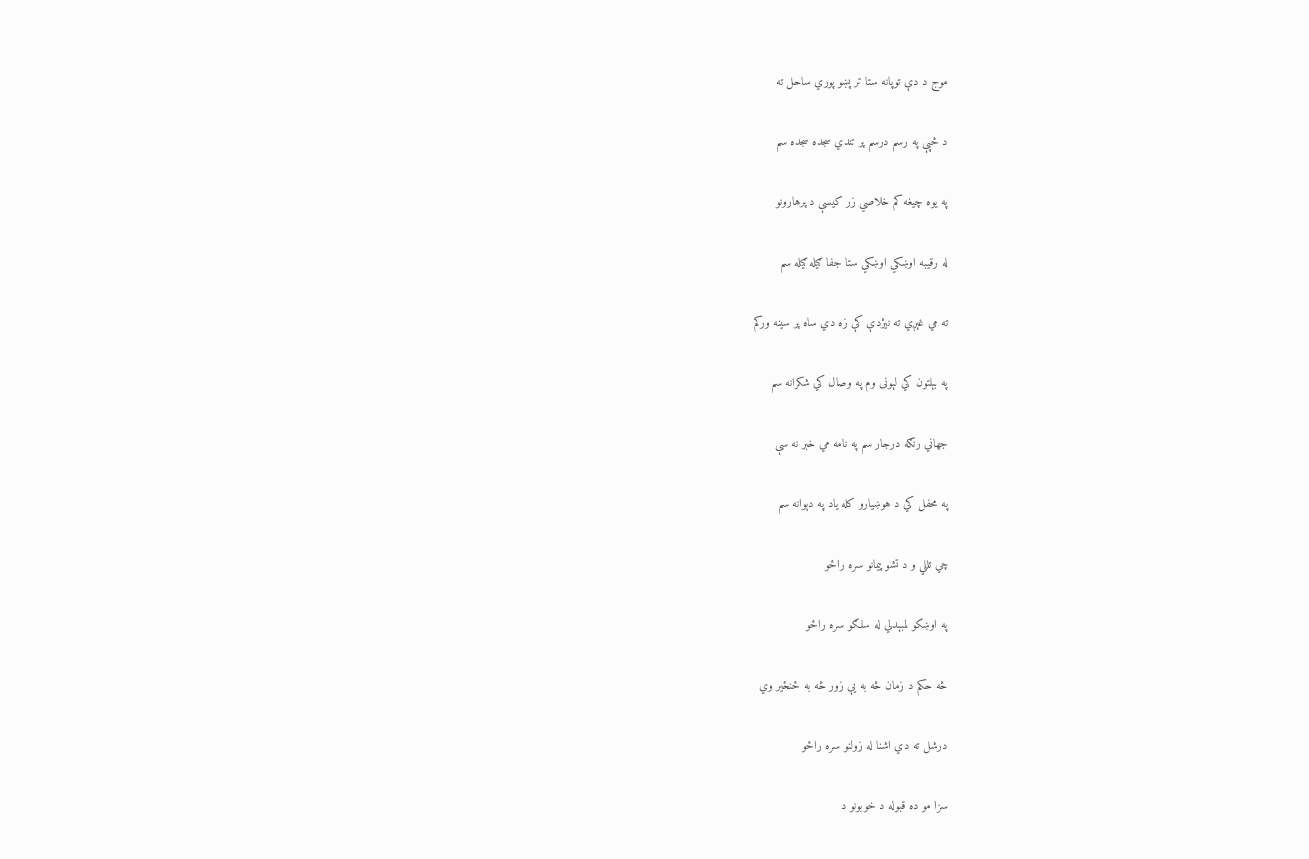موج د دې توپانه ستا تر پښو پوري ساحل ته

د څپې په رسم درسم پر تندي سجده سجده سم

په يوه چيغه كم خلاصي زر كيسې د پرهارونو

له رقيبه اوښكي اوښكي ستا جفا ګيله ګيله سم

ته مي غېږي ته نيژدې كې زه دي ساه پر سينه وركم

په بېلتون كي لېونى وم په وصال كي شكرانه سم

جهاني رنګه درجار سم په نامه مي خبر نه سې

په محفل كي د هوښيارو كله ياد په دېوانه سم

چي تللي و د تشو پيمانو سره راځو

په اوښكو لمبېدلي له سلګو سره راځو

څه حكم د زمان څه به يې زور څه به ځنځير وي

درشل ته دي اشنا له زولنو سره راځو

سزا مو ده قبوله د خوبونو د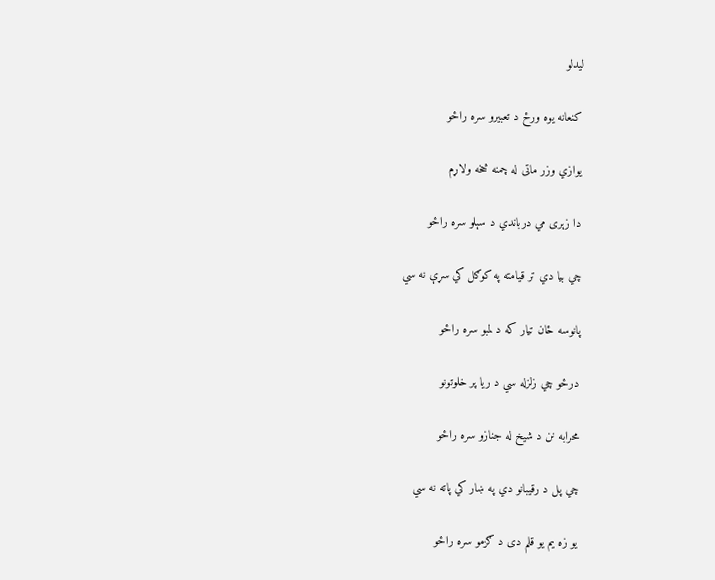ليدلو

كنعانه يوه ورځ د تعبيرو سره راځو

يوازي وزر ماتى له چمنه څخه ولاړم

دا زېرى مي درباندي د سېلو سره راځو

چي بيا دي تر قيامته په كوګل كي سړې نه سي

پانوسه ځان تيار كه د لمبو سره راځو

درځو چي زلزله سي د ريا پر خلوتونو

محرابه نن د شيخ له جنازو سره راځو

چي پل د رقيبانو دي په ښار كي پاته نه سي

يو زه يم يو قلم دى د ګزمو سره راځو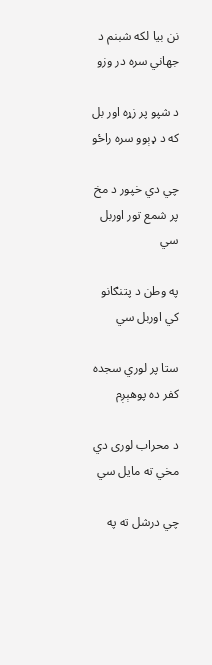نن بيا لكه شبنم د جهاني سره در وزو

د شپو پر زړه اور بل كه د ډېوو سره راځو

چي دي خپور د مخ پر شمع تور اوربل سي

په وطن د پتنګانو كي اوربل سي

ستا پر لوري سجده كفر ده پوهېږم

د محراب لورى دي مخي ته مايل سي

چي درشل ته په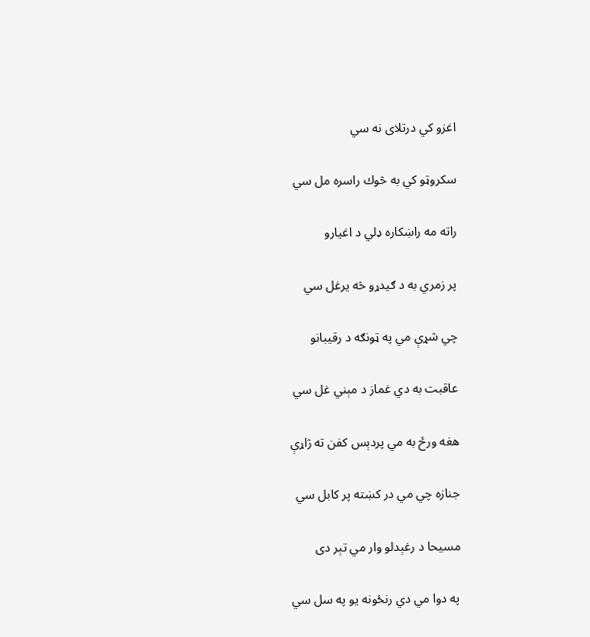اغزو كي درتلاى نه سي

سكروټو كي به څوك راسره مل سي

راته مه راښكاره ډلي د اغيارو

پر زمري به د ګيدړو څه يرغل سي

چي شړې مي په ټونګه د رقيبانو

عاقبت به دي غماز د مېني غل سي

هغه ورځ به مي پردېس كفن ته ژاړې

جنازه چي مي در كښته پر كابل سي

مسيحا د رغېدلو وار مي تېر دى

په دوا مي دي رنځونه يو په سل سي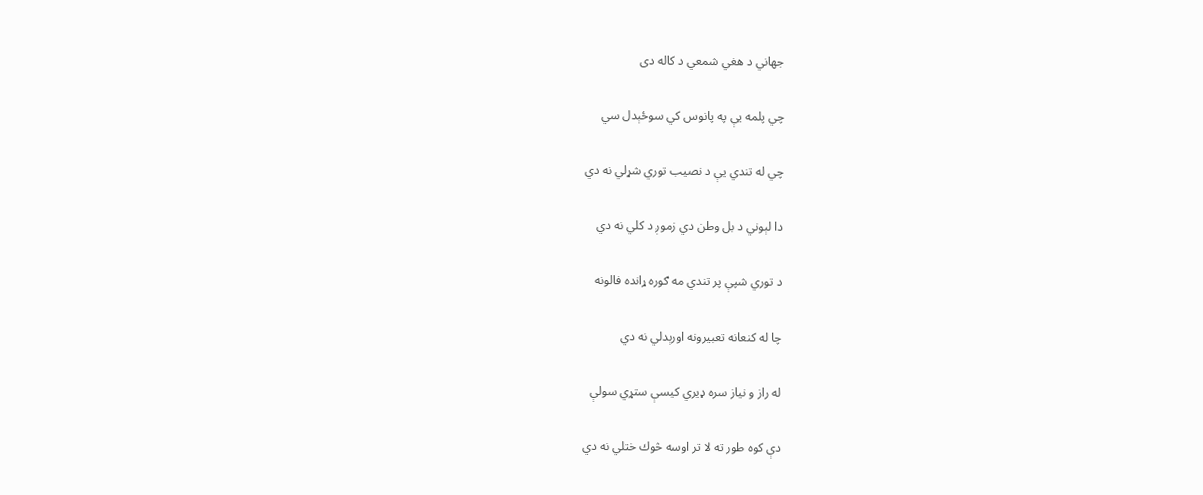جهاني د هغي شمعي د كاله دى

چي پلمه يې په پانوس كي سوځېدل سي

چي له تندي يې د نصيب توري شړلي نه دي

دا لېوني د بل وطن دي زموږ د كلي نه دي

د توري شپې پر تندي مه ګوره ړانده فالونه

چا له كنعانه تعبيرونه اورېدلي نه دي

له راز و نياز سره ډيري كيسې ستړي سولې

دې كوه طور ته لا تر اوسه څوك ختلي نه دي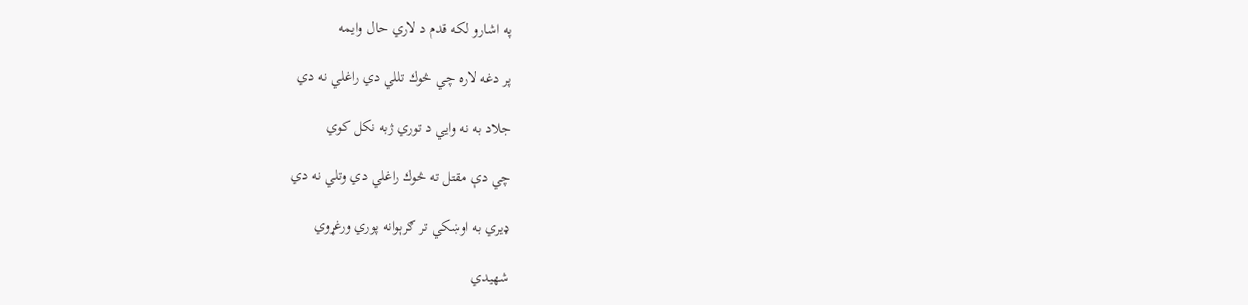په اشارو لكه قدم د لاري حال وايمه

پر دغه لاره چي څوك تللي دي راغلي نه دي

جلاد به نه وايي د توري ژبه نكل كوي

چي دې مقتل ته څوك راغلي دي وتلي نه دي

ډيري به اوښكي تر ګرېوانه پوري ورغړوي

شهيدي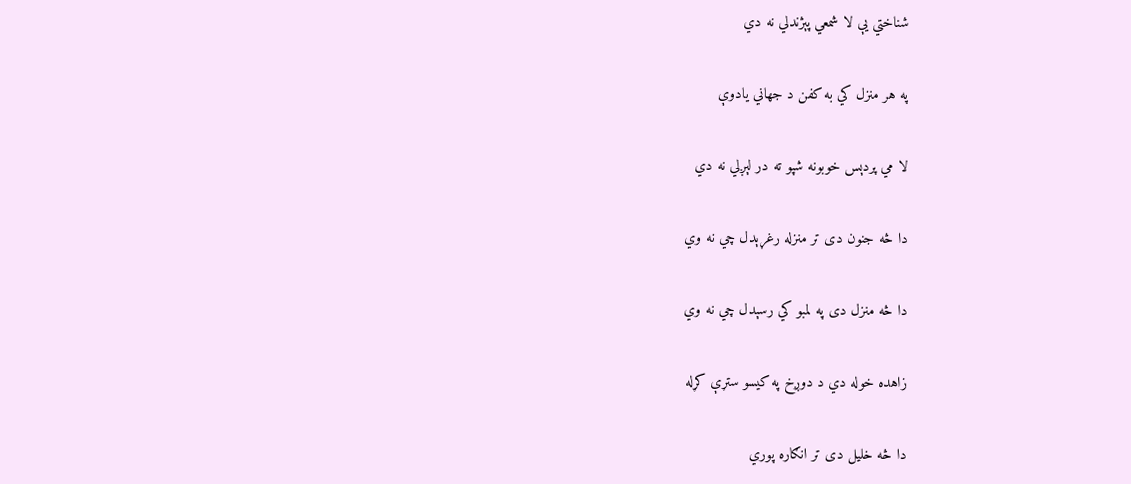شناختي يې لا شمعي پېژندلي نه دي

په هر منزل كي به كفن د جهاني يادوې

لا مي پردېس خوبونه شپو ته در لېږلي نه دي

دا څه جنون دى تر منزله رغړېدل چي نه وي

دا څه منزل دى په لمبو كي رسېدل چي نه وي

زاهده خوله دي د دوږخ په كيسو ستړې كړله

دا څه خليل دى تر انګاره پوري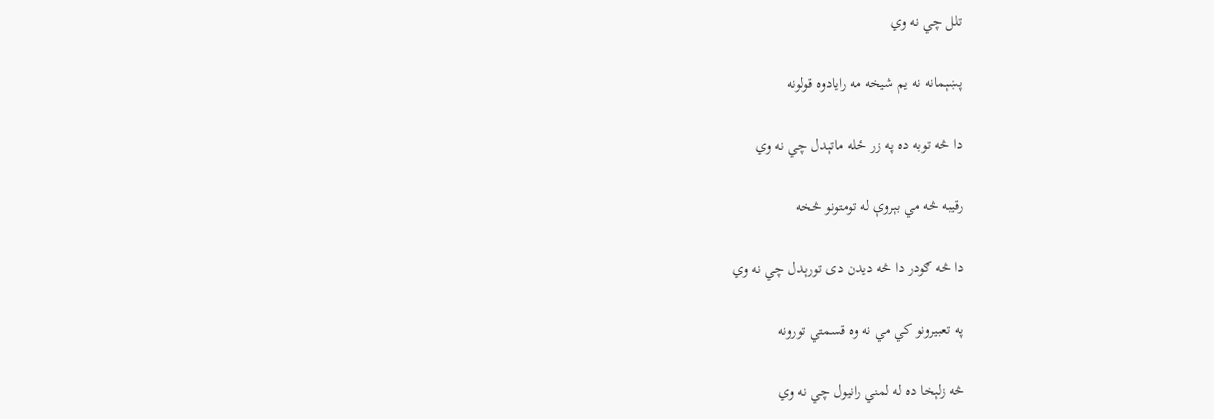تلل چي نه وي

پښېمانه نه يم شيخه مه رايادوه قولونه

دا څه توبه ده په زر ځله ماتېدل چي نه وي

رقيبه څه مي بېروې له تومتونو څخه

دا څه ګودر دا څه ديدن دى تورېدل چي نه وي

په تعبيرونو كي مي نه وه قسمتي تورونه

څه زلېخا ده له لمني رانيول چي نه وي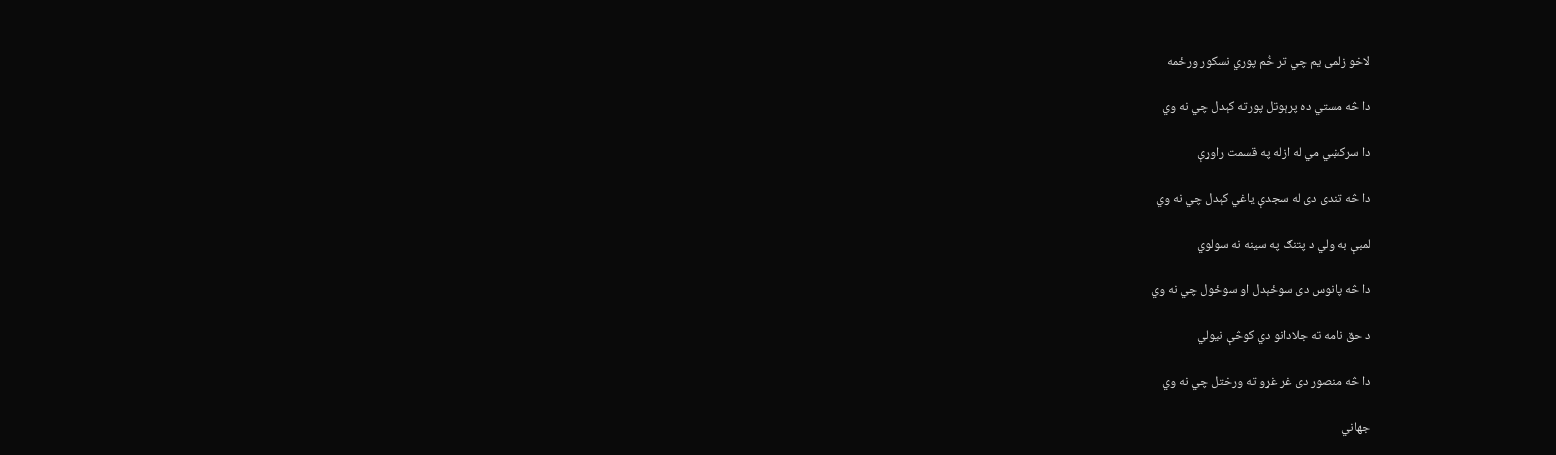لاخو زلمى يم چي تر خُم پوري نسكور ورځمه

دا څه مستي ده پرېوتل پورته كېدل چي نه وي

دا سركښي مي له ازله په قسمت راوړې

دا څه تندى دى له سجدې ياغي كېدل چي نه وي

لمبې به ولي د پتنګ په سينه نه سولوي

دا څه پانوس دى سوځېدل او سوځول چي نه وي

د حق نامه ته جلادانو دي كوڅې نيولي

دا څه منصور دى غر غړو ته ورختل چي نه وي

جهاني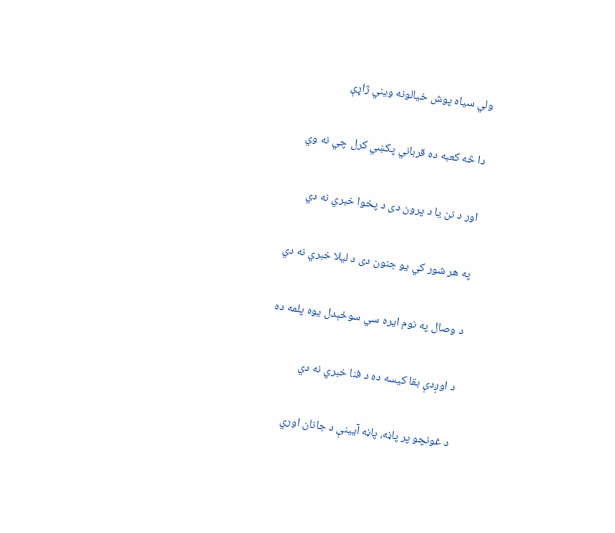ولي سياه پوش خيالونه ويني ژاړې

دا څه كعبه ده قرباني پكښي كرل چي نه وي

اور د نن يا د پرون دى د پخوا خبري نه دي

په هر شور كي يو جنون دى د ليلا خبري نه دي

د وصال په نوم ايره سي سوځېدل يوه پلمه ده

د اوږدې بقا كيسه ده د فنا خبري نه دي

د غونچو پر پاڼه، پاڼه آيينې د جانان اوري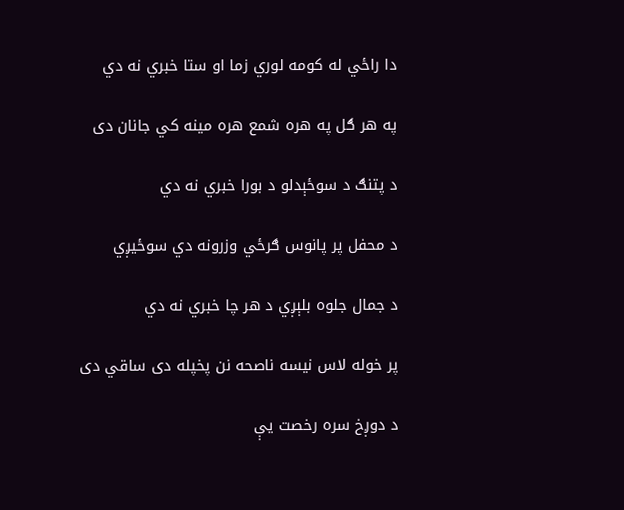دا راځي له كومه لوري زما او ستا خبري نه دي

په هر ګل په هره شمع هره مينه كي جانان دى

د پتنګ د سوځېدلو د بورا خبري نه دي

د محفل پر پانوس ګرځي وزرونه دي سوځيږي

د جمال جلوه بلېږي د هر چا خبري نه دي

پر خوله لاس نيسه ناصحه نن پخپله دى ساقي دى

د دوږخ سره رخصت يې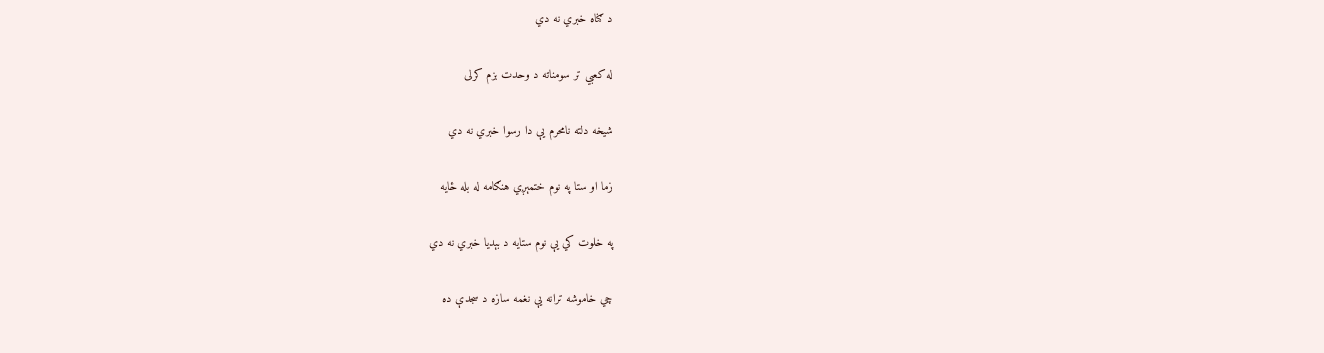د ګناه خبري نه دي

له كعبي تر سومناته د وحدت بزم كرلى

شيخه دلته نامحرم يې دا رسوا خبري نه دي

زما او ستا په نوم ختمېږي هنګامه له بله ځايه

په خلوت كي يې نوم ستايه د بېديا خبري نه دي

چي خاموشه ترانه يې نغمه سازه د سجدې ده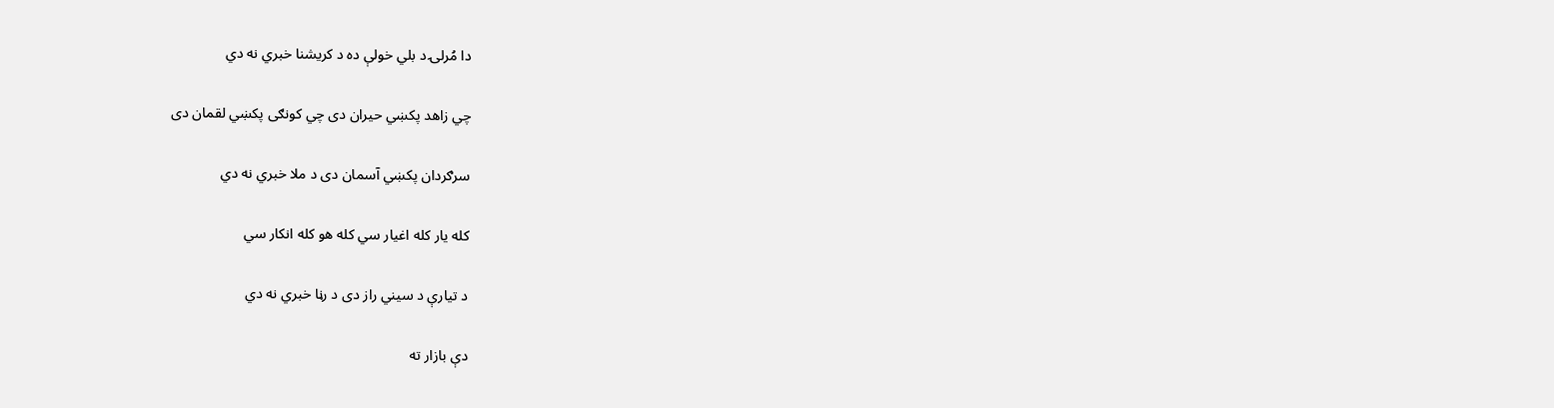دا مُرلۍ د بلي خولې ده د كريشنا خبري نه دي

چي زاهد پكښي حيران دى چي كونګى پكښي لقمان دى

سرګردان پكښي آسمان دى د ملا خبري نه دي

كله يار كله اغيار سي كله هو كله انكار سي

د تيارې د سيني راز دى د رڼا خبري نه دي

دې بازار ته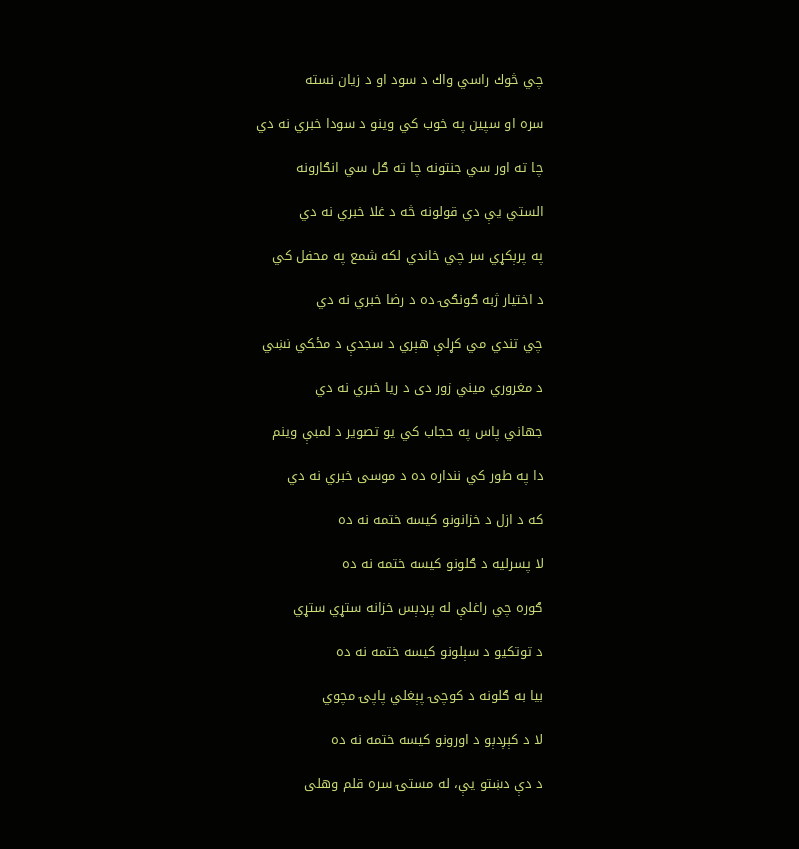چي څوك راسي واك د سود او د زيان نسته

سره او سپين په خوب كي وينو د سودا خبري نه دي

چا ته اور سي جنتونه چا ته ګل سي انګارونه

الستي يې دي قولونه څه د غلا خبري نه دي

په پرېكړي سر چي خاندي لكه شمع په محفل كي

د اختيار ژبه ګونګۍ ده د رضا خبري نه دي

چي تندي مي كړلې هېري د سجدې د مځكي نښي

د مغروري ميني زور دى د ريا خبري نه دي

جهاني پاس په حجاب كي يو تصوير د لمبې وينم

دا په طور كي ننداره ده د موسى خبري نه دي

كه د ازل د خزانونو كيسه ختمه نه ده

لا پسرليه د ګلونو كيسه ختمه نه ده

ګوره چي راغلې له پردېس خزانه ستړي ستړي

د توتكيو د سېلونو كيسه ختمه نه ده

بيا به ګلونه د كوچۍ پېغلي پاپۍ مچوي

لا د كېږدېو د اورونو كيسه ختمه نه ده

د دې دښتو يې، له مستۍ سره قلم وهلى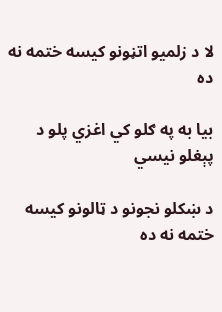لا د زلميو اتڼونو كيسه ختمه نه ده

بيا به په ګلو كي اغزي پلو د پېغلو نيسي

د ښكلو نجونو د ټالونو كيسه ختمه نه ده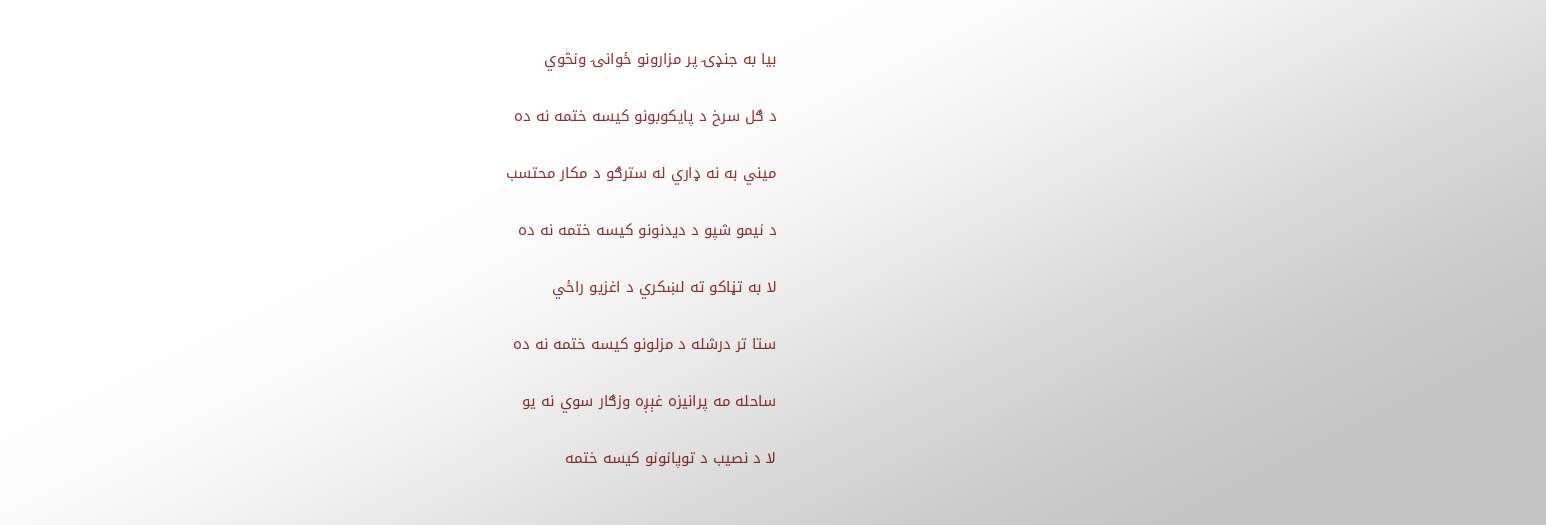بيا به جنډۍ پر مزارونو ځوانۍ ونڅوي

د ګل سرخ د پايكوبونو كيسه ختمه نه ده

ميني به نه ډاري له سترګو د مكار محتسب

د نيمو شپو د ديدنونو كيسه ختمه نه ده

لا به تڼاكو ته لښكري د اغزيو راځي

ستا تر درشله د مزلونو كيسه ختمه نه ده

ساحله مه پرانيزه غېږه وزګار سوي نه يو

لا د نصيب د توپانونو كيسه ختمه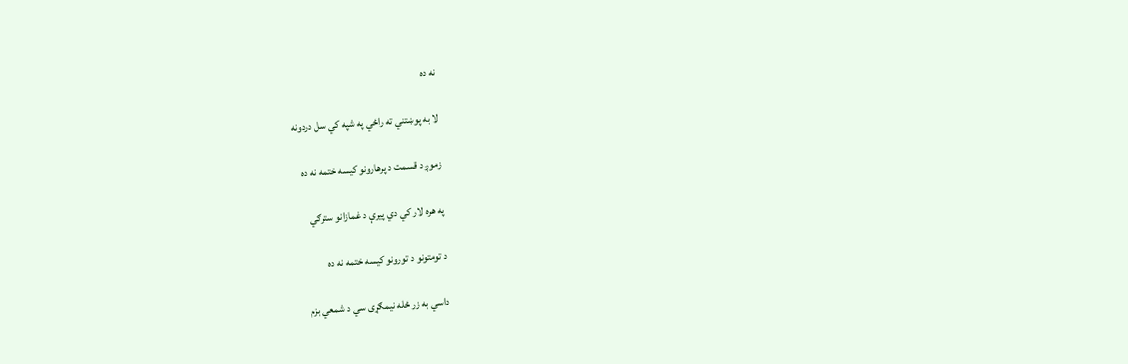نه ده

لا به پوښتني ته راځي په شپه كي سل دردونه

زموږ د قسمت د پرهارونو كيسه ختمه نه ده

په هره لار كي دي پيرې د غمازانو سترګي

د تومتونو د تورونو كيسه ختمه نه ده

داسي به زر ځله نيمګړى سي د شمعي بزم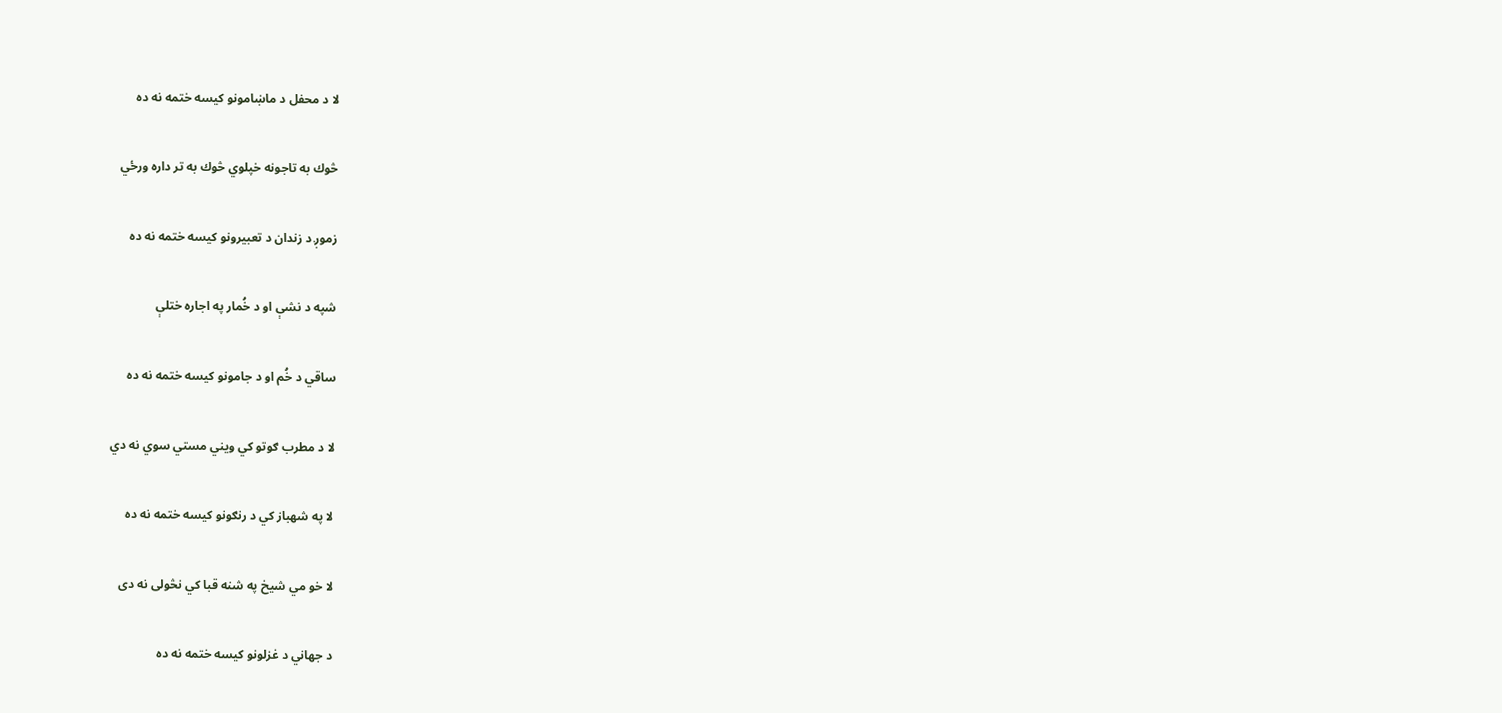لا د محفل د ماښامونو كيسه ختمه نه ده

څوك به تاجونه خپلوي څوك به تر داره ورځي

زموږ د زندان د تعبيرونو كيسه ختمه نه ده

شپه د نشې او د خُمار په اجاره ختلې

ساقي د خُم او د جامونو كيسه ختمه نه ده

لا د مطرب ګوتو كي ويني مستي سوي نه دي

لا په شهباز كي د رنګونو كيسه ختمه نه ده

لا خو مي شيخ په شنه قبا كي نڅولى نه دى

د جهاني د غزلونو كيسه ختمه نه ده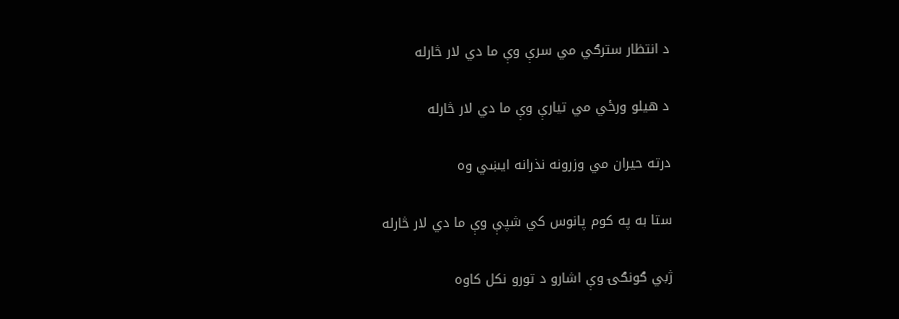د انتظار سترګي مي سرې وې ما دي لار څارله

د هيلو ورځي مي تيارې وې ما دي لار څارله

درته حيران مي وزرونه نذرانه ايښي وه

ستا به په كوم پانوس كي شپې وې ما دي لار څارله

ژبي ګونګۍ وې اشارو د تورو نكل كاوه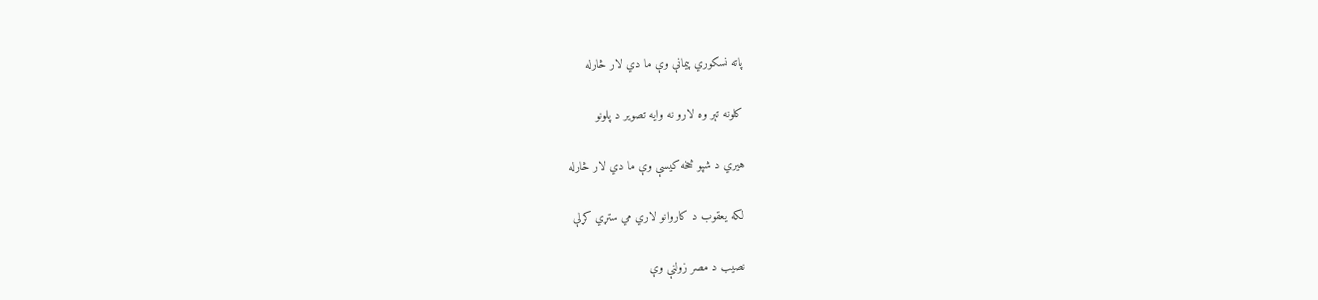پاته نسكوري پيمانې وې ما دي لار څارله

كلونه تېر وه لارو نه وايه تصوير د پلونو

هيري د شپو څخه كيسې وې ما دي لار څارله

لكه يعقوب د كاروانو لاري مي ستړي كړلې

نصيب د مصر زولنې وې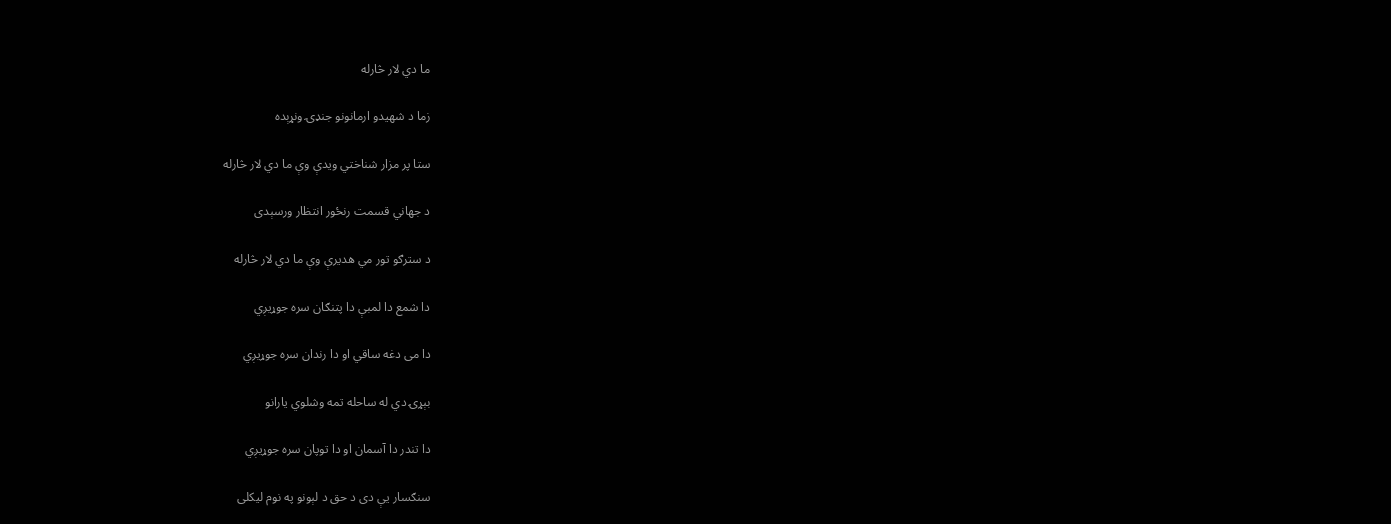ما دي لار څارله

زما د شهيدو ارمانونو جنډۍ ونړېده

ستا پر مزار شناختي ويدې وې ما دي لار څارله

د جهاني قسمت رنځور انتظار ورسېدى

د سترګو تور مي هديرې وې ما دي لار څارله

دا شمع دا لمبې دا پتنګان سره جوړيږي

دا مى دغه ساقي او دا رندان سره جوړيږي

بېړۍ دي له ساحله تمه وشلوي يارانو

دا تندر دا آسمان او دا توپان سره جوړيږي

سنګسار يې دى د حق د لېونو په نوم ليكلى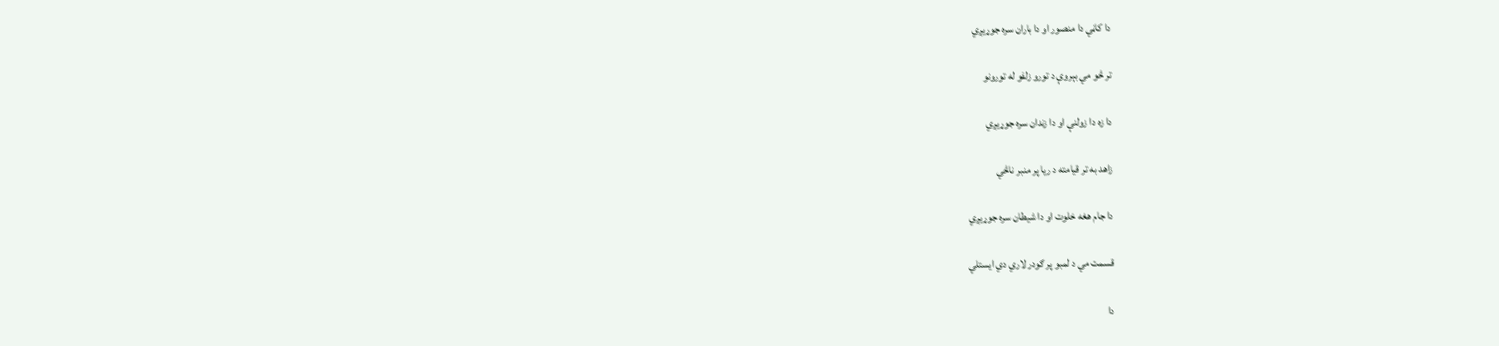دا كاڼي دا منصور او دا باران سره جوړيږي

تر څو مي بېروې د تورو زلفو له تورونو

دا زه دا زولنې او دا زندان سره جوړيږي

زاهد به تر قيامته د ريا پر منبر ناڅي

دا جام هغه خلوت او دا شيطان سره جوړيږي

قسمت مي د لمبو پر ګودر لاري دي ايستلي

دا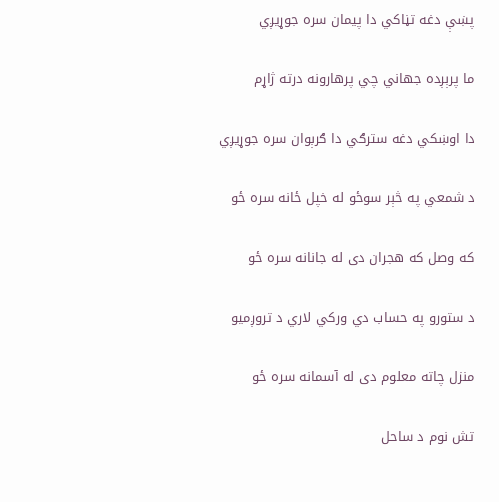پښې دغه تڼاكي دا پيمان سره جوړيږي

ما پرېږده جهاني چي پرهارونه درته ژاړم

دا اوښكي دغه سترګي دا ګرېوان سره جوړيږي

د شمعي په څېر سوځو له خپل ځانه سره ځو

كه وصل كه هجران دى له جانانه سره ځو

د ستورو په حساب دي وركي لاري د تروږميو

منزل چاته معلوم دى له آسمانه سره ځو

تش نوم د ساحل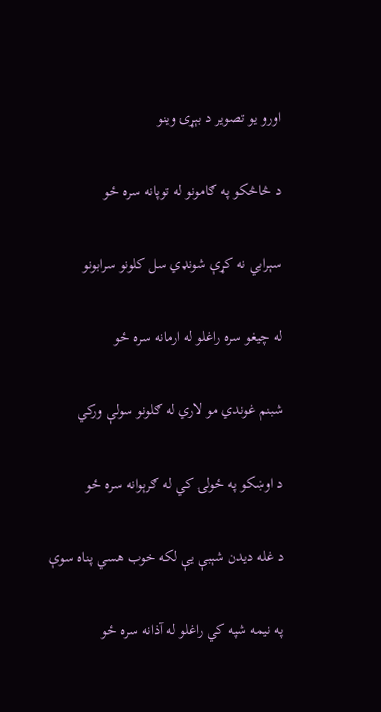اورو يو تصوير د بېړۍ وينو

د څاڅكو په ګامونو له توپانه سره ځو

سېرابي نه كړې شونډي سل كلونو سرابونو

له چيغو سره راغلو له ارمانه سره ځو

شبنم غوندي مو لاري له ګلونو سولې وركي

د اوښكو په ځولۍ كي له ګرېوانه سره ځو

د غله ديدن شېبې يې لكه خوب هسي پناه سوې

په نيمه شپه كي راغلو له آذانه سره ځو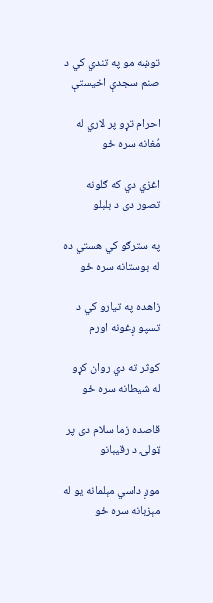توښه مو په تندي كي د صنم سجدې اخيستې

احرام تړو پر لاري له مُغانه سره ځو

اغزي دي كه ګلونه تصور دى د بلبلو

په سترګو كي هستي ده له بوستانه سره ځو

زاهده په تيارو كي د تسپو ږغونه اورم

كوثر ته دي روان كړو له شيطانه سره ځو

قاصده زما سلام دى پر ټولۍ د رقيبانو

موږ داسي مېلمانه يو له مېزبانه سره ځو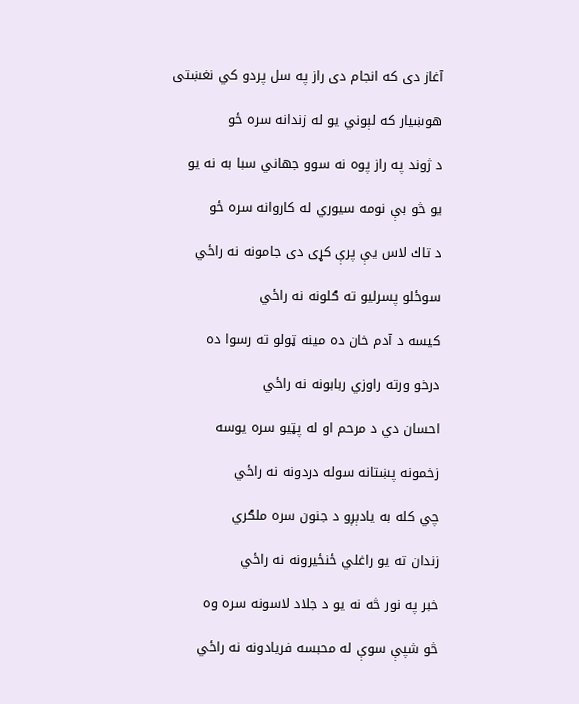آغاز دى كه انجام دى راز په سل پردو كي نغښتى

هوښيار كه لېوني يو له زندانه سره ځو

د ژوند په راز پوه نه سوو جهاني سبا به نه يو

يو څو بې نومه سيوري له كاروانه سره ځو

د تاك لاس يې پرې كړى دى جامونه نه راځي

سوځلو پسرليو ته ګلونه نه راځي

كيسه د آدم خان ده مينه ټولو ته رسوا ده

درخو ورته راوزي ربابونه نه راځي

احسان دي د مرحم او له پټيو سره يوسه

زخمونه پښتانه سوله دردونه نه راځي

چي كله به يادېږو د جنون سره ملګري

زندان ته يو راغلي ځنځيرونه نه راځي

خبر په نور څه نه يو د جلاد لاسونه سره وه

څو شپې سوې له محبسه فريادونه نه راځي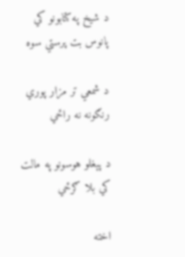د شيخ په كتابونو كي پانوس بت پرستي سوه

د شمعي تر مزار پوري رنګونه نه راځي

د پېغلو هوسونو په مالت كي بلا ګرځي

اخته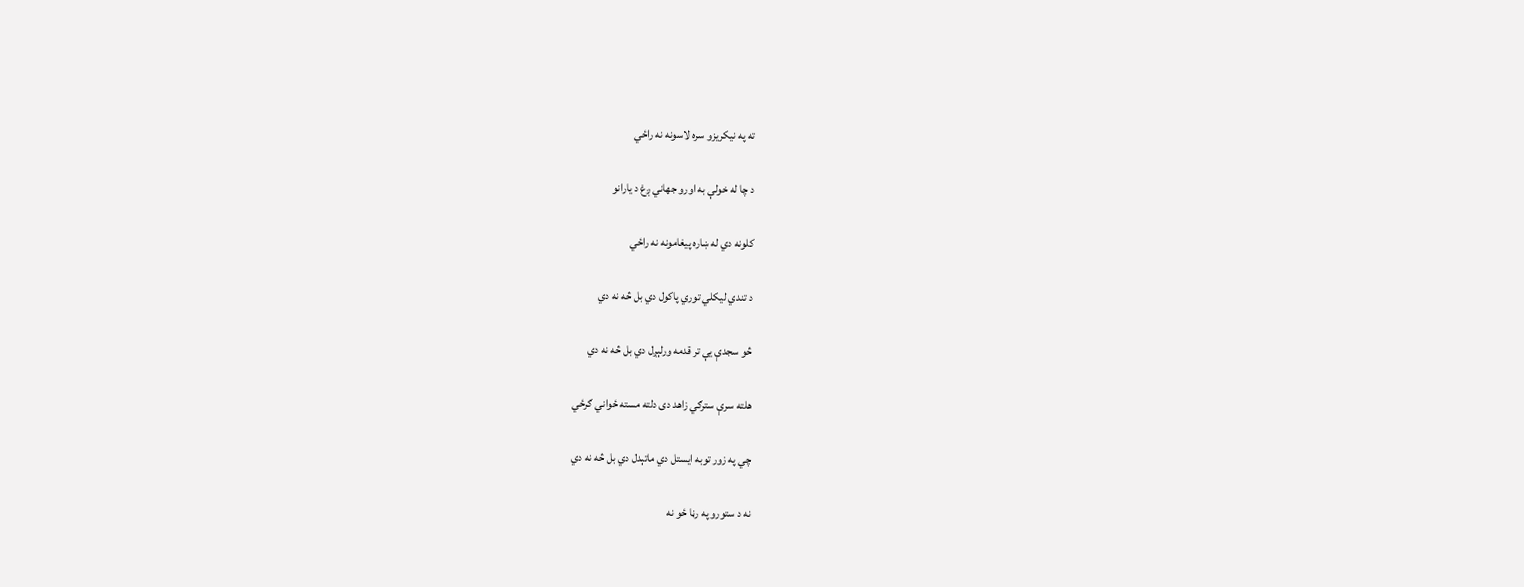ته په نيكريزو سره لاسونه نه راځي

د چا له خولې به اورو جهاني ږغ د يارانو

كلونه دي له ښاره پيغامونه نه راځي

د تندي ليكلي توري پاكول دي بل څه نه دي

څو سجدې يې تر قدمه ورلېږل دي بل څه نه دي

هلته سرې سترګي زاهد دى دلته مسته ځواني ګرځي

چي په زور توبه ايستل دي ماتېدل دي بل څه نه دي

نه د ستورو په رڼا ځو نه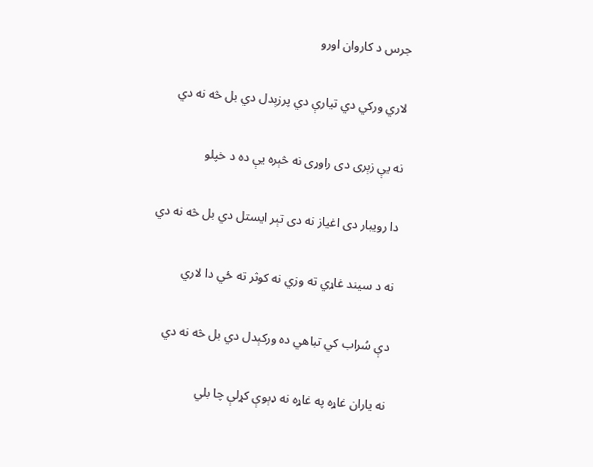جرس د كاروان اورو

لاري وركي دي تيارې دي پرزېدل دي بل څه نه دي

نه يې زېرى دى راوړى نه څېره يې ده د خپلو

دا رويبار دى اغياز نه دى تېر ايستل دي بل څه نه دي

نه د سيند غاړي ته وزي نه كوثر ته ځي دا لاري

دې سُراب كي تباهي ده وركېدل دي بل څه نه دي

نه ياران غاړه په غاړه نه ډېوې كړلې چا بلي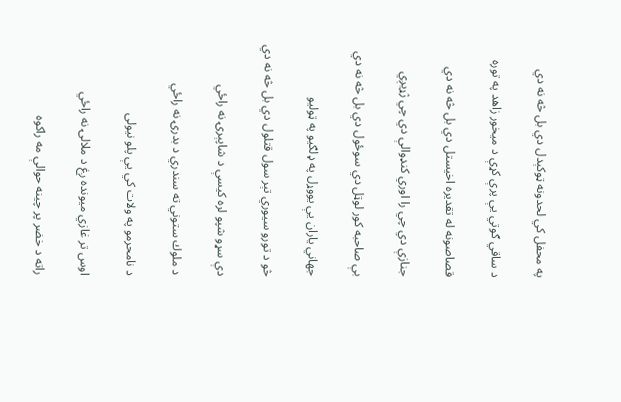په محفل كي لحدونه ټوكېدل دي بل څه نه دي

د ساقي ګوتي يې پرې كړې د ميخور زاهد په توره

قصاصونه له تقديره اخيستل دي بل څه نه دي

جنازې دي چي را اوري كنډوالې دي چي ژړيږي

بې صاحبه كور لوټل دي سوځول دي بل څه نه دي

جهاني ياران يې يووړل په ډلګيو په ټوليو

څو د تورو سيوري تېر سول قتلول دي بل څه نه دي

دې سړو شپو لره كيسې د شاپېرۍ نه راځي

د ملوك ستوني ته سندري د بدرۍ نه راځي

د نامحرمو په ولات كي يې پلو نيولى

اوس تر غازي ميونده ږغ د ملالۍ نه راځي

راته د خضر پر چينه حوالې مه راكوه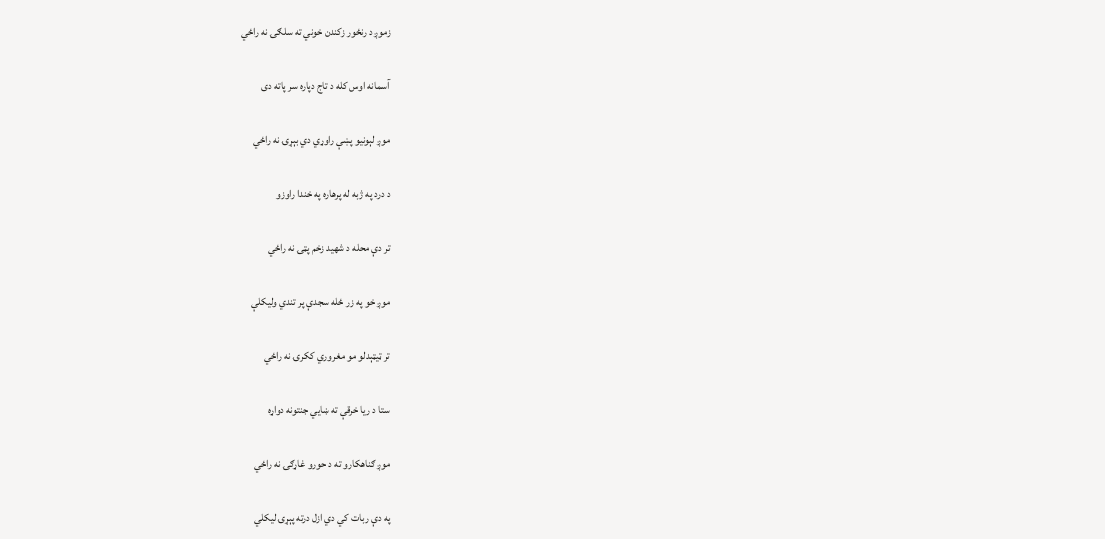زموږ د رنځور زكندن خوني ته سلګۍ نه راځي

آسمانه اوس كله د تاج دپاره سر پاته دى

موږ لېونيو پښې راوړي دي بېړۍ نه راځي

د درد په ژبه له پرهاره په خندا راوزو

تر دې محله د شهيد زخم پټۍ نه راځي

موږ خو په زر ځله سجدې پر تندي وليكلې

تر ټيټېدلو مو مغروري ككرۍ نه راځي

ستا د ريا خرقې ته ښايي جنتونه دواړه

موږ ګناهكارو ته د حورو غاړګۍ نه راځي

په دې ربات كي دي ازل درته پېړۍ ليكلي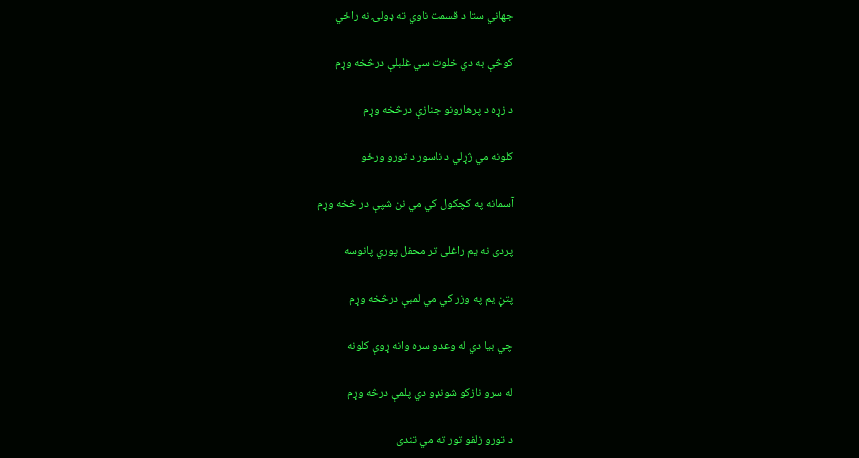جهاني ستا د قسمت ناوي ته ډولۍ نه راځي

كوڅې به دي خلوت سي غلبلې درڅخه وړم

د زړه د پرهارونو جنازې درڅخه وړم

كلونه مي ژړلي د ناسور د تورو ورځو

آسمانه په كچكول كي مي نن شپې در څخه وړم

پردى نه يم راغلى تر محفل پوري پانوسه

پتڼ يم په وزر كي مي لمبې درڅخه وړم

چي بيا دي له وعدو سره وانه ړوې كلونه

له سرو نازكو شونډو دي پلمې درڅه وړم

د تورو زلفو تور ته مي تندى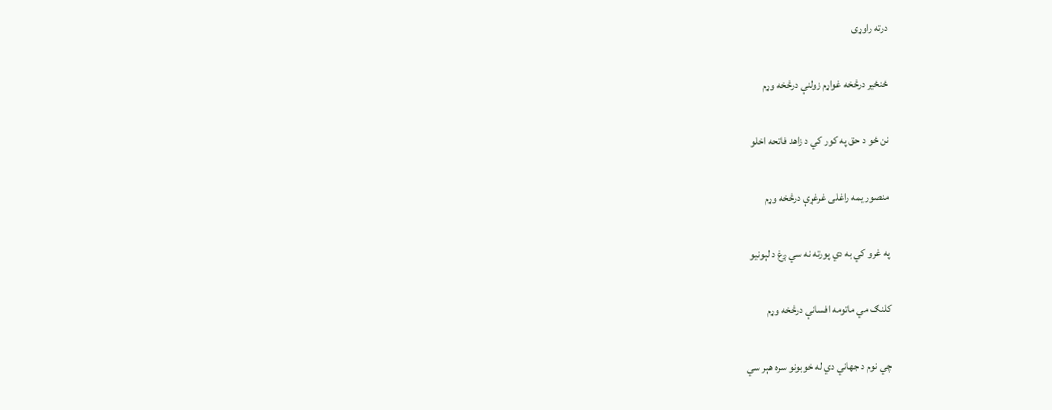درته راوړى

ځنځير درڅخه غواړم زولنې درڅخه وړم

نن ځو د حق په كور كي د زاهد فاتحه اخلو

منصور يمه راغلى غرغړې درڅخه وړم

په غرو كي به دي پورته نه سي ږغ د لېونيو

كلنګ مي ماتومه افسانې درڅخه وړم

چي نوم د جهاني دي له خوبونو سره هېر سي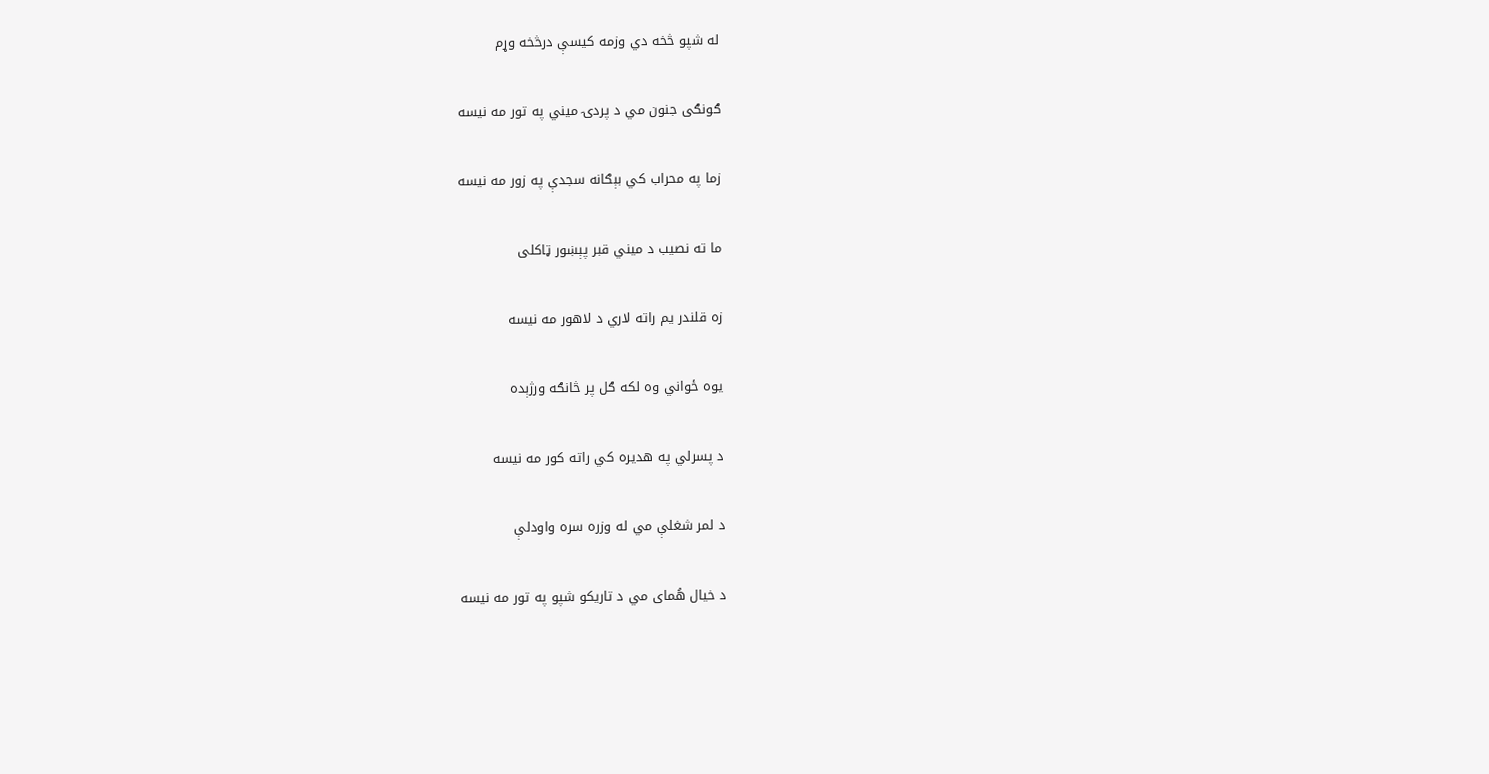له شپو څخه دي وزمه كيسې درڅخه وړم

ګونګى جنون مي د پردۍ ميني په تور مه نيسه

زما په محراب كي بېګانه سجدې په زور مه نيسه

ما ته نصيب د ميني قبر پېښور ټاكلى

زه قلندر يم راته لاري د لاهور مه نيسه

يوه ځواني وه لكه ګل پر څانګه ورژېده

د پسرلي په هديره كي راته كور مه نيسه

د لمر شغلې مي له وزره سره واودلې

د خيال هُماى مي د تاريكو شپو په تور مه نيسه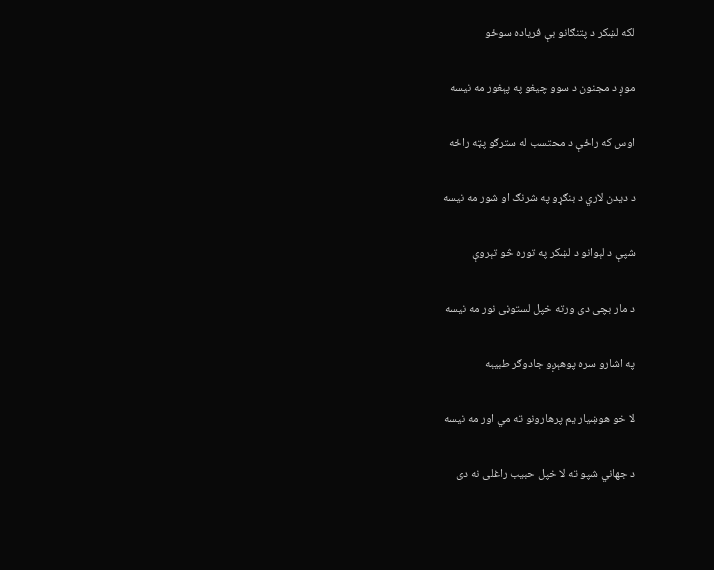لكه لښكر د پتنګانو بې فرياده سوځو

موږ د مجنون د سوو چيغو په پېغور مه نيسه

اوس كه راځې د محتسب له سترګو پټه راځه

د ديدن لاري د بنګړو په شرنګ او شور مه نيسه

شپې د لېوانو د لښكر په توره څو تېروې

د مار بچى دى ورته خپل لستوڼى نور مه نيسه

په اشارو سره پوهېږو جادوګر طبيبه

لا خو هوښيار يم پرهارونو ته مي اور مه نيسه

د جهاني شپو ته لا خپل حبيب راغلى نه دى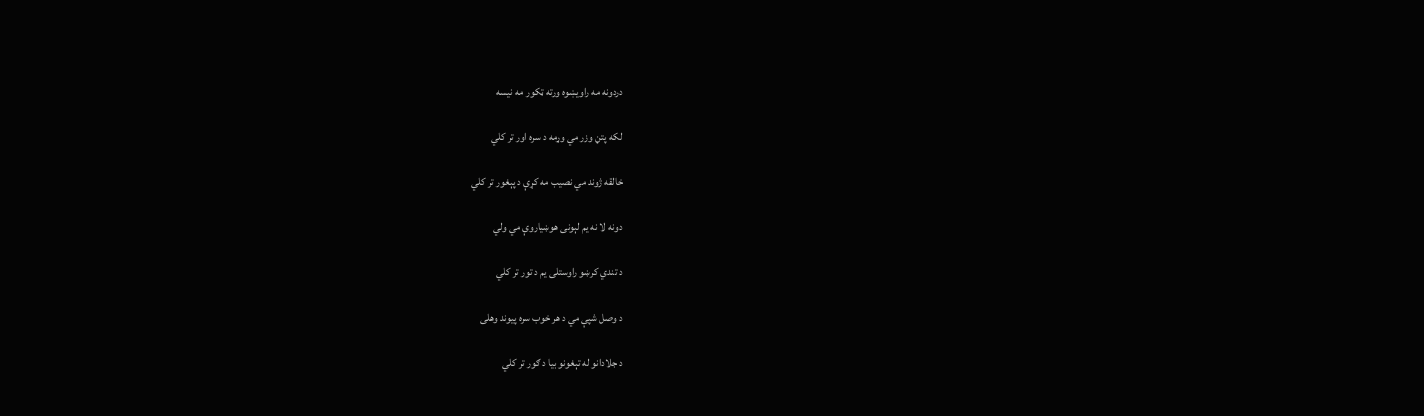دردونه مه راويښوه ورته ټكور مه نيسه

لكه پتڼ وزر مي وړمه د سره اور تر كلي

خالقه ژوند مي نصيب مه كړې د پېغور تر كلي

دونه لا نه يم لېونى هوښياروې مي ولي

د تندي كرښو راوستلى يم د تور تر كلي

د وصل شپې مي د هر خوب سره پيوند وهلى

د جلادانو له تېغونو بيا د ګور تر كلي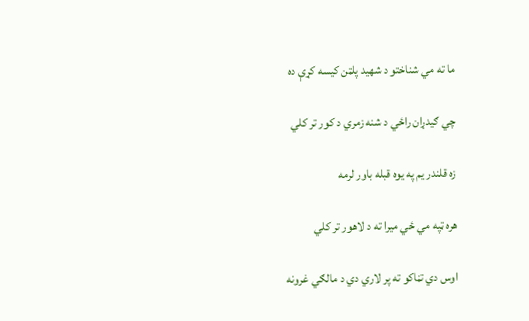ما ته مي شناختو د شهيد پلټن كيسه كړې ده

چي ګيدړان راځي د شنه زمري د كور تر كلي

زه قلندر يم په يوه قبله باور لرمه

هره ټپه مي ځي ميرا ته د لاهور تر كلي

اوس دي تڼاكو ته پر لاري دي د مالګي غرونه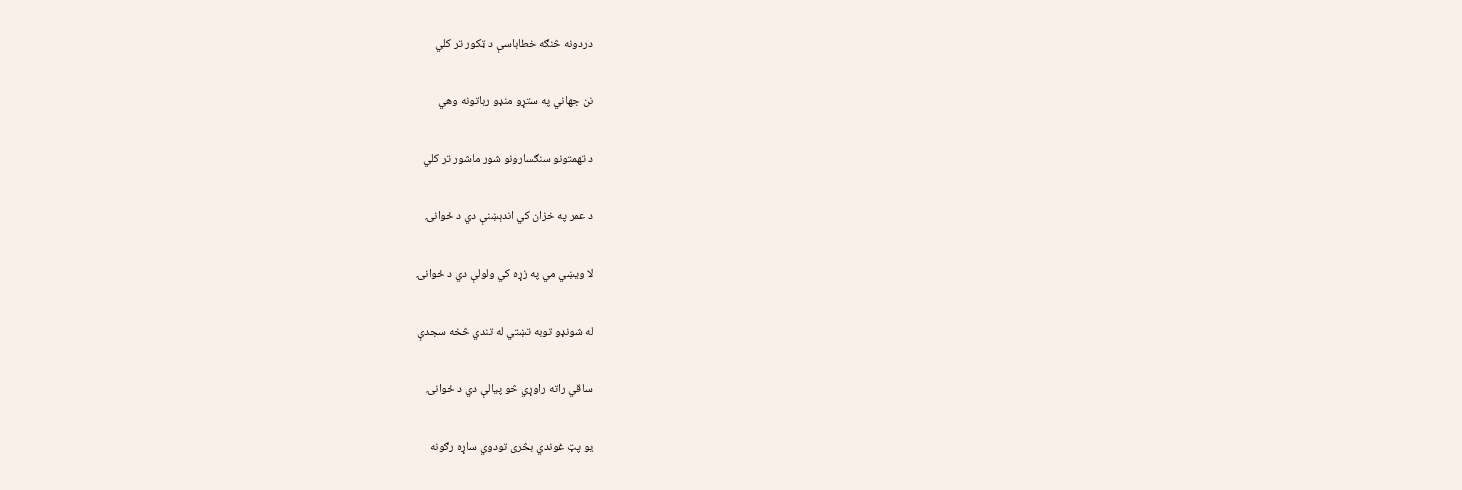دردونه څنګه خطاباسې د ټكور تر كلي

نن جهاني په ستړو منډو رباتونه وهي

د تهمتونو سنګسارونو شور ماشور تر كلي

د عمر په خزان كي اندېښنې دي د ځوانۍ

لا ويښي مي په زړه كي ولولې دي د ځوانۍ

له شونډو توبه تښتي له تندي څخه سجدې

ساقي راته راوړي څو پيالې دي د ځوانۍ

يو پټ غوندي بڅرى تودوي ساړه رګونه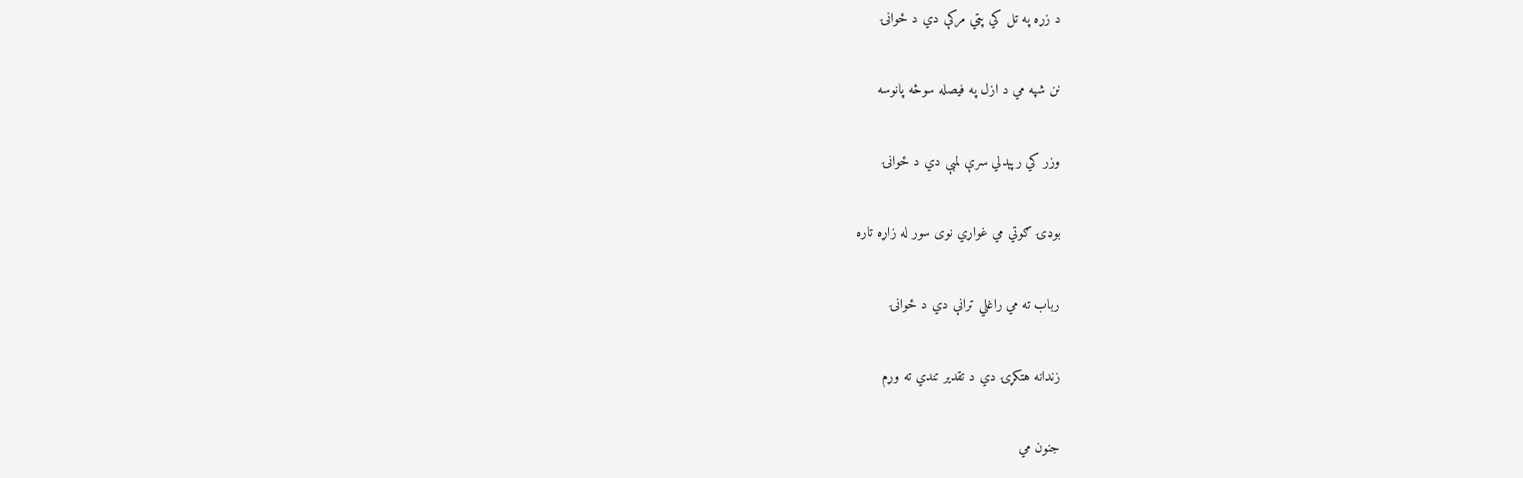د زړه په تل كي پټي مركې دي د ځوانۍ

نن شپه مي د ازل په فيصله سوځه پانوسه

وزر كي رپېدلي سرې لمبې دي د ځوانۍ

بوډۍ ګوتي مي غواړي نوى سور له زاړه تاره

رباب ته مي راغلي ترانې دي د ځوانۍ

زندانه هتكړۍ دي د تقدير تندي ته وړم

جنون مي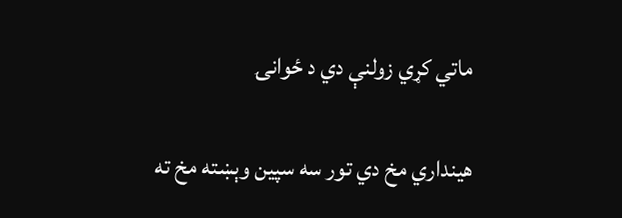ماتي كړي زولنې دي د ځوانۍ

هينداري مخ دي تور سه سپين وېښته مخ ته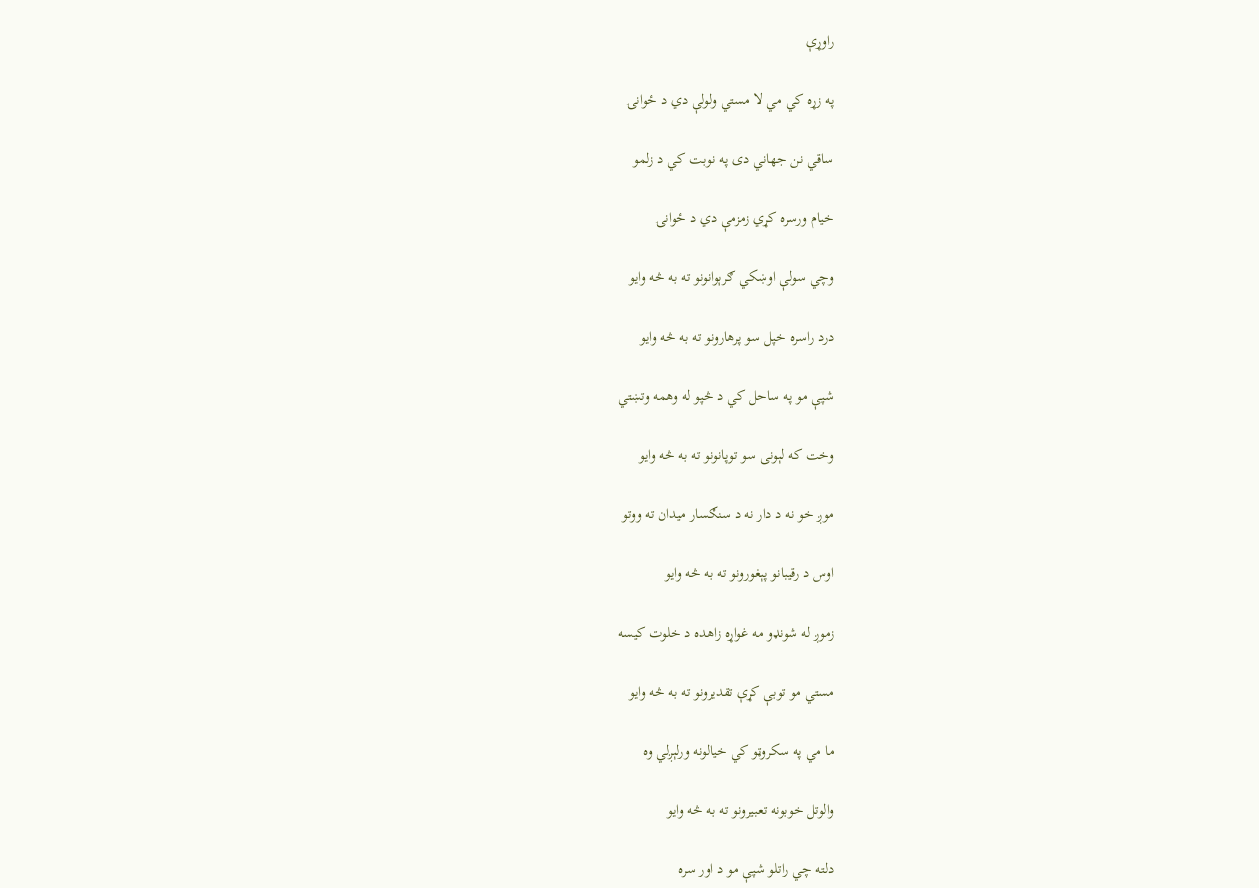راوړې

په زړه كي مي لا مستي ولولې دي د ځوانۍ

ساقي نن جهاني دى په نوبت كي د زلمو

خيام ورسره كړي زمزمې دي د ځوانۍ

وچي سولې اوښكي ګرېوانونو ته به څه وايو

درد راسره خپل سو پرهارونو ته به څه وايو

شپې مو په ساحل كي د څپو له وهمه وتښتي

وخت كه لېونى سو توپانونو ته به څه وايو

موږ خو نه د دار نه د سنګسار ميدان ته ووتو

اوس د رقيبانو پېغورونو ته به څه وايو

زموږ له شونډو مه غواړه زاهده د خلوت كيسه

مستي مو توبې كړې تقديرونو ته به څه وايو

ما مي په سكروټو كي خيالونه ورلېږلي وه

والوتل خوبونه تعبيرونو ته به څه وايو

دلته چي راتلو شپې مو د اور سره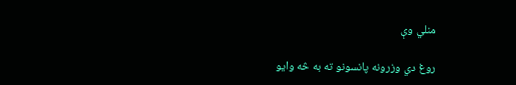منلي وې

روغ دي وزرونه پانسونو ته به څه وايو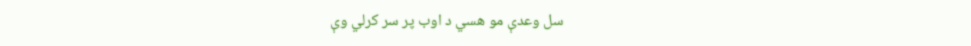سل وعدې مو هسي د اوب پر سر كرلي وې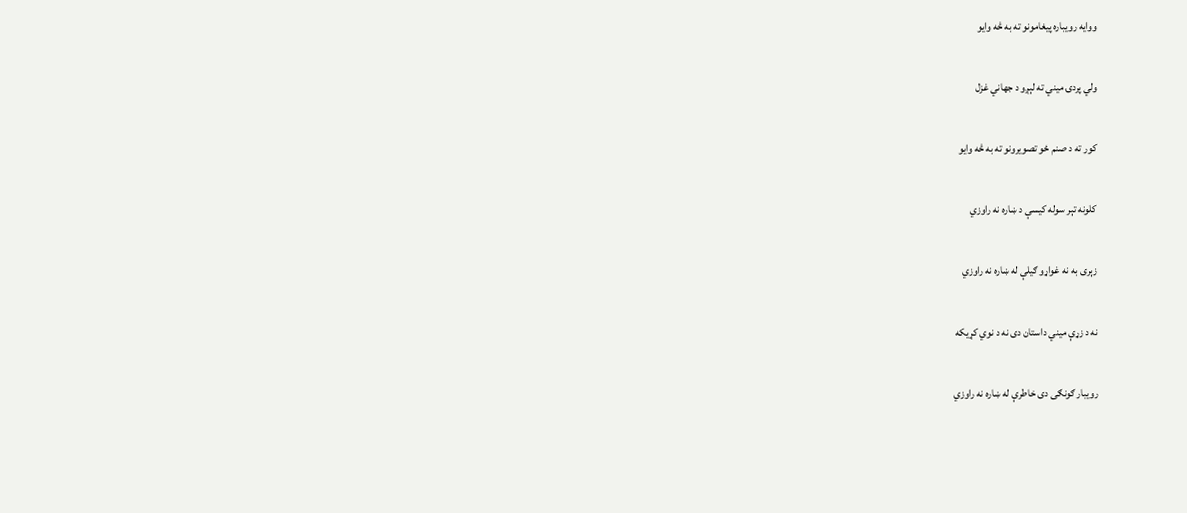ووايه رويباره پيغامونو ته به څه وايو

ولي پردۍ ميني ته لېږو د جهاني غزل

كور ته د صنم ځو تصويرونو ته به څه وايو

كلونه تېر سوله كيسې د ښاره نه راوزي

زېرى به نه غواړو ګيلې له ښاره نه راوزي

نه د زړې ميني داستان دى نه د نوي كړيكه

رويبار ګونګى دى خاطرې له ښاره نه راوزي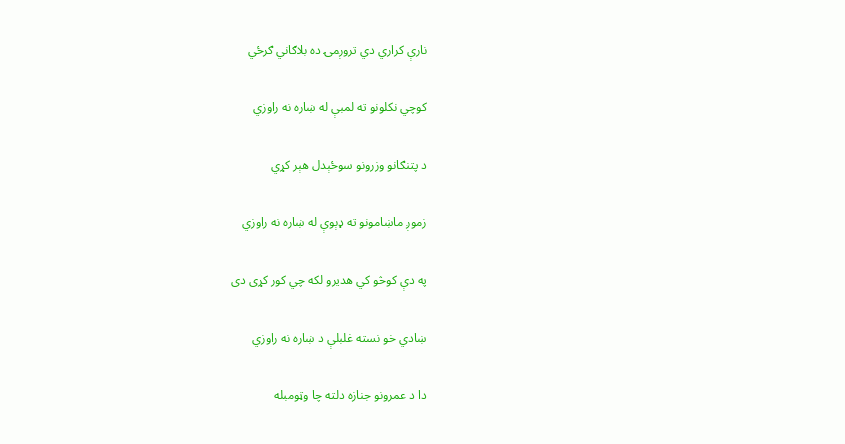نارې كراري دي تروږمۍ ده بلاګاني ګرځي

كوچي نكلونو ته لمبې له ښاره نه راوزي

د پتنګانو وزرونو سوځېدل هېر كړي

زموږ ماښامونو ته ډېوې له ښاره نه راوزي

په دې كوڅو كي هديرو لكه چي كور كړى دى

ښادي خو نسته غلبلې د ښاره نه راوزي

دا د عمرونو جنازه دلته چا وټومبله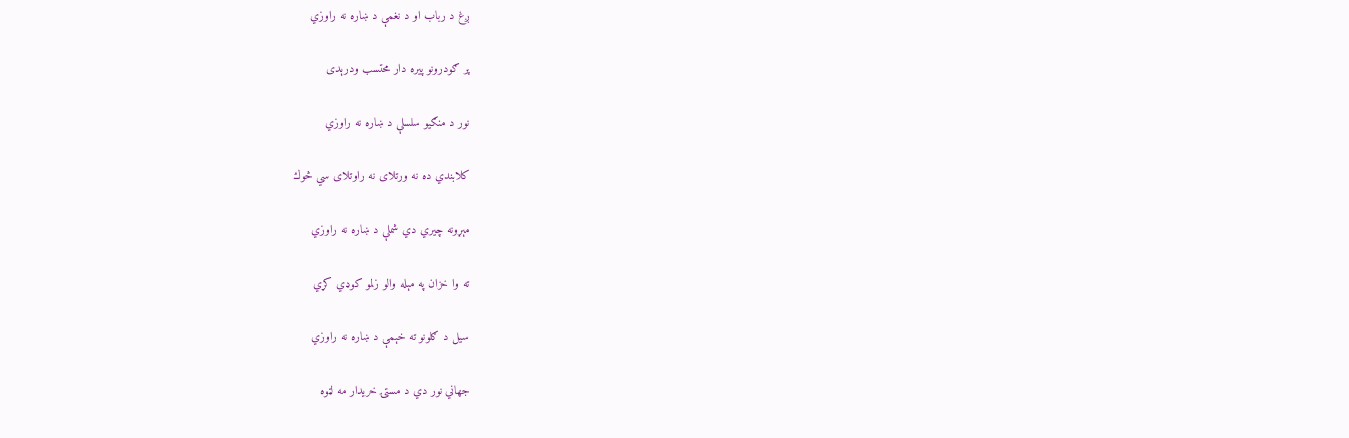ږغ د رباب او د نغمې د ښاره نه راوزي

پر ګودرونو پيره دار محتسب ودرېدى

نور د منګيو سلسلې د ښاره نه راوزي

كلابندي ده نه ورتلاى نه راوتلاى سي څوك

مېړونه چيري دي شملې د ښاره نه راوزي

ته وا خزان په مېله والو زلمو كوډي كړي

سيل د ګلونو ته خېمې د ښاره نه راوزي

جهاني نور دي د مستۍ خريدار مه لټوه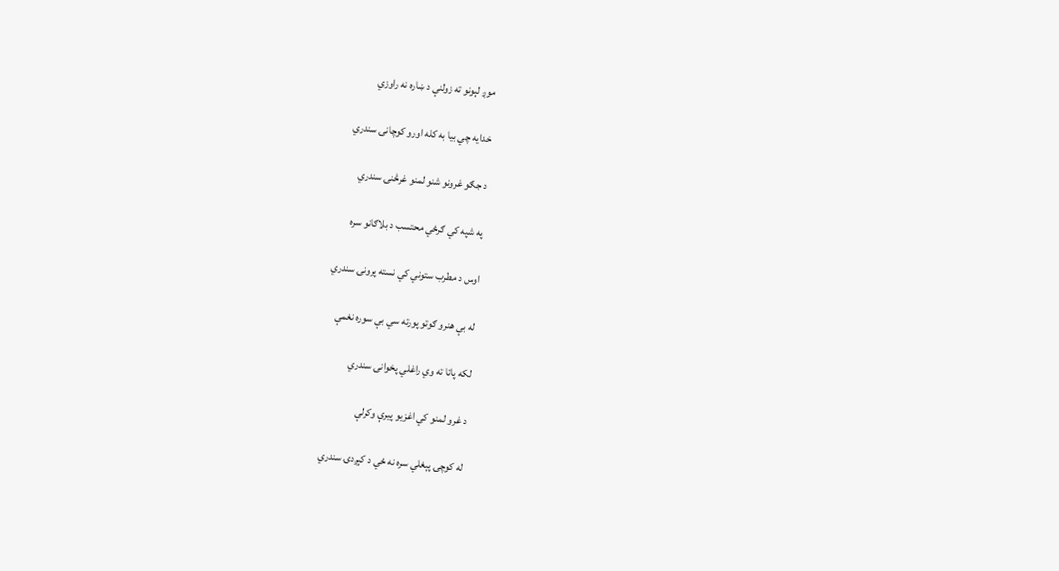موږ لېونو ته زولنې د ښاره نه راوزي

خدايه چي بيا به كله اورو كوچانۍ سندري

د جګو غرونو شنو لمنو غرڅنۍ سندري

په شپه كي ګرځي محتسب د بلاګانو سره

اوس د مطرب ستوني كي نسته پرونۍ سندري

له بې هنرو ګوتو پورته سي بې سوره نغمې

لكه پاتا ته وي راغلي پخوانۍ سندري

د غرو لمنو كي اغزيو پيرې وكرلې

له كوچۍ پېغلي سره نه ځي د كېږدۍ سندري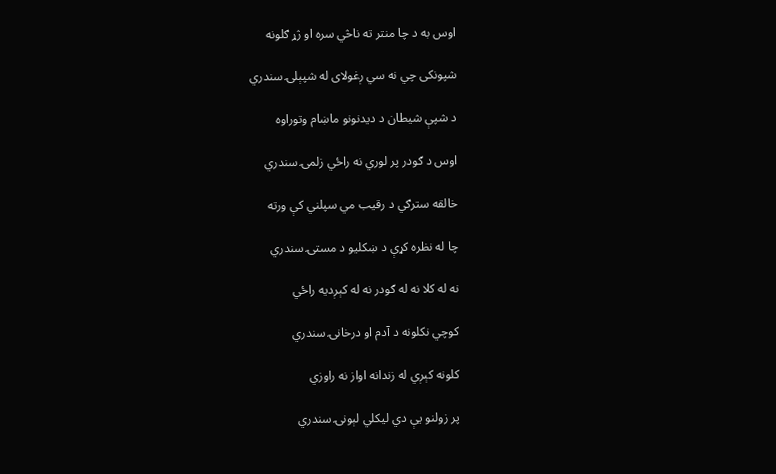اوس به د چا منتر ته ناڅي سره او ژړ ګلونه

شپونكى چي نه سي ږغولاى له شپېلۍ سندري

د شپې شيطان د ديدنونو ماښام وتوراوه

اوس د ګودر پر لوري نه راځي زلمۍ سندري

خالقه سترګي د رقيب مي سپلني كې ورته

چا له نظره كړې د ښكليو د مستۍ سندري

نه له كلا نه له ګودر نه له كېږديه راځي

كوچي نكلونه د آدم او درخانۍ سندري

كلونه كېږي له زندانه اواز نه راوزي

پر زولنو يې دي ليكلي لېونۍ سندري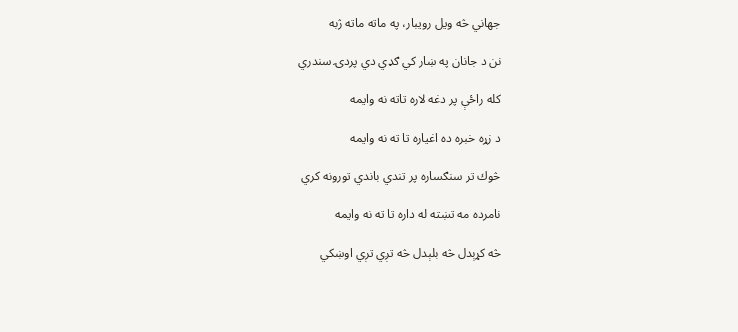جهاني څه ويل رويبار، په ماته ماته ژبه

نن د جانان په ښار كي ګډي دي پردۍ سندري

كله راځې پر دغه لاره تاته نه وايمه

د زړه خبره ده اغياره تا ته نه وايمه

څوك تر سنګساره پر تندي باندي تورونه كري

نامرده مه تښته له داره تا ته نه وايمه

څه كړېدل څه بلېدل څه تږي تږي اوښكي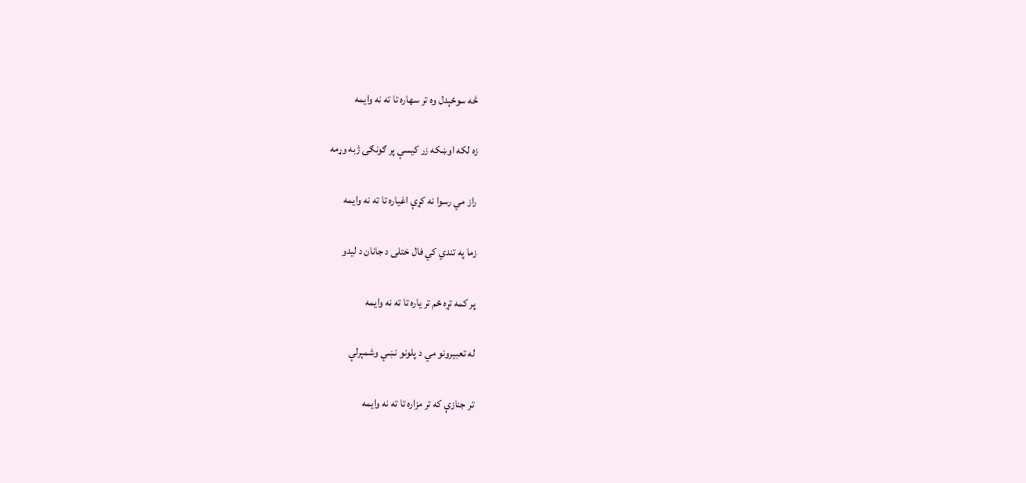څه سوځېدل وه تر سهاره تا ته نه وايمه

زه لكه اوښكه زر كيسې پر ګونګۍ ژبه وړمه

راز مي رسوا نه كړې اغياره تا ته نه وايمه

زما په تندي كي فال ختلى د جانان د ليدو

پر كمه تړه ځم تر ياره تا ته نه وايمه

له تعبيرونو مي د پلونو نښي وشمېرلې

تر جنازې كه تر مزاره تا ته نه وايمه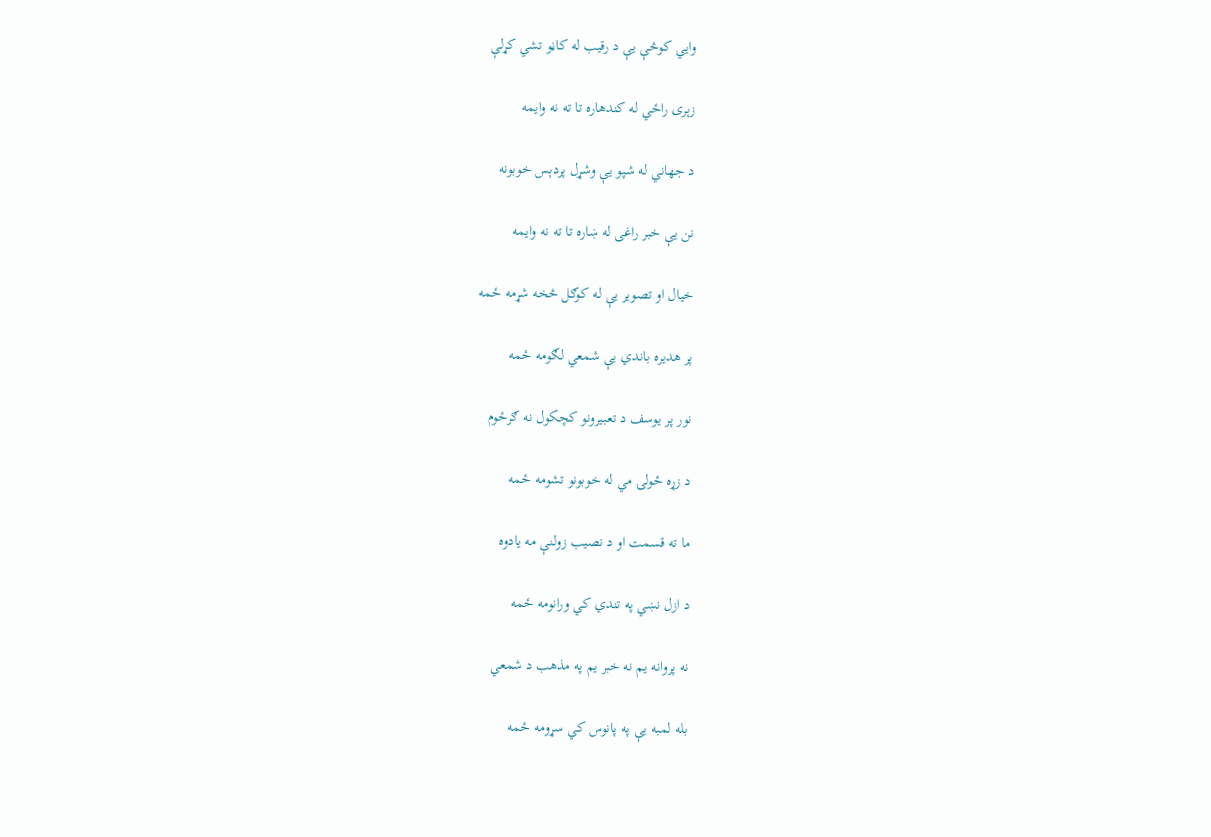وايي كوڅې يې د رقيب له كاڼو تشي كړلې

زېرى راځي له كندهاره تا ته نه وايمه

د جهاني له شپو يې وشړل پردېس خوبونه

نن يې خبر راغى له ښاره تا ته نه وايمه

خيال او تصوير يې له كوګل څخه شړمه ځمه

پر هديره باندي يې شمعي لګومه ځمه

نور پر يوسف د تعبيرونو كچكول نه ګرځوم

د زړه ځولۍ مي له خوبونو تشومه ځمه

ما ته قسمت او د نصيب زولنې مه يادوه

د ازل نښي په تندي كي ورانومه ځمه

نه پروانه يم نه خبر يم په مذهب د شمعي

بله لمبه يې په پانوس كي سړومه ځمه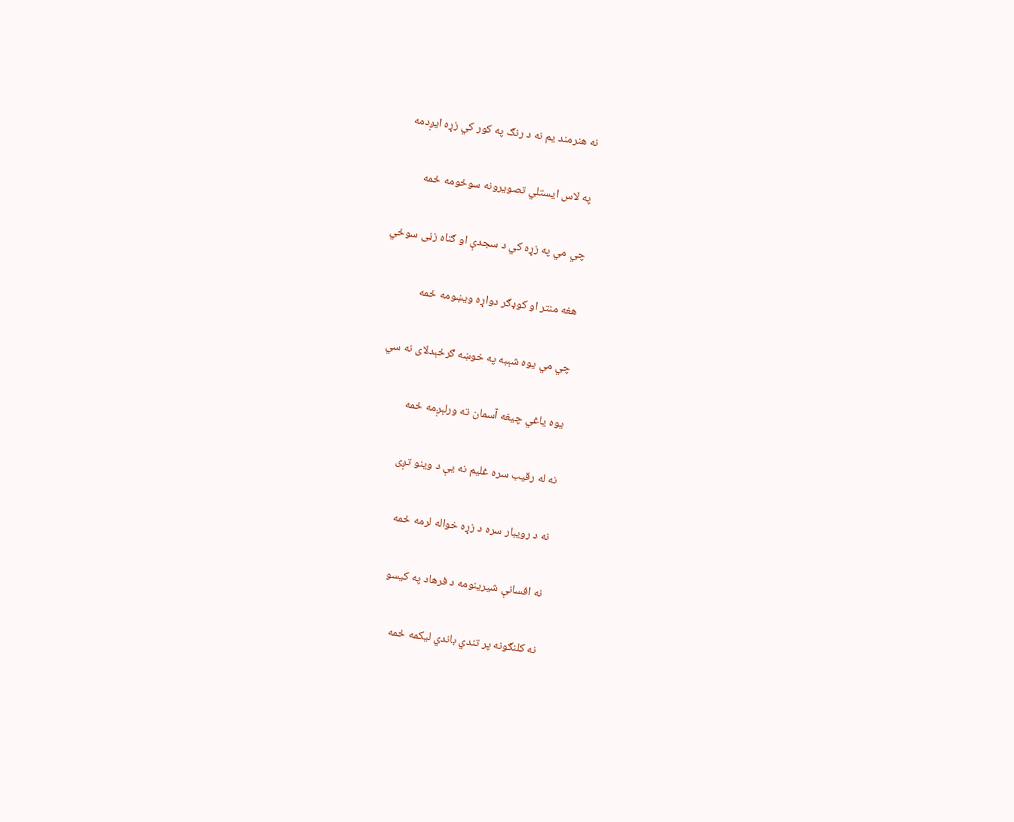نه هنرمند يم نه د رنګ په كور كي زړه ايږدمه

په لاس ايستلي تصويرونه سوځومه ځمه

چي مي په زړه كي د سجدې او ګناه زڼى سوځي

هغه منتر او كوډګر دواړه ويښومه ځمه

چي مي يوه شېبه په خوښه ګرځېدلاى نه سي

يوه ياغي چيغه آسمان ته ورلېږمه ځمه

نه له رقيب سره غليم نه يې د وينو تږى

نه د رويبار سره د زړه خواله لرمه ځمه

نه افسانې شيرينومه د فرهاد په كيسو

نه كلنګونه پر تندي باندي ليكمه ځمه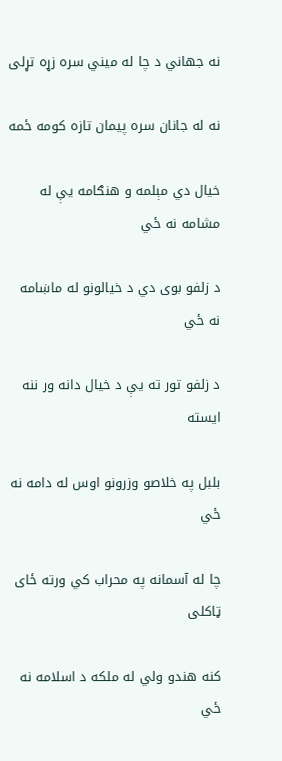نه جهاني د چا له ميني سره زړه تړلى

نه له جانان سره پيمان تازه كومه ځمه

خيال دي مېلمه و هنګامه يې له مشامه نه ځي

د زلفو بوى دي د خيالونو له ماښامه نه ځي

د زلفو تور ته يې د خيال دانه ور ننه ايسته

بلبل په خلاصو وزرونو اوس له دامه نه ځي

چا له آسمانه په محراب كي ورته ځاى ټاكلى

كنه هندو ولي له ملكه د اسلامه نه ځي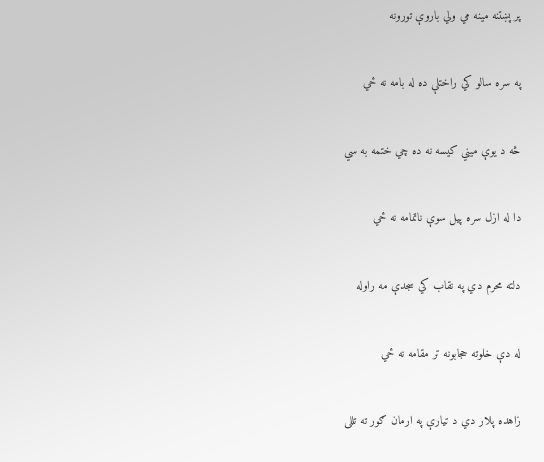پر پښتنه مينه مي ولي باروې تورونه

په سره سالو كي راختلې ده له بامه نه ځي

څه د يوې ميني كيسه نه ده چي ختمه به سي

دا له ازل سره پيل سوې ناتمامه نه ځي

دلته محرم دي په نقاب كي سجدې مه راوله

له دې خلوته حجابونه تر مقامه نه ځي

زاهده پلار دي د تيارې په ارمان ګور ته تللى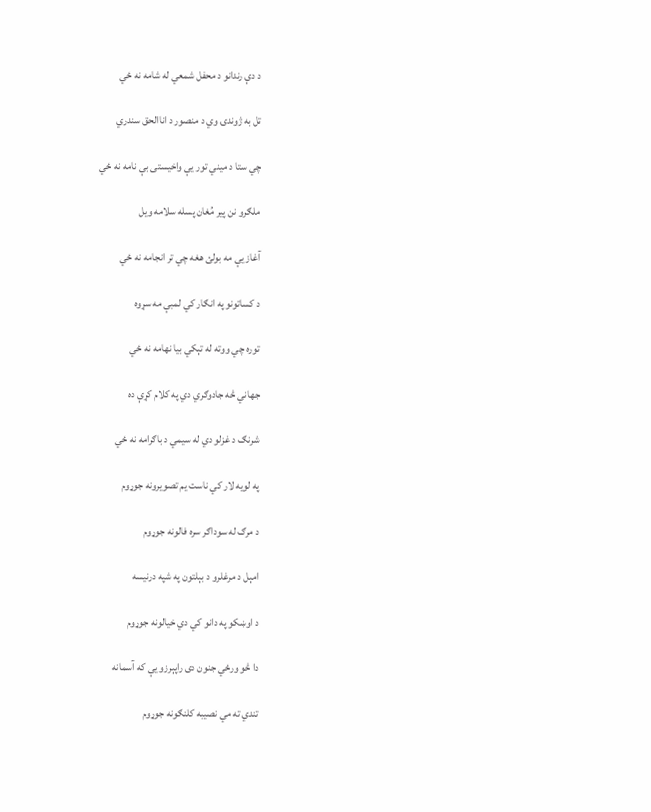د دې رندانو د محفل شمعي له شامه نه ځي

تل به ژوندۍ وي د منصور د اناالحق سندري

چي ستا د ميني تور يې واخيستى بې نامه نه ځي

ملګرو نن پير مُغان پسله سلامه ويل

آغاز يې مه بولئ هغه چي تر انجامه نه ځي

د كساتونو په انګار كي لمبې مه سړوه

توره چي ووته له تېكي بيا نهامه نه ځي

جهاني څه جادوګري دي په كلام كړې ده

شرنګ د غزلو دي له سيمي د باګرامه نه ځي

په لويه لار كي ناست يم تصويرونه جوړوم

د مرګ له سوداګر سره فالونه جوړوم

امېل د مرغلرو د بېلتون په شپه درنيسه

د اوښكو په دانو كي دي خيالونه جوړوم

دا څو ورځي جنون دى راپېرزو يې كه آسمانه

تندي ته مي نصيبه كلنګونه جوړوم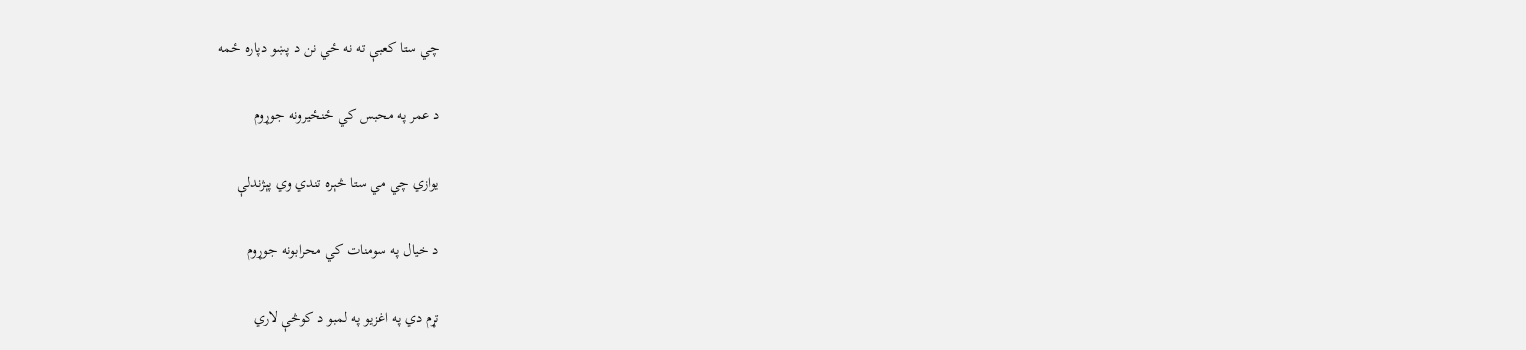چي ستا كعبې ته نه ځي نن د پښو دپاره ځمه

د عمر په محبس كي ځنځيرونه جوړوم

يوازي چي مي ستا څېره تندي وي پېژندلې

د خيال په سومنات كي محرابونه جوړوم

تړم دي په اغزيو په لمبو د كوڅې لاري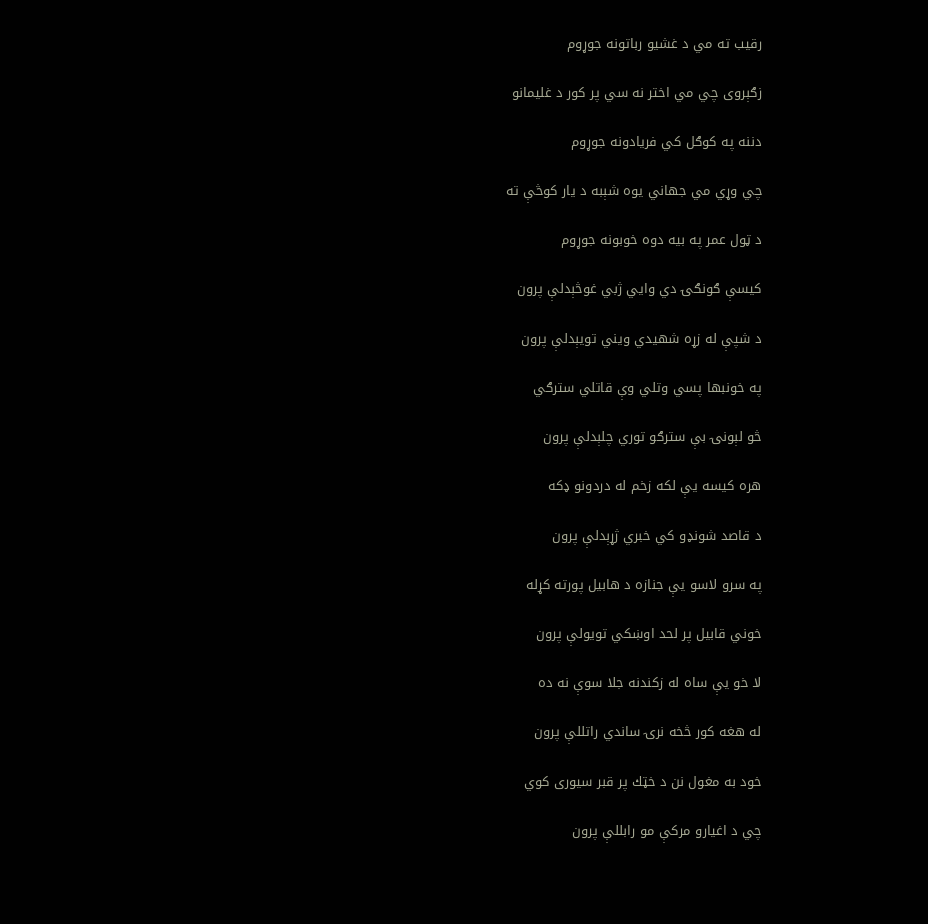رقيب ته مي د غشيو رباتونه جوړوم

زګېروى چي مي اختر نه سي پر كور د غليمانو

دننه په كوګل كي فريادونه جوړوم

چي وړي مي جهاني يوه شېبه د يار كوڅې ته

د ټول عمر په بيه دوه خوبونه جوړوم

كيسې ګونګۍ دي وايي ژبي غوڅېدلې پرون

د شپې له زړه شهيدي ويني تويېدلې پرون

په خونبها پسي وتلي وې قاتلي سترګي

څو لېونۍ بې سترګو توري چلېدلې پرون

هره كيسه يې لكه زخم له دردونو ډكه

د قاصد شونډو كي خبري ژړېدلې پرون

په سرو لاسو يې جنازه د هابيل پورته كړله

خوني قابيل پر لحد اوښكي تويولې پرون

لا خو يې ساه له زكندنه جلا سوې نه ده

له هغه كور څخه نرۍ ساندي راتللې پرون

خود به مغول نن د خټك پر قبر سيورى كوي

چي د اغيارو مركې مو رابللې پرون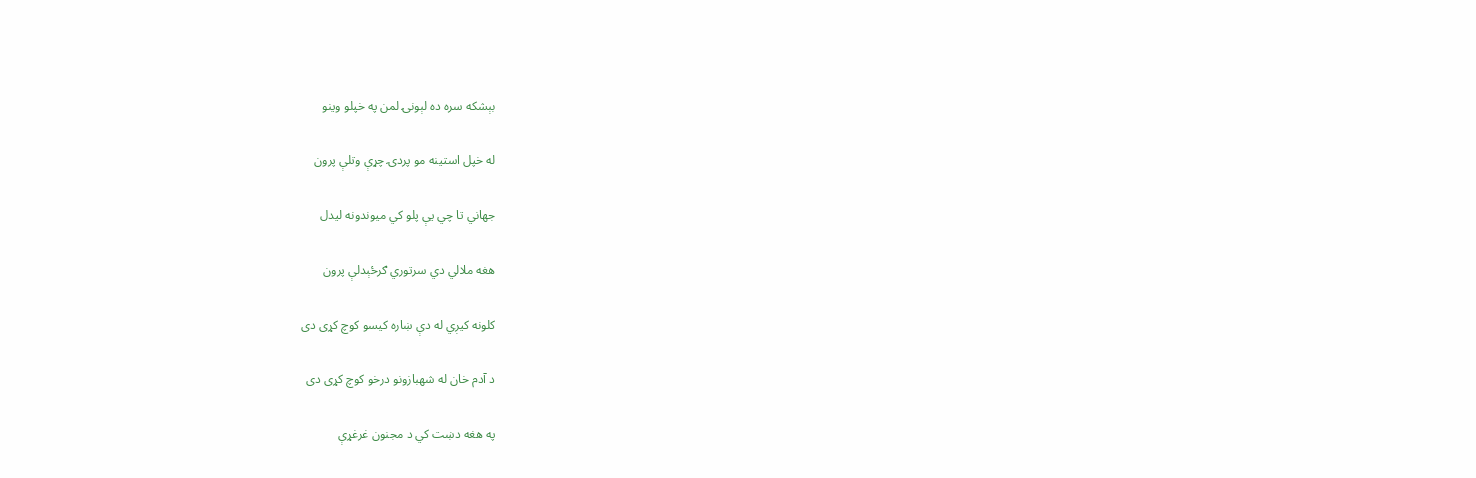بېشكه سره ده لېونۍ لمن په خپلو وينو

له خپل استينه مو پردۍ چړې وتلې پرون

جهاني تا چي يې پلو كي ميوندونه ليدل

هغه ملالي دي سرتوري ګرځېدلې پرون

كلونه كيږي له دې ښاره كيسو كوچ كړى دى

د آدم خان له شهبازونو درخو كوچ كړى دى

په هغه دښت كي د مجنون غرغړې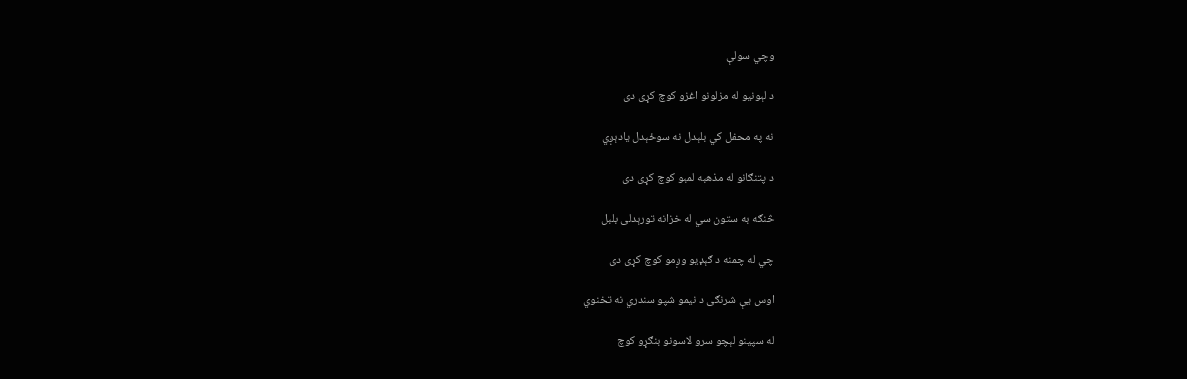وچي سولې

د لېونيو له مزلونو اغزو كوچ كړى دى

نه په محفل كي بلېدل نه سوځېدل يادېږي

د پتنګانو له مذهبه لمبو كوچ كړى دى

څنګه به ستون سي له خزانه تورېدلى بلبل

چي له چمنه د ګېډيو وږمو كوچ كړى دى

اوس يې شرنګى د نيمو شپو سندري نه تخنوي

له سپينو لېچو سرو لاسونو بنګړو كوچ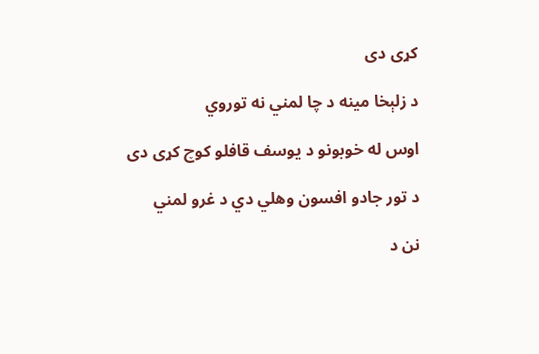كړى دى

د زلېخا مينه د چا لمني نه توروي

اوس له خوبونو د يوسف قافلو كوچ كړى دى

د تور جادو افسون وهلي دي د غرو لمني

نن د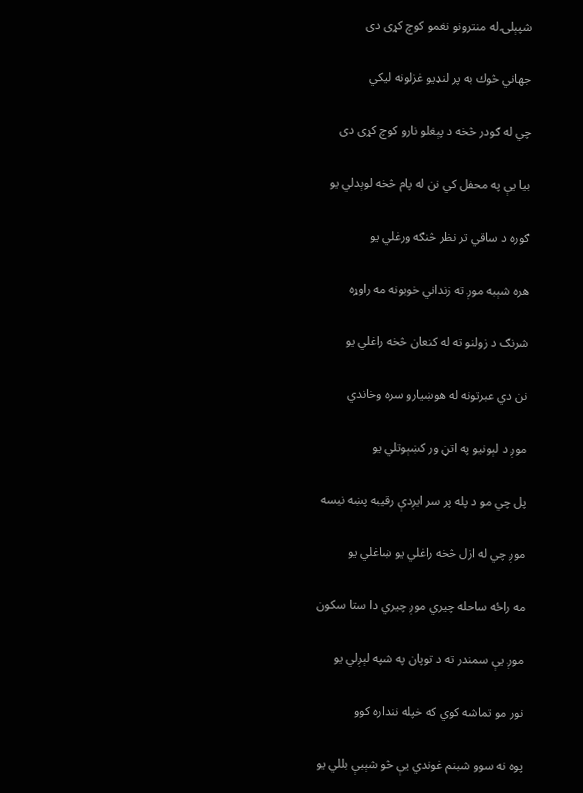شپېلۍ له منترونو نغمو كوچ كړى دى

جهاني څوك به پر لنډيو غزلونه ليكي

چي له ګودر څخه د پېغلو نارو كوچ كړى دى

بيا يې په محفل كي نن له پام څخه لوېدلي يو

ګوره د ساقي تر نظر څنګه ورغلي يو

هره شېبه موږ ته زنداني خوبونه مه راوړه

شرنګ د زولنو ته له كنعان څخه راغلي يو

نن دي عبرتونه له هوښيارو سره وخاندي

موږ د لېونيو په اتڼ ور كښېوتلي يو

پل چي مو د پله پر سر ايږدې رقيبه پښه نيسه

موږ چي له ازل څخه راغلي يو ښاغلي يو

مه راځه ساحله چيري موږ چيري دا ستا سكون

موږ يې سمندر ته د توپان په شپه لېږلي يو

نور مو تماشه كوي كه خپله ننداره كوو

پوه نه سوو شبنم غوندي يې څو شېبې بللي يو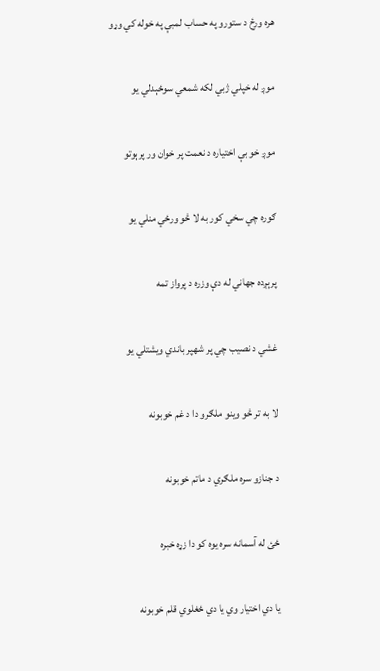هره ورځ د ستورو په حساب لمبې په خوله كي وړو

موږ له خپلي ژبي لكه شمعي سوځېدلي يو

موږ خو بې اختياره د نعمت پر خوان ور پرېوتو

ګوره چي سخي كور به لا څو ورځي منلي يو

پرېږده جهاني له دې وزره د پرواز تمه

غشي د نصيب چي پر شهپر باندي ويشتلي يو

لا به تر څو وينو ملګرو دا د غم خوبونه

د جنازو سره ملګري د ماتم خوبونه

ځئ له آسمانه سره يوه كو دا زړه خبره

يا دي اختيار وي يا دي ځغلوي قلم خوبونه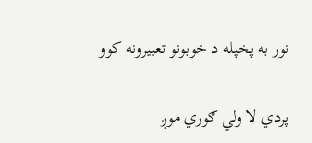نور به پخپله د خوبونو تعبيرونه كوو

پردي لا ولي ګوري موږ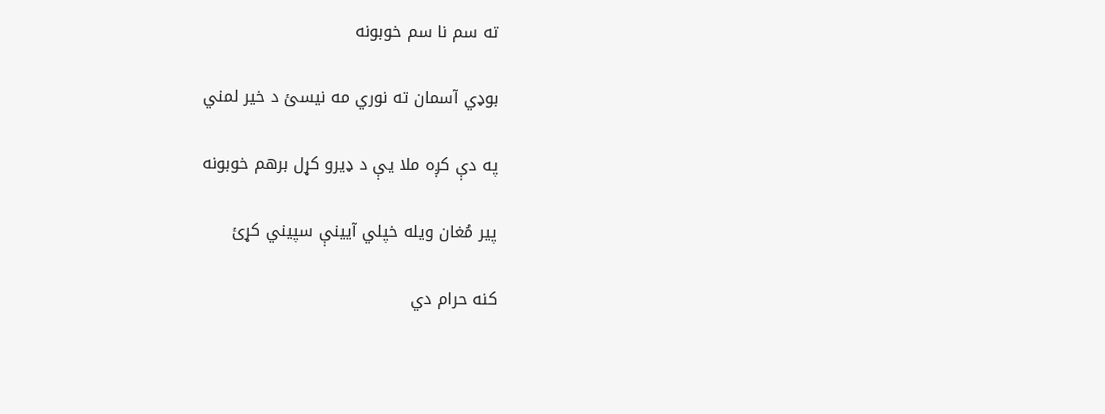ته سم نا سم خوبونه

بوډي آسمان ته نوري مه نيسئ د خير لمني

په دې كږه ملا يې د ډيرو كړل برهم خوبونه

پير مُغان ويله خپلي آيينې سپيني كړئ

كنه حرام دي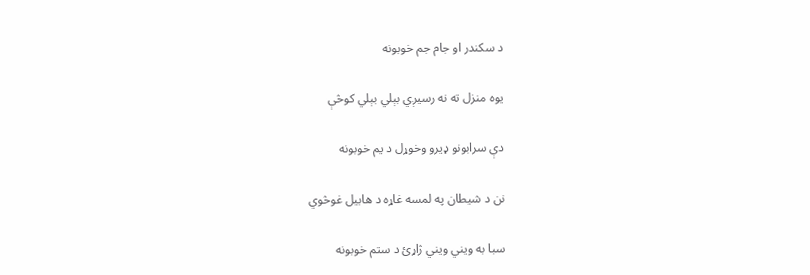د سكندر او جام جم خوبونه

يوه منزل ته نه رسيږي بېلي بېلي كوڅې

دې سرابونو ډيرو وخوړل د يم خوبونه

نن د شيطان په لمسه غاړه د هابيل غوڅوي

سبا به ويني ويني ژاړئ د ستم خوبونه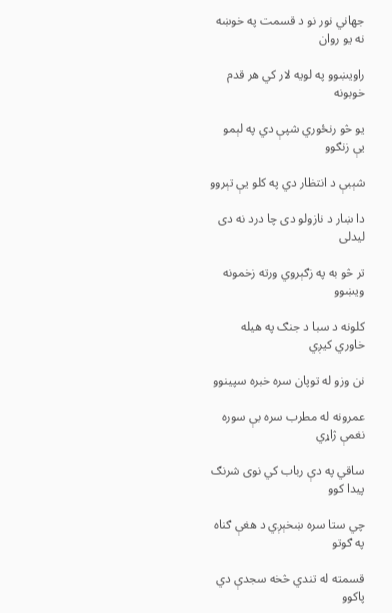جهاني نور نو د قسمت په خوښه نه يو روان

راويښوو په لويه لار كي هر قدم خوبونه

يو څو رنځوري شپې دي په لېمو يې زنګوو

شېبې د انتظار دي په كلو يې تېروو

دا ښار د نازولو دى چا درد نه دى ليدلى

تر څو به په زګېروي ورته زخمونه ويښوو

كلونه د سبا د جنګ په هيله خاوري كيږي

نن وزو له توپان سره خبره سپينوو

عمرونه له مطرب سره بې سوره نغمې ژاړي

ساقي په دې رباب كي نوى شرنګ پيدا كوو

چي ستا سره ښخېږي د هغې ګناه په ګوتو

قسمته له تندي څخه سجدې دي پاكوو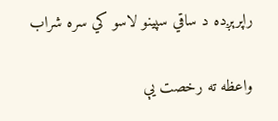راپرېږده د ساقي سپينو لاسو كي سره شراب

واعظه ته رخصت يې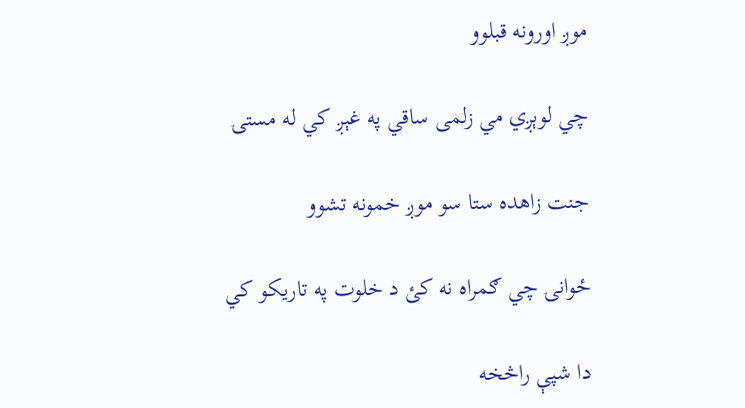موږ اورونه قبلوو

چي لوېږي مي زلمى ساقي په غېږ كي له مستۍ

جنت زاهده ستا سو موږ خمونه تشوو

ځوانۍ چي ګمراه نه كئ د خلوت په تاريكو كي

دا شپې راڅخه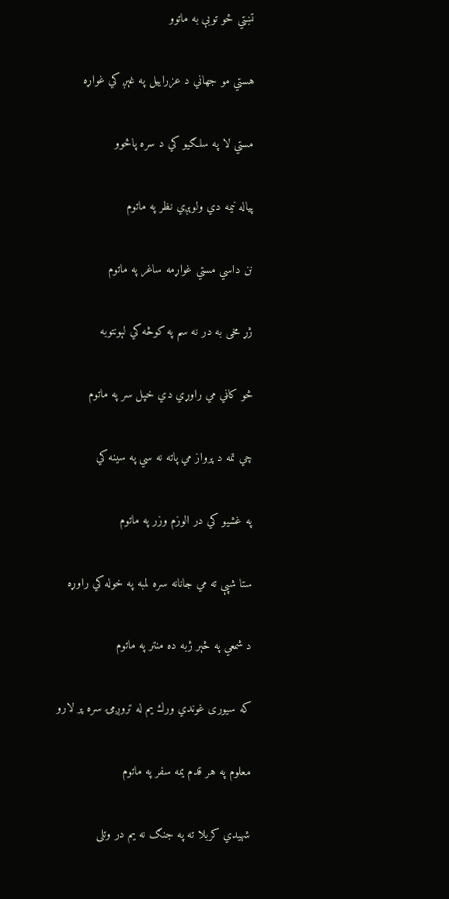تښتي ځو توبې به ماتوو

هستي مو جهاني د عزراييل په غېږ كي غواړه

مستي لا په سلګيو كي د سره پاڅوو

پياله نيمه دي ولوېږي نظر په ماتوم

نن داسي مستي غواړمه ساغر په ماتوم

ژړ مخى به در نه سم په كوڅه كي لېونتوبه

څو كاڼي مي راوړي دي خپل سر په ماتوم

چي تمه د پرواز مي پاته نه سي په سينه كي

په غشيو كي در الوزم وزر په ماتوم

ستا شپې ته مي جانانه سره لمبه په خوله كي راوړه

د شمعي په څېر ژبه ده منتر په ماتوم

كه سيورى غوندي ورك يم له تروږمۍ سره پر لارو

معلوم په هر قدم يمه سفر په ماتوم

شهيدي كربلا ته په جنګ نه يم در وتلى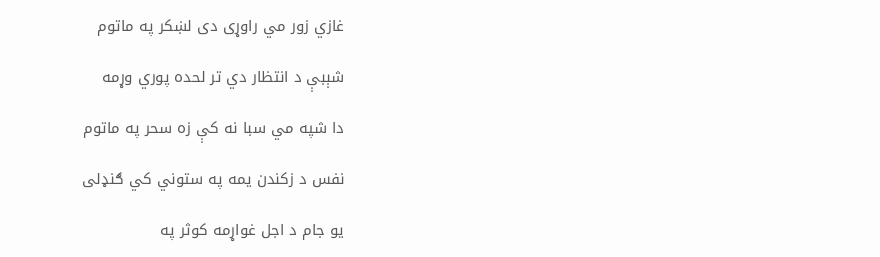غازي زور مي راوړى دى لښكر په ماتوم

شېبې د انتظار دي تر لحده پوري وړمه

دا شپه مي سبا نه كې زه سحر په ماتوم

نفس د زكندن يمه په ستوني كي ګنډلى

يو جام د اجل غواړمه كوثر په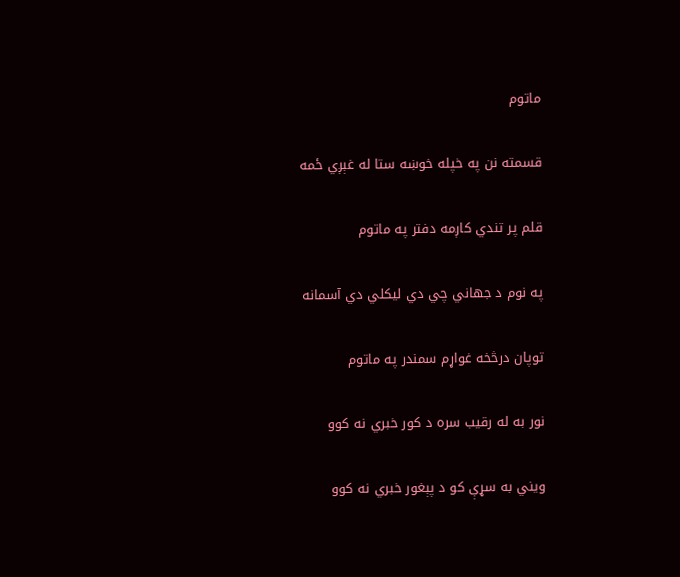ماتوم

قسمته نن په خپله خوښه ستا له غېږي ځمه

قلم پر تندي كاږمه دفتر په ماتوم

په نوم د جهاني چي دي ليكلي دي آسمانه

توپان درڅخه غواړم سمندر په ماتوم

نور به له رقيب سره د كور خبري نه كوو

ويني به سړې كو د پېغور خبري نه كوو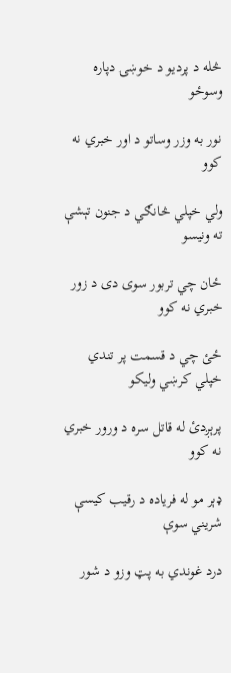څله د پرديو د خوښۍ دپاره وسوځو

نور به وزر وساتو د اور خبري نه كوو

ولي خپلي څانګي د جنون تېشې ته ونيسو

ځان چي تربور سوى دى د زور خبري نه كوو

ځئ چي د قسمت پر تندي خپلي كرښي وليكو

پرېږدئ له قاتل سره د ورور خبري نه كوو

ډېر مو له فرياده د رقيب كيسې شريني سوې

درد غوندي به پټ وزو د شور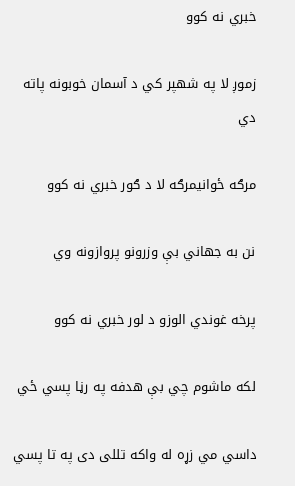خبري نه كوو

زموږ لا په شهپر كي د آسمان خوبونه پاته دي

مرګه ځوانيمرګه لا د ګور خبري نه كوو

نن به جهاني بې وزرونو پروازونه وي

پرخه غوندي الوزو د لور خبري نه كوو

لكه ماشوم چي بې هدفه په رڼا پسي ځي

داسي مي زړه له واكه تللى دى په تا پسي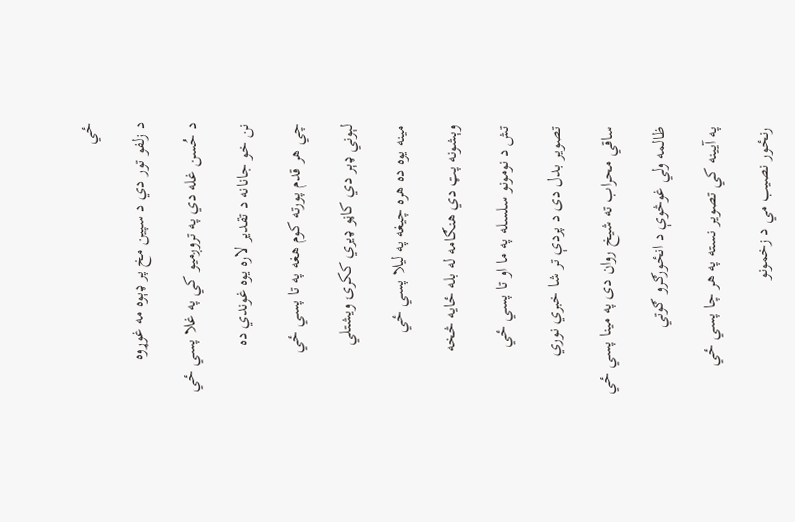ځي

د زلفو تور دي د سپين مخ پر ډېوه مه غوړوه

د حُسن غله دي په تروږميو كي په غلا پسي ځي

نن خو جانانه د تقدير لاره يوه غوندي ده

چي هر قدم پورته كوم هغه په تا پسي ځي

لېوني ډېر دي كاڼو ډيري ككرۍ ويشتلي

مينه يوه ده هره چيغه په ليلا پسي ځي

وېشونه پټ دي هنګامه له بله ځايه څخه

تش د نومونو سلسله په ما او تا پسي ځي

تصوير بدل دى د پردې تر شا خبري نوري

ساقي محراب ته شيخ روان دى په مينا پسي ځي

ظالمه ولي غوڅوې د انځورګرو ګوتي

په آيينه كي تصوير نسته په هر چا پسي ځي

رنځور نصيب مي د زخمونو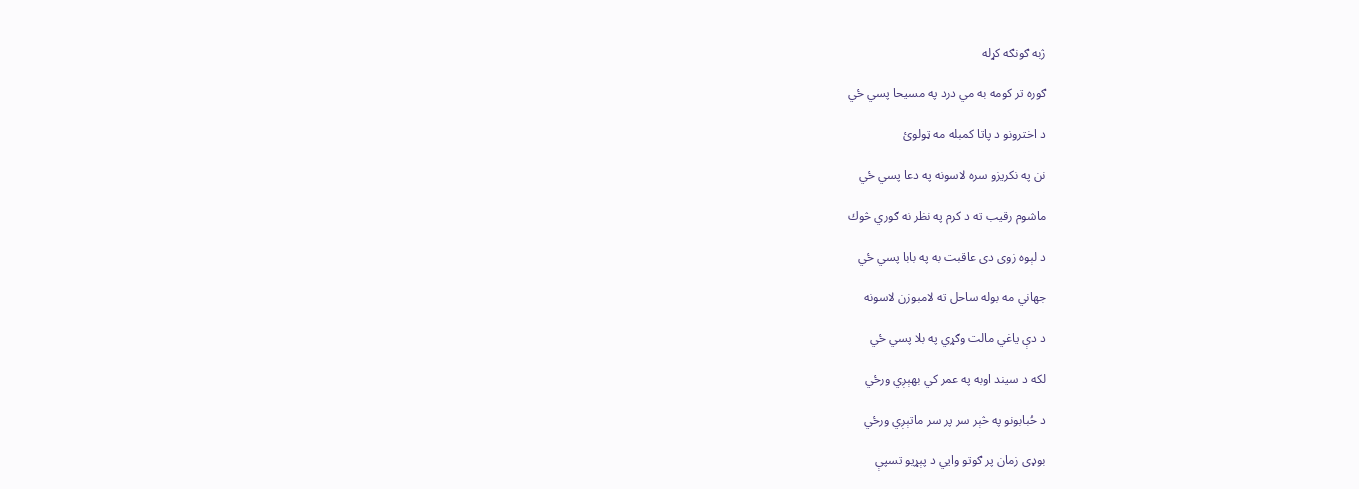ژبه ګونګه كړله

ګوره تر كومه به مي درد په مسيحا پسي ځي

د اخترونو د پاتا كمبله مه ټولوئ

نن په نكريزو سره لاسونه په دعا پسي ځي

ماشوم رقيب ته د كرم په نظر نه ګوري څوك

د لېوه زوى دى عاقبت به په بابا پسي ځي

جهاني مه بوله ساحل ته لامبوزن لاسونه

د دې ياغي مالت وګړي په بلا پسي ځي

لكه د سيند اوبه په عمر كي بهېږي ورځي

د حُبابونو په څېر سر پر سر ماتېږي ورځي

بوډى زمان پر ګوتو وايي د پېړيو تسپې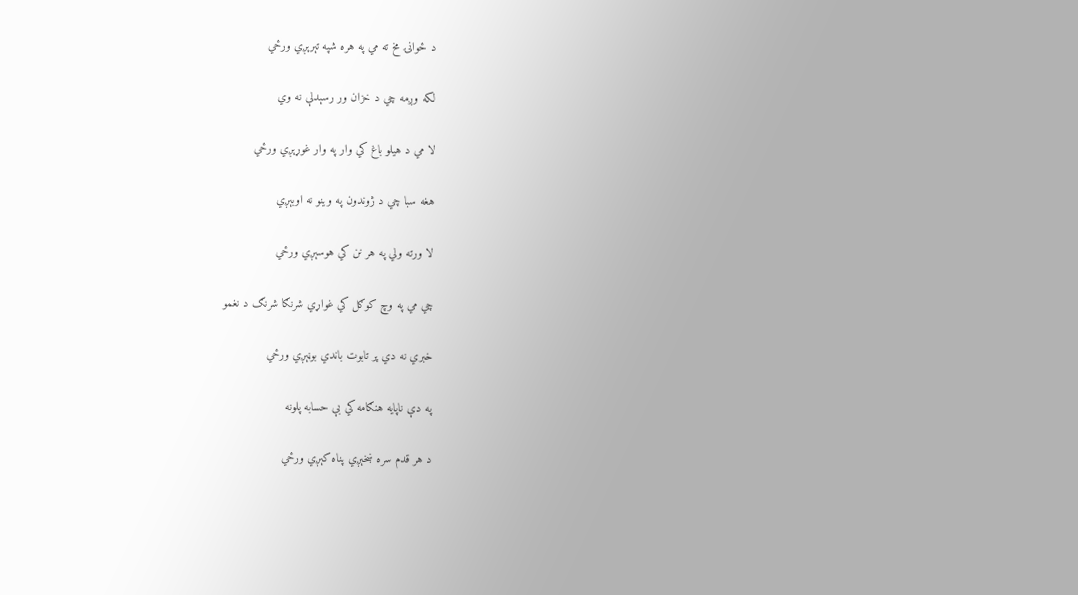د ځوانۍ مخ ته مي په هره شپه تېرېږي ورځي

لكه وږمه چي د خزان ور رسېدلې نه وي

لا مي د هيلو باغ كي وار په وار غوړېږي ورځي

هغه سبا چي د ژوندون په وينو نه اوبېږي

لا ورته ولي په هر نن كي هوسېږي ورځي

چي مي په وچ كوګل كي غواړي شرنګا شرنګ د نغمو

خبري نه دي پر تابوت باندي بوڼېږي ورځي

په دې ناپايه هنګامه كي بې حسابه پلونه

د هر قدم سره ښخېږي پناه كېږي ورځي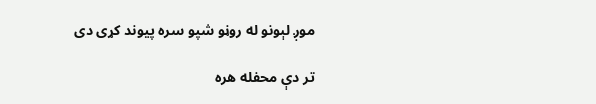موږ لېونو له روڼو شپو سره پيوند كړى دى

تر دې محفله هره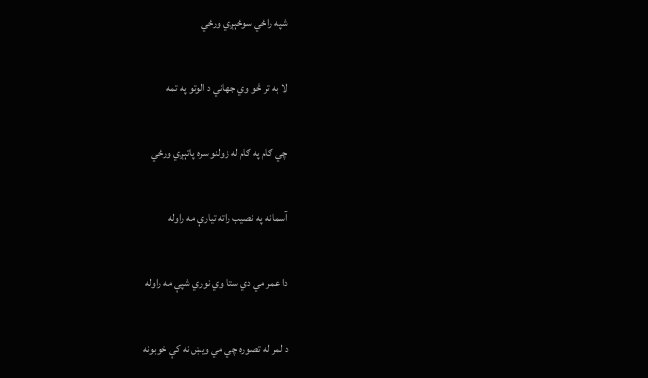شپه راځي سوځېږي ورځي

لا به تر څو وي جهاني د الوتو په تمه

چي ګام په ګام له زولنو سره پاتېږي ورځي

آسمانه په نصيب راته تيارې مه راوله

دا عمر مي دي ستا وي نوري شپې مه راوله

د لمر له تصوره چي مي ويښ نه كې خوبونه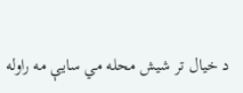د خيال تر شيش محله مي سايې مه راوله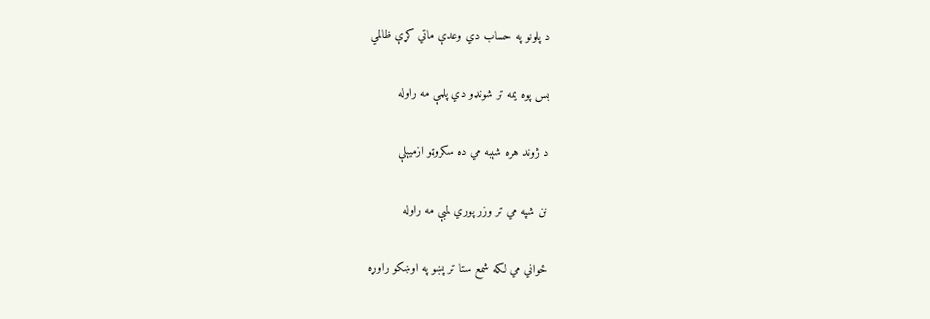د پلونو په حساب دي وعدې ماتي كړې ظالمي

بس پوه يمه تر شونډو دي پلمې مه راوله

د ژوند هره شېبه مي ده سكروټو ازميېلې

نن شپه مي تر وزر پوري لمبې مه راوله

ځواني مي لكه شمع ستا تر پښو په اوښكو راوړه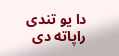دا يو تندى راپاته دى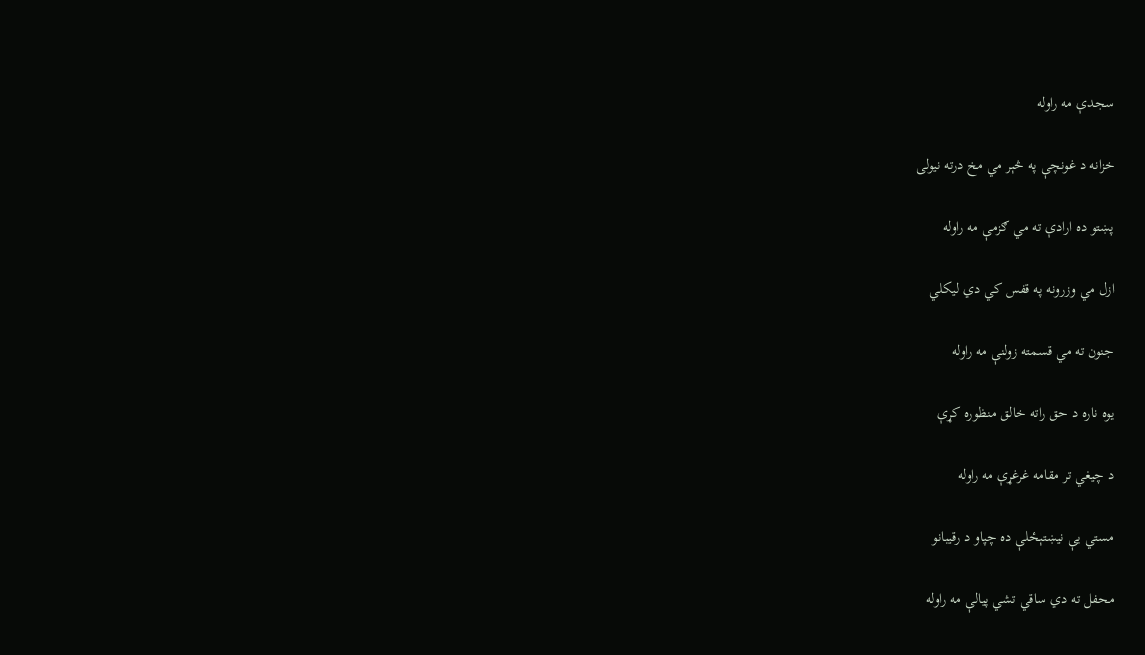سجدې مه راوله

خزانه د غونچې په څېر مي مخ درته نيولى

پښتو ده ارادې ته مي ګزمې مه راوله

ازل مي وزرونه په قفس كي دي ليكلي

جنون ته مي قسمته زولنې مه راوله

يوه ناره د حق راته خالق منظوره كړې

د چيغي تر مقامه غرغړې مه راوله

مستي يې نيښتېځلې ده چپاو د رقيبانو

محفل ته دي ساقي تشي پيالې مه راوله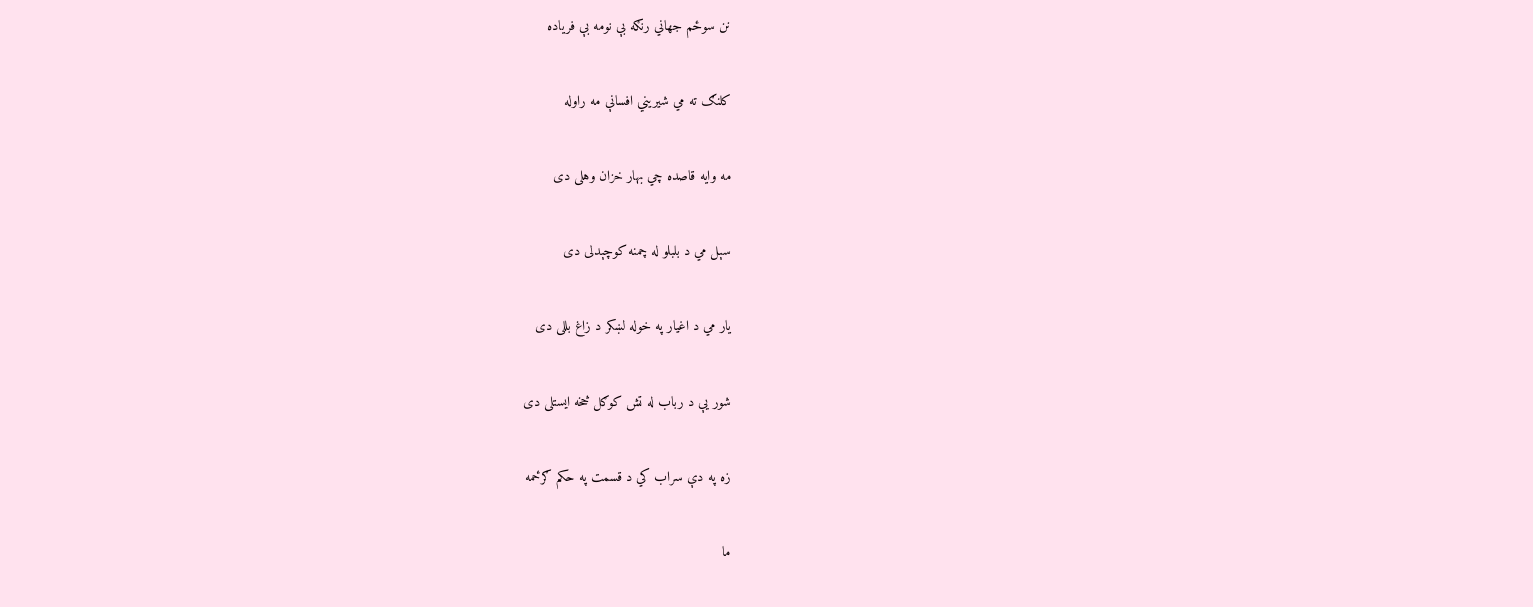نن سوځم جهاني رنګه بې نومه بې فرياده

كلنګ ته مي شيريني افسانې مه راوله

مه وايه قاصده چي بهار خزان وهلى دى

سېل مي د بلبلو له چمنه كوچېدلى دى

يار مي د اغيار په خوله لښكر د زاغ بللى دى

شور يې د رباب له تش كوګل څخه ايستلى دى

زه په دې سراب كي د قسمت په حكم ګرځمه

ما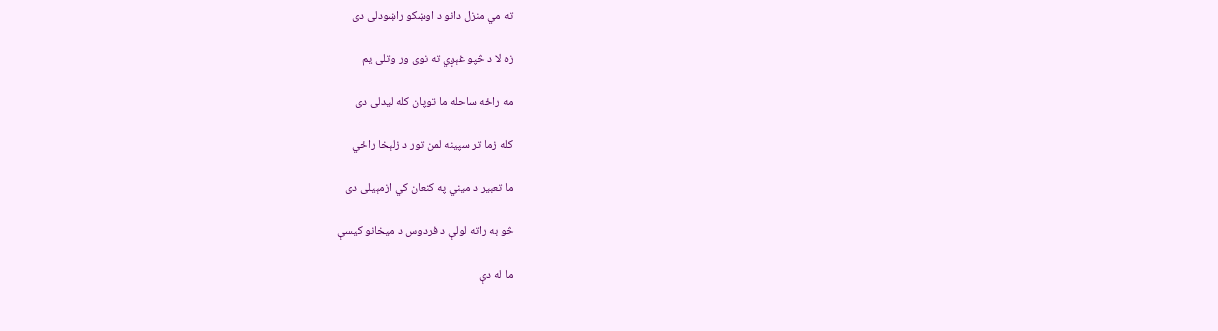ته مي منزل دانو د اوښكو راښودلى دى

زه لا د څپو غېږي ته نوى ور وتلى يم

مه راځه ساحله ما توپان كله ليدلى دى

كله زما تر سپينه لمن تور د زلېخا راځي

ما تعبير د ميني په كنعان كي ازمېيلى دى

څو به راته لولې د فردوس د ميخانو كيسې

ما له دې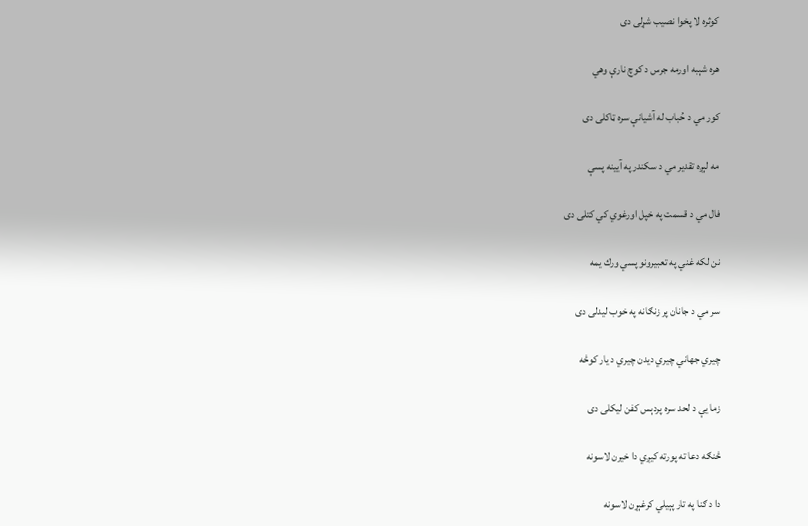كوثره لا پخوا نصيب شړلى دى

هره شېبه اورمه جرس د كوچ نارې وهي

كور مي د حُباب له آشيانې سره ټاكلى دى

مه لېږه تقدير مي د سكندر په آيينه پسې

فال مي د قسمت په خپل اورغوي كي كتلى دى

نن لكه غني په تعبيرونو پسي ورك يمه

سر مي د جانان پر زنګانه په خوب ليدلى دى

چيري جهاني چيري ديدن چيري د يار كوڅه

زما يې د لحد سره پردېس كفن ليكلى دى

څنګه دعا ته پورته كيږي دا خيرن لاسونه

دا د ګنا په تار پېيلي كرغېړن لاسونه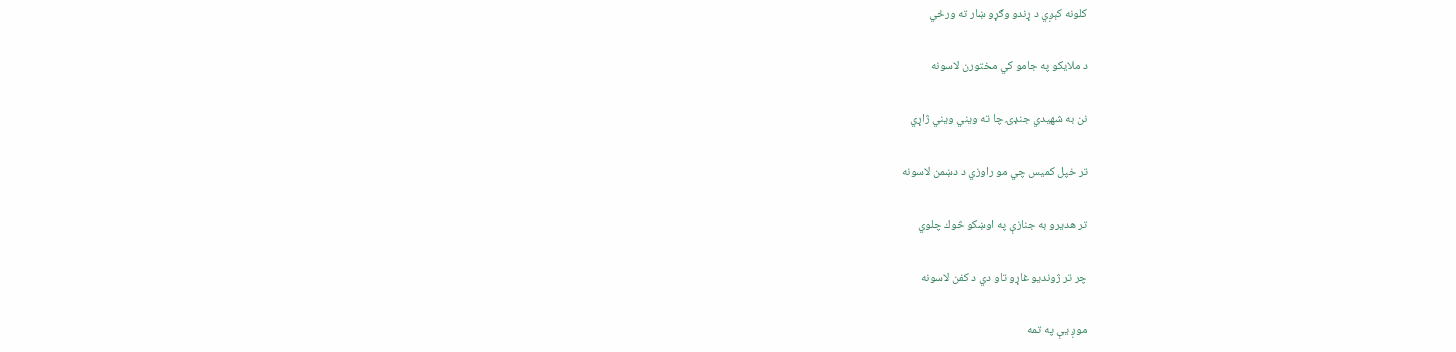كلونه كېږي د ړندو وګړو ښار ته ورځي

د ملايكو په جامو كي مختورن لاسونه

نن به شهيدي جنډۍ چا ته ويني ويني ژاړي

تر خپل كميس چي مو راوزي د دښمن لاسونه

تر هديرو به جنازې په اوښكو څوك چلوي

چر تر ژونديو غاړو تاو دي د كفن لاسونه

موږ يې په تمه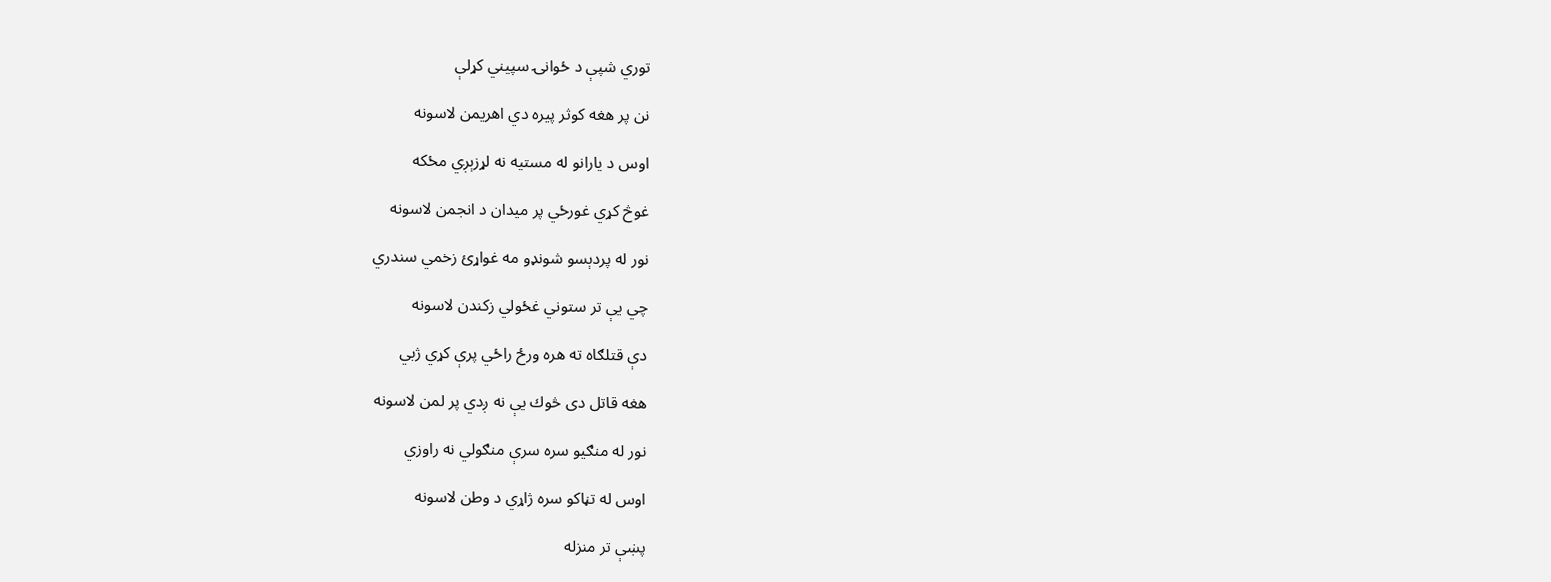توري شپې د ځوانۍ سپيني كړلې

نن پر هغه كوثر پيره دي اهريمن لاسونه

اوس د يارانو له مستيه نه لړزېږي مځكه

غوڅ كړي غورځي پر ميدان د انجمن لاسونه

نور له پردېسو شونډو مه غواړئ زخمي سندري

چي يې تر ستوني غځولي زكندن لاسونه

دې قتلګاه ته هره ورځ راځي پرې كړي ژبي

هغه قاتل دى څوك يې نه ږدي پر لمن لاسونه

نور له منګيو سره سرې منګولي نه راوزي

اوس له تڼاكو سره ژاړي د وطن لاسونه

پښې تر منزله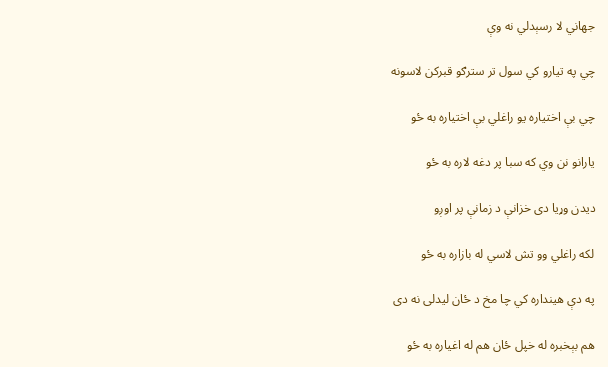جهاني لا رسېدلي نه وې

چي په تيارو كي سول تر سترګو قبركن لاسونه

چي بې اختياره يو راغلي بې اختياره به ځو

يارانو نن وي كه سبا پر دغه لاره به ځو

ديدن وړيا دى خزانې د زمانې پر اوږو

لكه راغلي وو تش لاسي له بازاره به ځو

په دې هينداره كي چا مخ د ځان ليدلى نه دى

هم بېخبره له خپل ځان هم له اغياره به ځو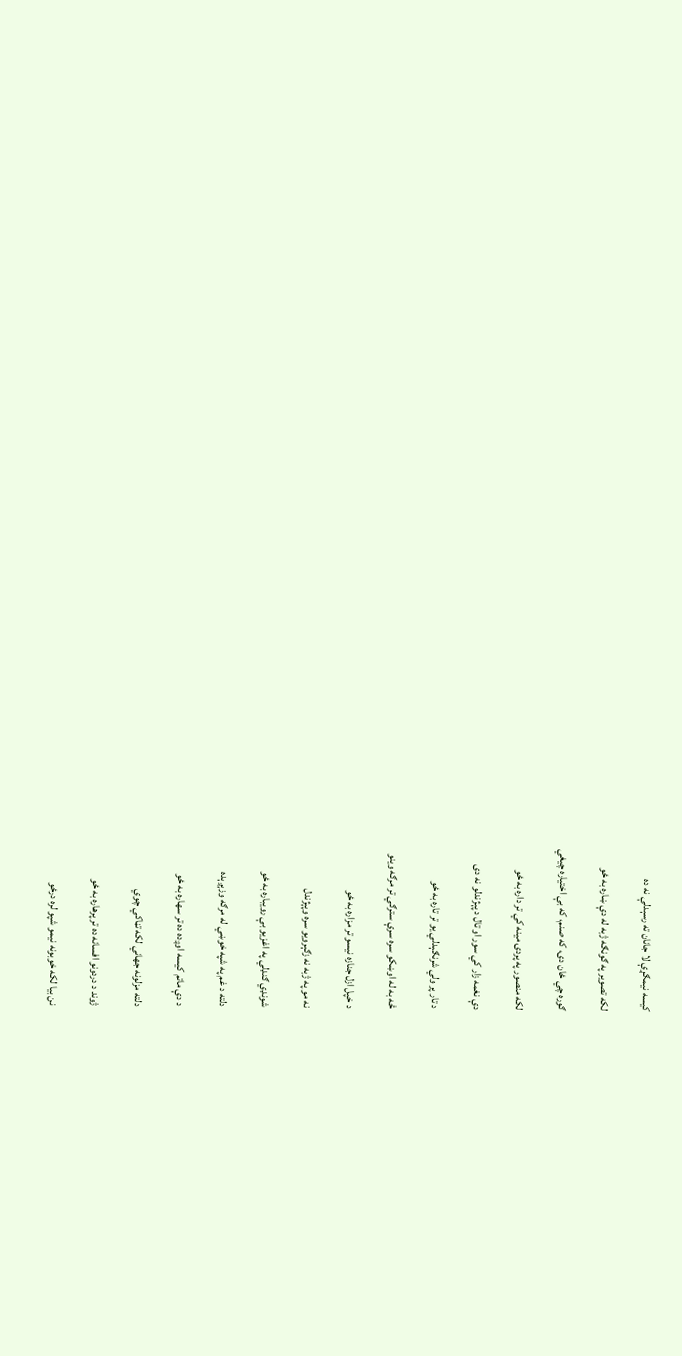كيسه نيمګړې لا جانان ته رسېدلې نه ده

لكه تصوير په ګونګه ژبه له دې ښاره به ځو

ګوره چي ځان دى، كه صنم، كه بې اختياره چيغي

لكه منصور په پردۍ مينه كي تر داره به ځو

دې نغمه زار كي سور او تال د پېژندلو نه دى

د تار پر ولي شرنګېدلي يو تر تاره به ځو

څه به له اوښكو سره سرې سترګي تر مرګه وينو

د خپل ازل جنازه نيسو تر مزاره به ځو

نه مو په ژبه نه زګېرويو سره وپېژندل

شونډي ګنډلي په اغزيو بې رويباره به ځو

دلته د غم په شپه خوښي له مرګه وزېږېده

د دې ماتم كيسه اوږده ده تر سهاره به ځو

دلته مزلونه جهاني لكه تڼاكي چوي

ژوند د دردونو افسانه ده تر پرهاره به ځو

نن بيا لكه خوبونه نيمو شپو لره درځو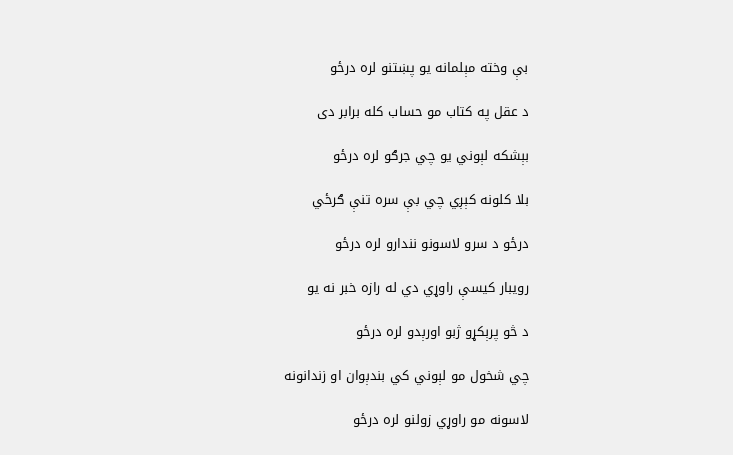بې وخته مېلمانه يو پښتنو لره درځو

د عقل په كتاب مو حساب كله برابر دى

بېشكه لېوني يو چي جرګو لره درځو

بلا كلونه كېږي چي بې سره تنې ګرځي

درځو د سرو لاسونو نندارو لره درځو

رويبار كيسې راوړي دي له رازه خبر نه يو

د څو پرېكړو ژبو اورېدو لره درځو

چي شخول مو لېوني كي بندېوان او زندانونه

لاسونه مو راوړي زولنو لره درځو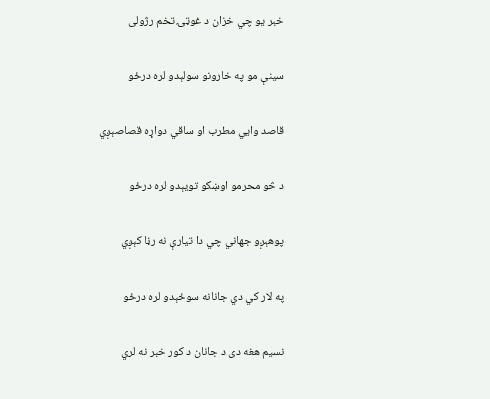خبر يو چي خزان د غوټۍ تخم رژولى

سينې مو په خارونو سولېدو لره درځو

قاصد وايي مطرب او ساقي دواړه قصاصېږي

د څو محرمو اوښكو تويېدو لره درځو

پوهېږو جهاني چي دا تيارې نه رڼا كېږي

په لار كي دي جانانه سوځېدو لره درځو

نسيم هغه دى د جانان د كور خبر نه لري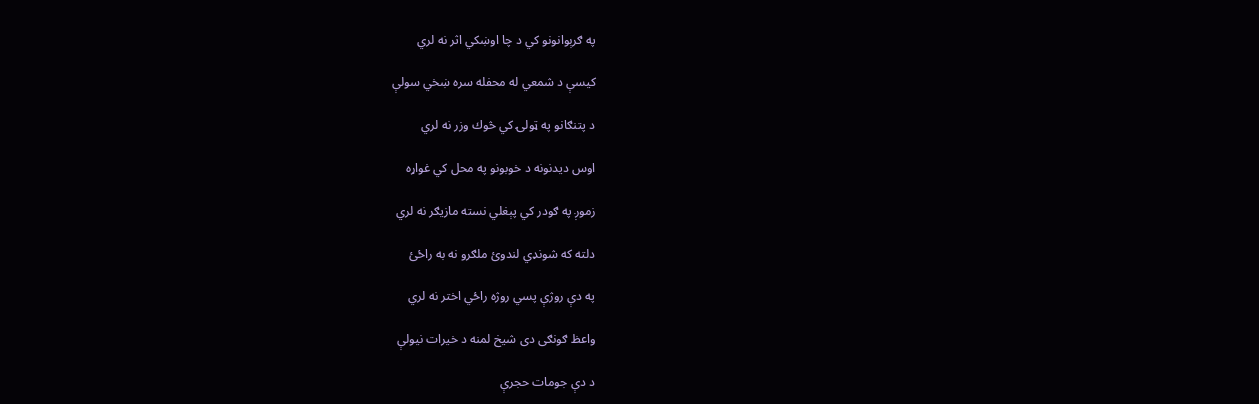په ګرېوانونو كي د چا اوښكي اثر نه لري

كيسې د شمعي له محفله سره ښخي سولې

د پتنګانو په ټولۍ كي څوك وزر نه لري

اوس ديدنونه د خوبونو په محل كي غواړه

زموږ په ګودر كي پېغلي نسته مازيګر نه لري

دلته كه شونډي لندوئ ملګرو نه به راځئ

په دې روژې پسي روژه راځي اختر نه لري

واعظ ګونګى دى شيخ لمنه د خيرات نيولې

د دې جومات حجرې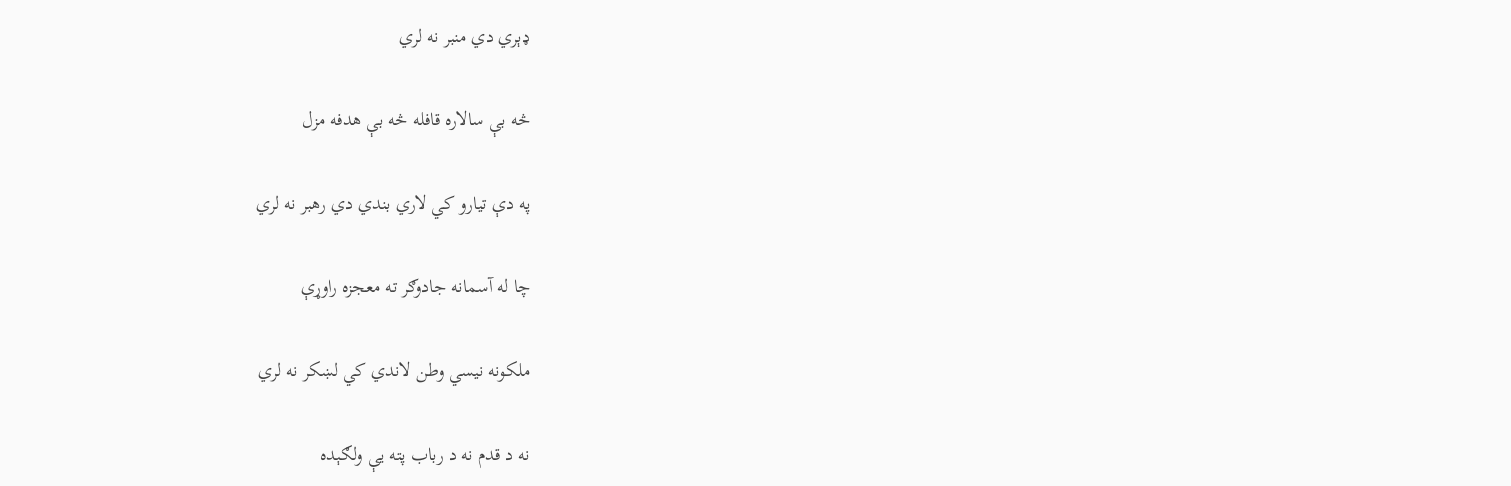ډېري دي منبر نه لري

څه بې سالاره قافله څه بې هدفه مزل

په دې تيارو كي لاري بندي دي رهبر نه لري

چا له آسمانه جادوګر ته معجزه راوړې

ملكونه نيسي وطن لاندي كي لښكر نه لري

نه د قدم نه د رباب پته يې ولګېده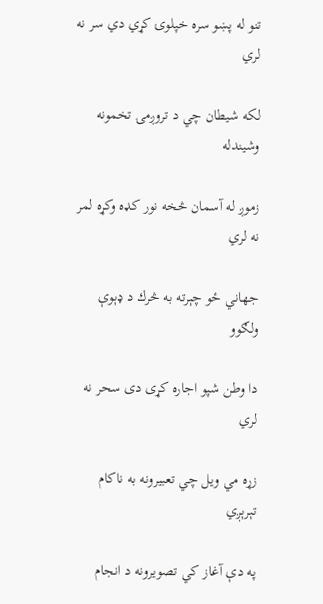تنو له پښو سره خپلوۍ كړي دي سر نه لري

لكه شيطان چي د تروږمۍ تخمونه وشيندله

زموږ له آسمان څخه نور كډه وكړه لمر نه لري

جهاني ځو چېرته به څرك د ډېوې ولګوو

دا وطن شپو اجاره كړى دى سحر نه لري

زړه مي ويل چي تعبيرونه به ناكام تېرېږي

په دې آغاز كي تصويرونه د انجام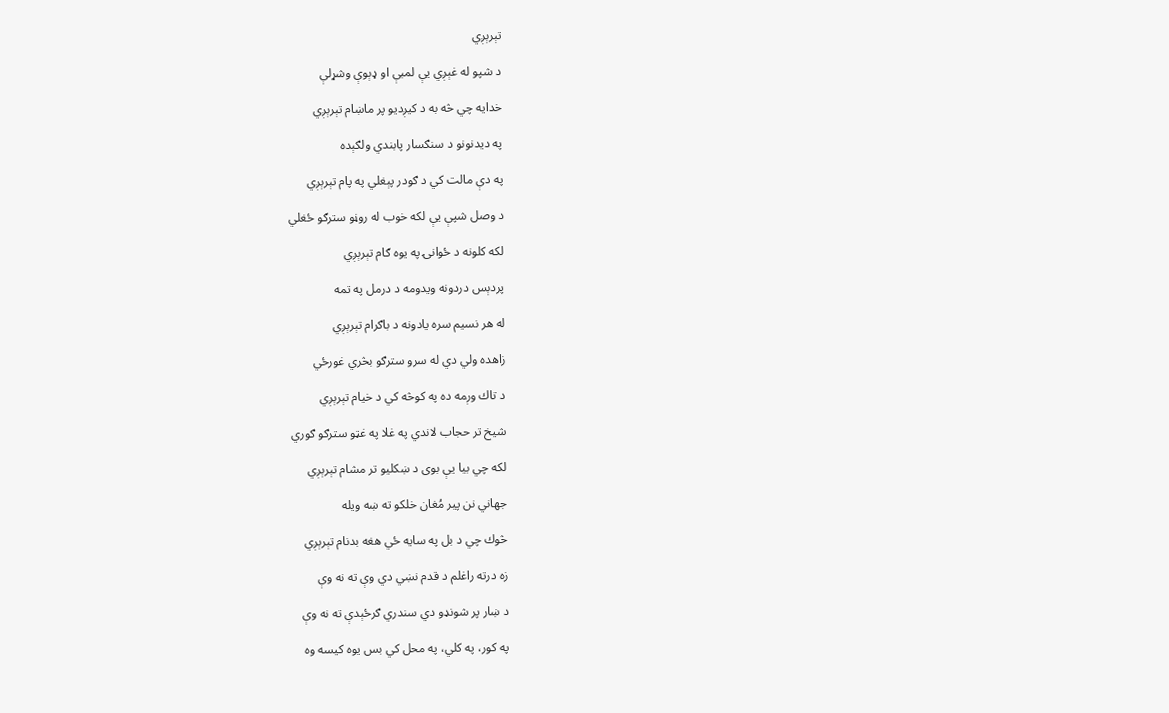تېرېږي

د شپو له غېږي يې لمبې او ډېوې وشړلې

خدايه چي څه به د كيږديو پر ماښام تېرېږي

په ديدنونو د سنګسار پابندي ولګېده

په دې مالت كي د ګودر پېغلي په پام تېرېږي

د وصل شپې يې لكه خوب له روڼو سترګو ځغلي

لكه كلونه د ځوانۍ په يوه ګام تېرېږي

پردېس دردونه ويدومه د درمل په تمه

له هر نسيم سره يادونه د باګرام تېرېږي

زاهده ولي دي له سرو سترګو بڅري غورځي

د تاك وږمه ده په كوڅه كي د خيام تېرېږي

شيخ تر حجاب لاندي په غلا په غټو سترګو ګوري

لكه چي بيا يې بوى د ښكليو تر مشام تېرېږي

جهاني نن پير مُغان خلكو ته ښه ويله

څوك چي د بل په سايه ځي هغه بدنام تېرېږي

زه درته راغلم د قدم نښي دي وې ته نه وې

د ښار پر شونډو دي سندري ګرځېدې ته نه وې

په كور، په كلي، په محل كي بس يوه كيسه وه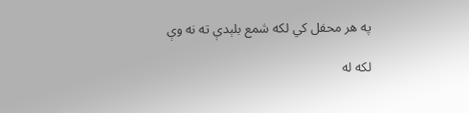په هر محفل كي لكه شمع بلېدې ته نه وې

لكه له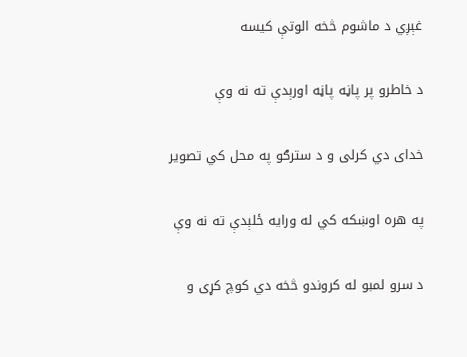غېږي د ماشوم څخه الوتې كيسه

د خاطرو پر پاڼه پاڼه اورېدې ته نه وې

خداى دي كرلى و د سترګو په محل كي تصوير

په هره اوښكه كي له ورايه ځلېدې ته نه وې

د سرو لمبو له كروندو څخه دي كوچ كړى و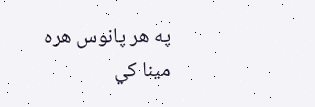په هر پانوس هره مينا كي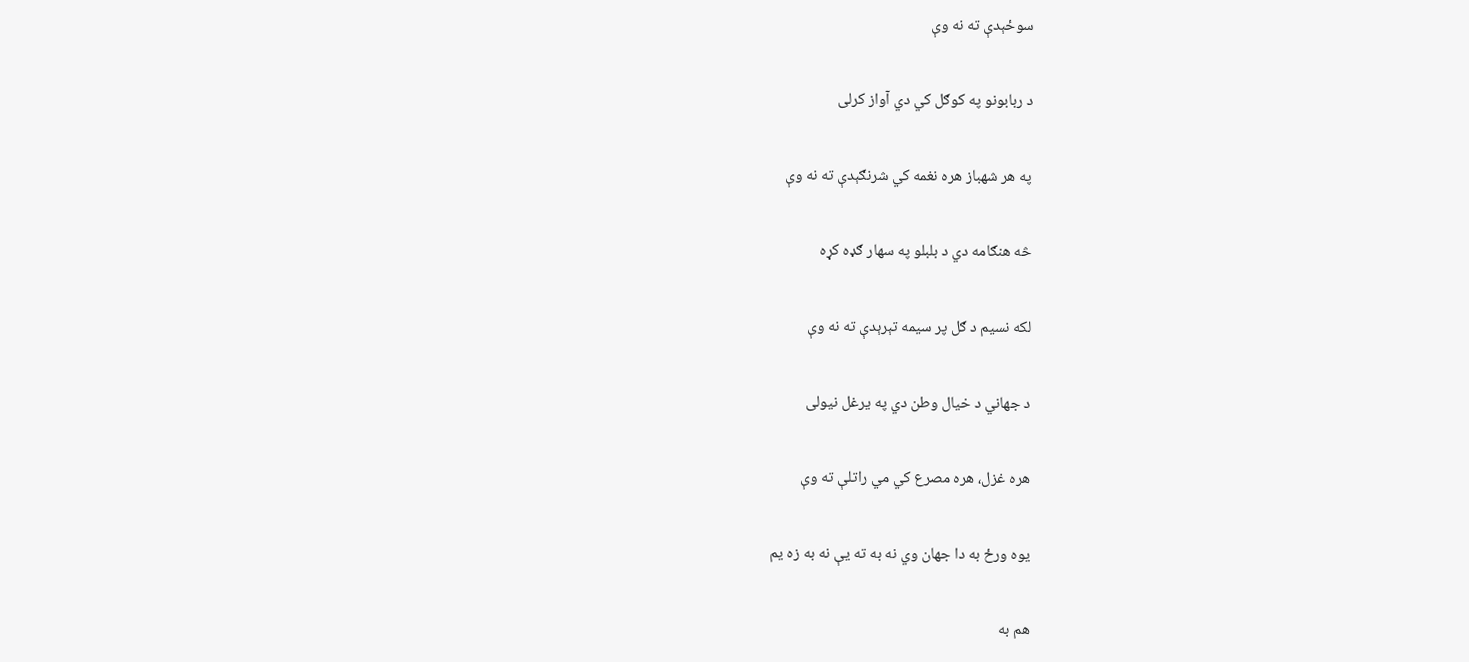سوځېدې ته نه وې

د ربابونو په كوګل كي دي آواز كرلى

په هر شهباز هره نغمه كي شرنګېدې ته نه وې

څه هنګامه دي د بلبلو په سهار ګډه كړه

لكه نسيم د ګل پر سيمه تېرېدې ته نه وې

د جهاني د خيال وطن دي په يرغل نيولى

هره غزل، هره مصرع كي مي راتلې ته وې

يوه ورځ به دا جهان وي نه به ته يې نه به زه يم

هم به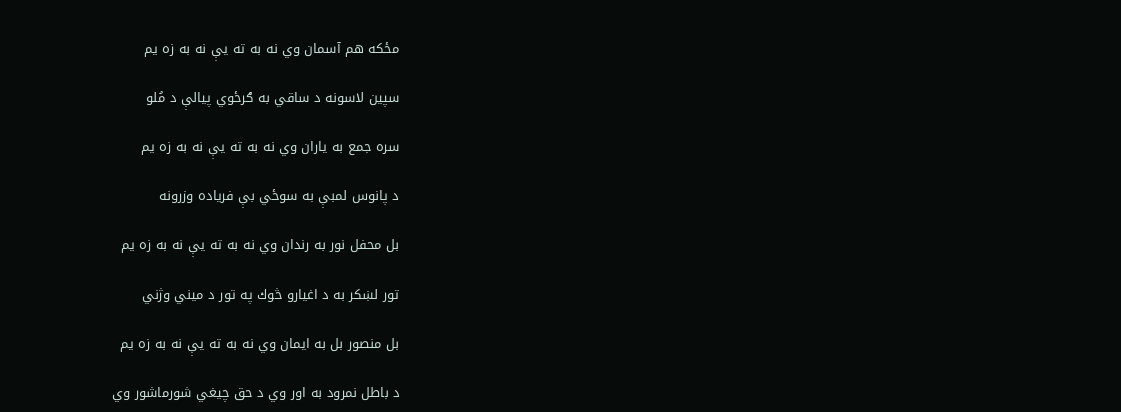مځكه هم آسمان وي نه به ته يې نه به زه يم

سپين لاسونه د ساقي به ګرځوي پيالې د مُلو

سره جمع به ياران وي نه به ته يې نه به زه يم

د پانوس لمبې به سوځي بې فرياده وزرونه

بل محفل نور به رندان وي نه به ته يې نه به زه يم

تور لښكر به د اغيارو څوك په تور د ميني وژني

بل منصور بل به ايمان وي نه به ته يې نه به زه يم

د باطل نمرود به اور وي د حق چيغي شورماشور وي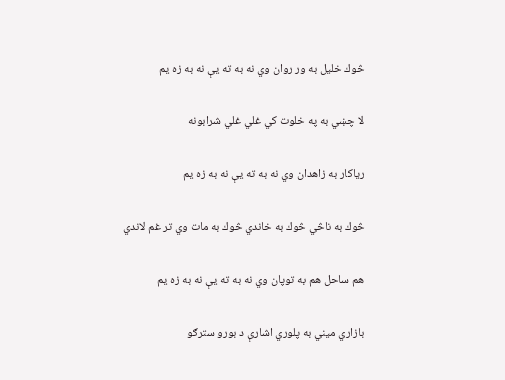څوك خليل به ور روان وي نه به ته يې نه به زه يم

لا چښي به په خلوت كي غلي غلي شرابونه

رياكار به زاهدان وي نه به ته يې نه به زه يم

څوك به ناڅي څوك به خاندي څوك به مات وي تر غم لاندي

هم ساحل هم به توپان وي نه به ته يې نه به زه يم

بازاري ميني به پلوري اشارې د بورو سترګو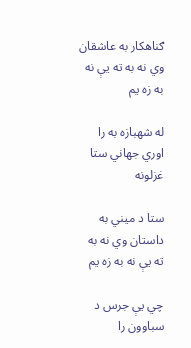ګناهكار به عاشقان وي نه به ته يې نه به زه يم

له شهبازه به را اوري جهاني ستا غزلونه

ستا د ميني به داستان وي نه به ته يې نه به زه يم

چي يې جرس د سباوون را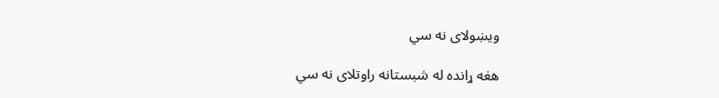ويښولاى نه سي

هغه ړانده له شبستانه راوتلاى نه سي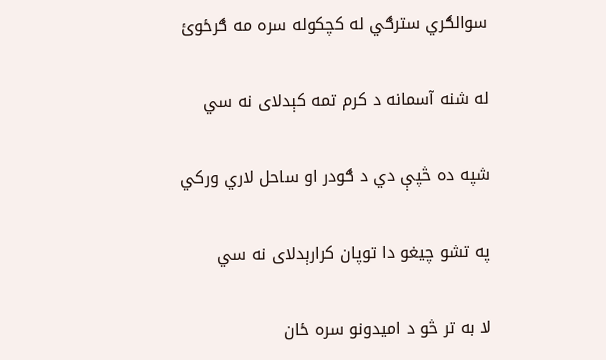سوالګري سترګي له كچكوله سره مه ګرځوئ

له شنه آسمانه د كرم تمه كېدلاى نه سي

شپه ده څپې دي د ګودر او ساحل لاري وركي

په تشو چيغو دا توپان كرارېدلاى نه سي

لا به تر څو د اميدونو سره ځان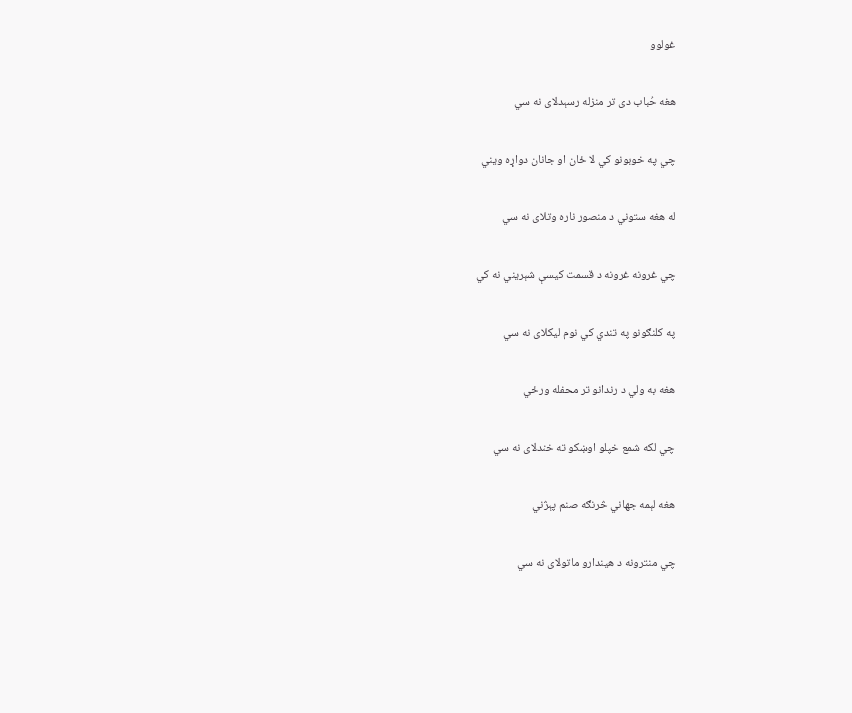غولوو

هغه حُباب دى تر منزله رسېدلاى نه سي

چي په خوبونو كي لا ځان او جانان دواړه ويني

له هغه ستوني د منصور ناره وتلاى نه سي

چي غرونه غرونه د قسمت كيسې شېريني نه كي

په كلنګونو په تندي كي نوم ليكلاى نه سي

هغه به ولي د رندانو تر محفله ورځي

چي لكه شمع خپلو اوښكو ته خندلاى نه سي

هغه لېمه جهاني څرنګه صنم پېژني

چي منترونه د هيندارو ماتولاى نه سي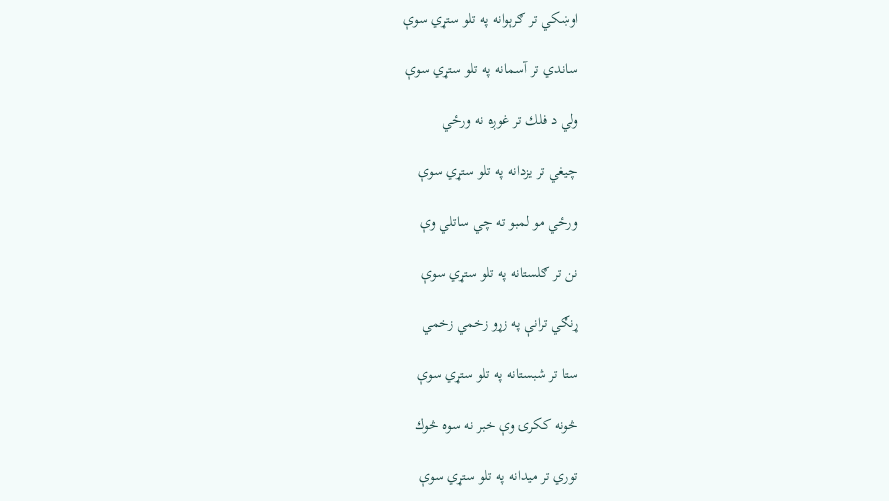اوښكي تر ګرېوانه په تلو ستړي سوې

ساندي تر آسمانه په تلو ستړي سوې

ولي د فلك تر غوږه نه ورځي

چيغي تر يزدانه په تلو ستړي سوې

ورځي مو لمبو ته چي ساتلي وې

نن تر ګلستانه په تلو ستړي سوې

ړنګي ترانې په زړو زخمي زخمي

ستا تر شبستانه په تلو ستړي سوې

څونه ككرۍ وې خبر نه سوه څوك

توري تر ميدانه په تلو ستړي سوې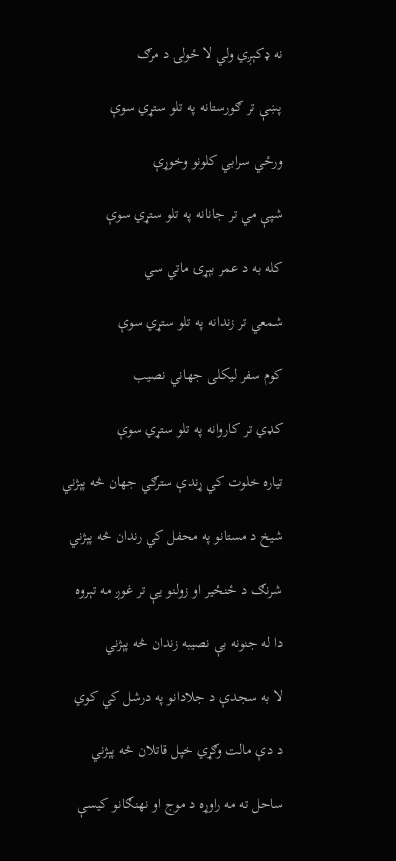نه ډكېږي ولي لا ځولۍ د مرګ

پښې تر ګورستانه په تلو ستړي سوې

ورځي سرابي كلونو وخوړې

شپې مي تر جانانه په تلو ستړي سوې

كله به د عمر بېړۍ ماتي سي

شمعي تر زندانه په تلو ستړي سوې

كوم سفر ليكلى جهاني نصيب

كډي تر كاروانه په تلو ستړي سوې

تياره خلوت كي ړندې سترګي جهان څه پېژني

شيخ د مستانو په محفل كي رندان څه پېژني

شرنګ د ځنځير او زولنو يې تر غوږ مه تېروه

دا له جنونه بې نصيبه زندان څه پېژني

لا به سجدې د جلادانو په درشل كي كوي

د دې مالت وګړي خپل قاتلان څه پېژني

ساحل ته مه راوړه د موج او نهنګانو كيسې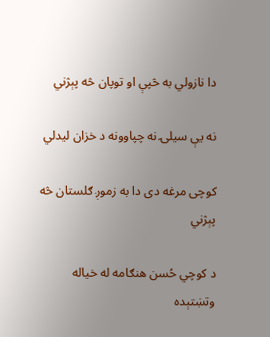دا نازولي به څپې او توپان څه پېژني

نه يې سيلۍ نه چپاوونه د خزان ليدلي

كوچى مرغه دى دا به زموږ ګلستان څه پېژني

د كوچي حُسن هنګامه له خياله وتښتېده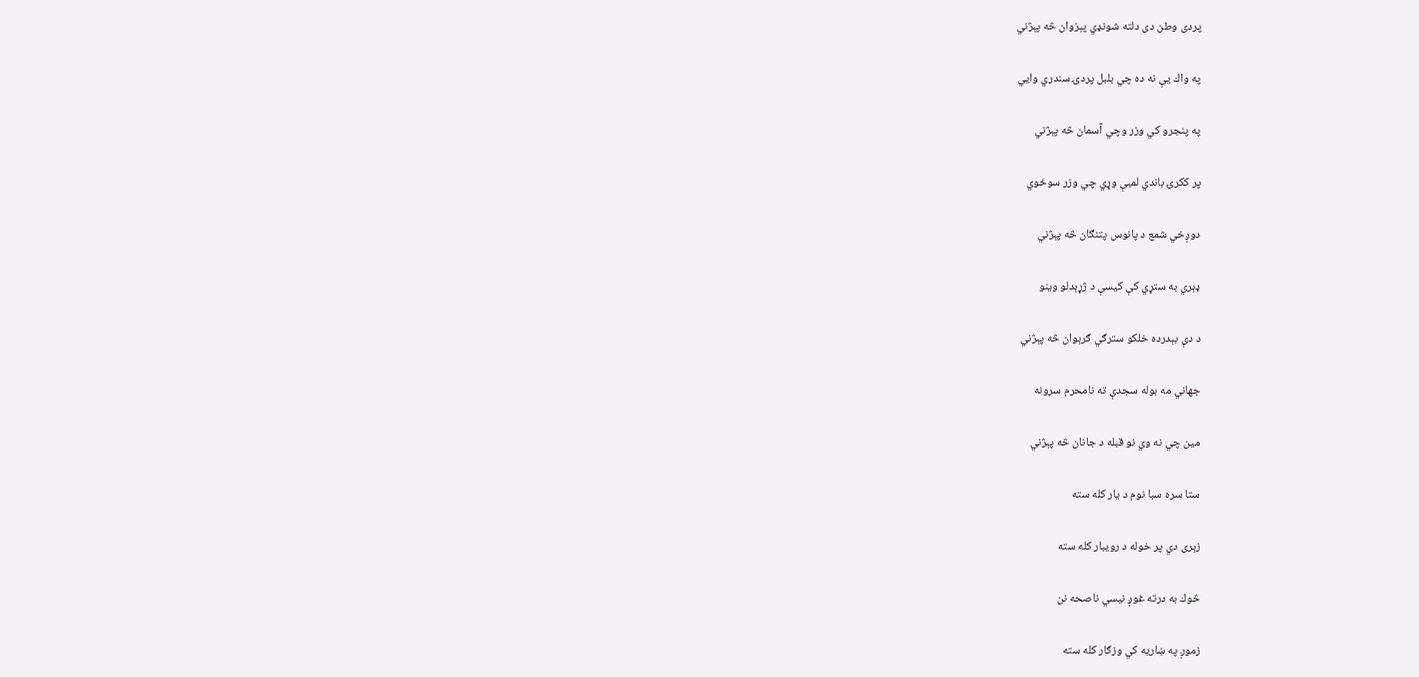پردى وطن دى دلته شونډي پېزوان څه پېژني

په واك يې نه ده چي بلبل پردۍ سندري وايي

په پنجرو كي وزر وچي آسمان څه پېژني

پر ككرۍ باندي لمبې وړي چي وزر سوځوي

دوږخي شمع د پانوس پتنګان څه پېژني

ډېري به ستړي كې كيسې د ژړېدلو وينو

د دې بېدرده خلكو سترګي ګرېوان څه پېژني

جهاني مه بوله سجدې ته نامحرم سرونه

مين چي نه وي نو قبله د جانان څه پېژني

ستا سره سبا نوم د يار كله سته

زېرى دي پر خوله د رويبار كله سته

څوك به درته غوږ نيسي ناصحه نن

زموږ په ښاريه كي وزګار كله سته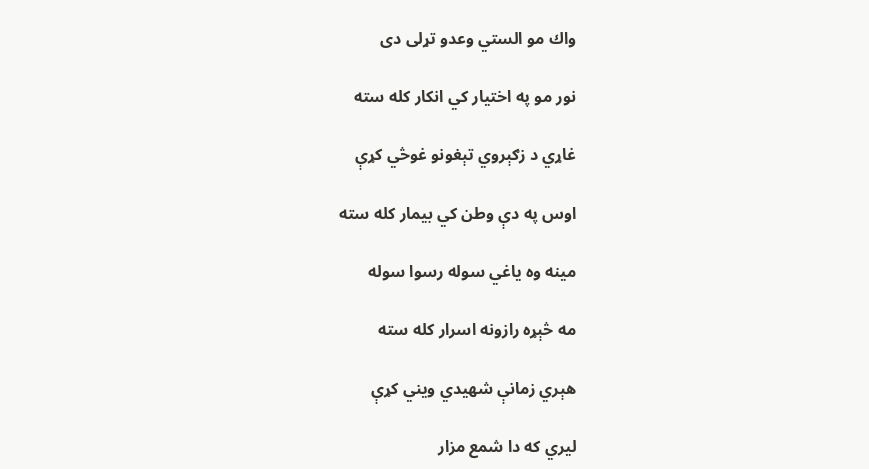واك مو الستي وعدو تړلى دى

نور مو په اختيار كي انكار كله سته

غاړي د زګېروي تېغونو غوڅي كړې

اوس په دې وطن كي بيمار كله سته

مينه وه ياغي سوله رسوا سوله

مه څېړه رازونه اسرار كله سته

هېري زمانې شهيدي ويني كړې

ليري كه دا شمع مزار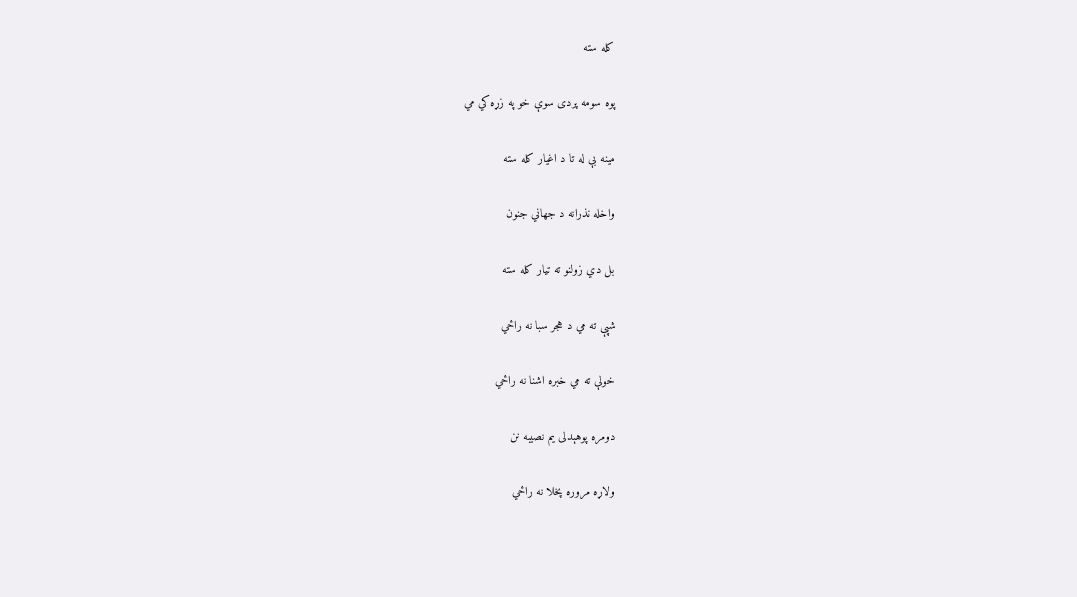كله سته

پوه سومه پردى سوې خو په زړه كي مي

مينه بې له تا د اغيار كله سته

واخله نذرانه د جهاني جنون

بل دي زولنو ته تيار كله سته

شپې ته مي د هجر سبا نه راځي

خولې ته مي خبره اشنا نه راځي

دومره پوهېدلى يم نصيبه نن

ولاړه مروره پخلا نه راځي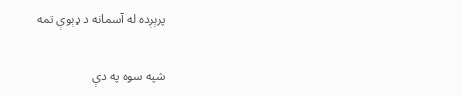پرېږده له آسمانه د ډېوې تمه

شپه سوه په دې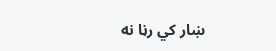ښار كي رڼا نه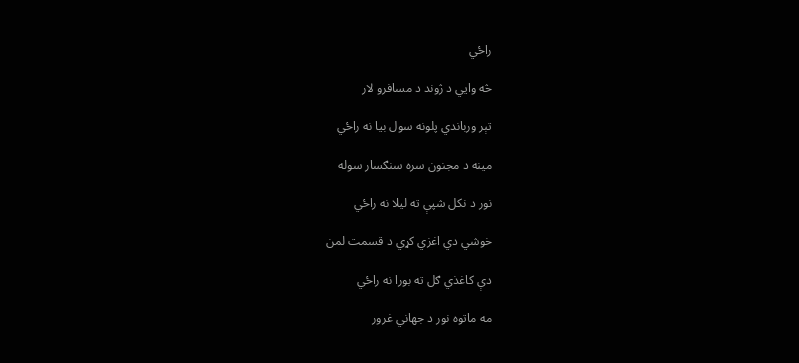راځي

څه وايي د ژوند د مسافرو لار

تېر ورباندي پلونه سول بيا نه راځي

مينه د مجنون سره سنګسار سوله

نور د نكل شپې ته ليلا نه راځي

خوشي دي اغزي كړي د قسمت لمن

دې كاغذي ګل ته بورا نه راځي

مه ماتوه نور د جهاني غرور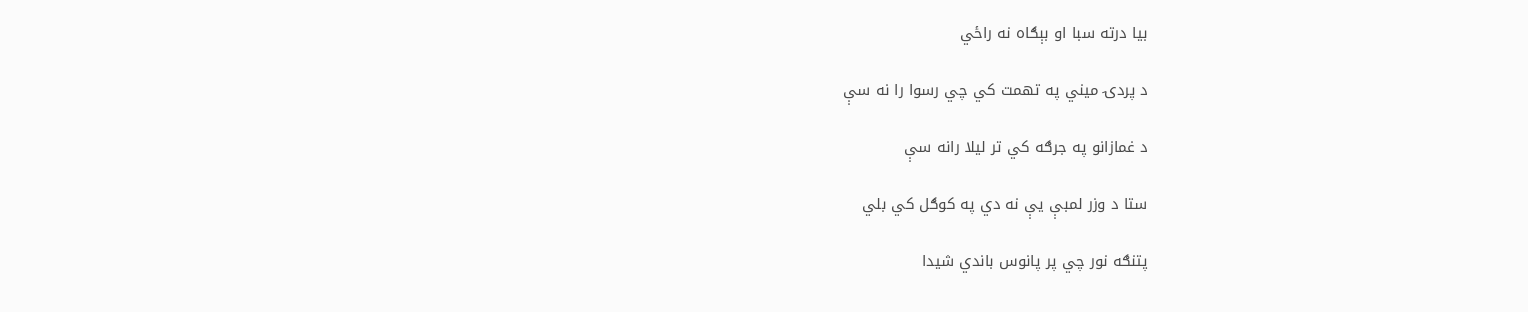بيا درته سبا او بېګاه نه راځي

د پردۍ ميني په تهمت كي چي رسوا را نه سې

د غمازانو په جرګه كي تر ليلا رانه سې

ستا د وزر لمبې يې نه دي په كوګل كي بلي

پتنګه نور چي پر پانوس باندي شيدا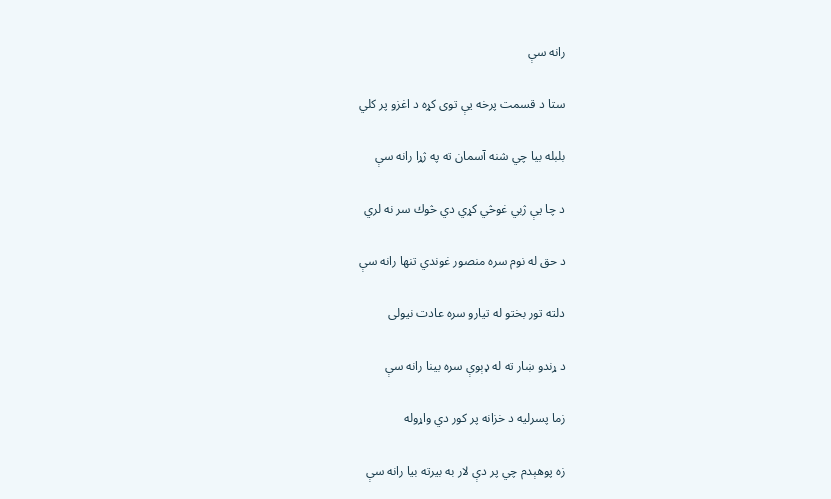رانه سې

ستا د قسمت پرخه يې توى كړه د اغزو پر كلي

بلبله بيا چي شنه آسمان ته په ژړا رانه سې

د چا يې ژبي غوڅي كړي دي څوك سر نه لري

د حق له نوم سره منصور غوندي تنها رانه سې

دلته تور بختو له تيارو سره عادت نيولى

د ړندو ښار ته له ډېوې سره بينا رانه سې

زما پسرليه د خزانه پر كور دي واړوله

زه پوهېدم چي پر دې لار به بيرته بيا رانه سې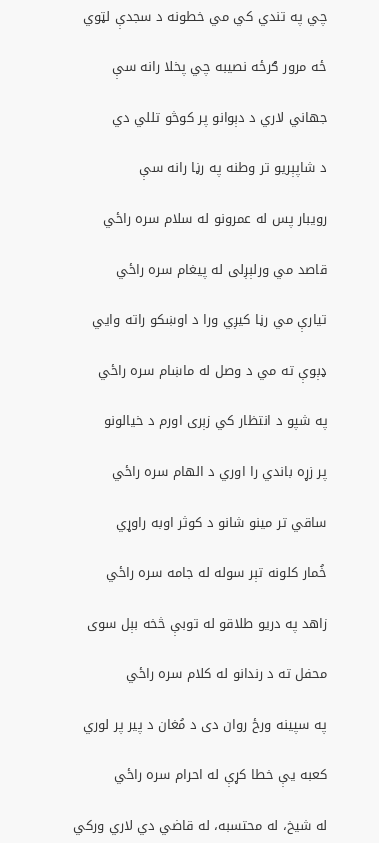چي په تندي كي مي خطونه د سجدې لټوي

ځه مرور ګرځه نصيبه چي پخلا رانه سې

جهاني لاري د دېوانو پر كوڅو تللي دي

د شاپېريو تر وطنه په رڼا رانه سې

رويبار پس له عمرونو له سلام سره راځي

قاصد مي ورلېږلى له پيغام سره راځي

تيارې مي رڼا كيږي ورا د اوښكو راته وايي

ډېوې ته مي د وصل له ماښام سره راځي

په شپو د انتظار كي زېرى اورم د خيالونو

پر زړه باندي را اوري د الهام سره راځي

ساقي تر مينو شانو د كوثر اوبه راوړي

خُمار كلونه تېر سوله له جامه سره راځي

زاهد په دريو طلاقو له توبې څخه بېل سوى

محفل ته د رندانو له كلام سره راځي

په سپينه ورځ روان دى د مُغان د پير پر لوري

كعبه يې خطا كړې له احرام سره راځي

له شيخ، له محتسبه، له قاضي دي لاري وركي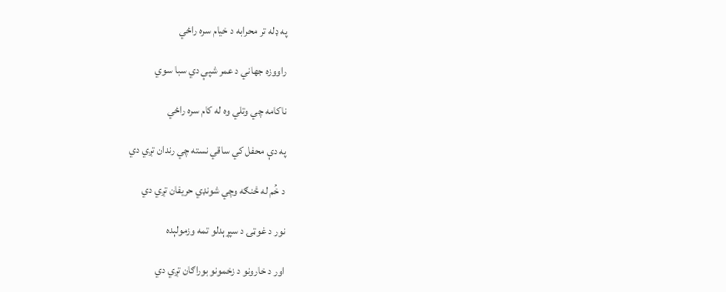په ډله تر محرابه د خيام سره راځي

راووزه جهاني د عمر شپې دي سبا سوي

ناكامه چي وتلي وه له كام سره راځي

په دې محفل كي ساقي نسته چي رندان تږي دي

د خُم له څنګه وچي شونډي حريفان تږي دي

نور د غوټۍ د سپړېدلو تمه وزمولېده

اور د خارونو د زخمونو بوراګان تږي دي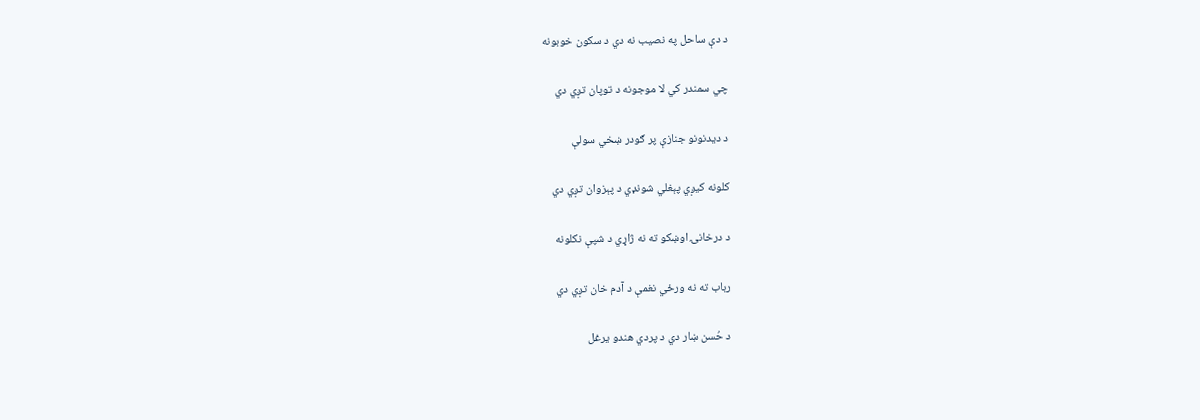د دې ساحل په نصيب نه دي د سكون خوبونه

چي سمندر كي لا موجونه د توپان تږي دي

د ديدنونو جنازې پر ګودر ښخي سولې

كلونه كيږي پېغلي شونډي د پېزوان تږي دي

د درخانۍ اوښكو ته نه ژاړي د شپې نكلونه

رباب ته نه ورځي نغمې د آدم خان تږي دي

د حُسن ښار دي د پردي هندو يرغل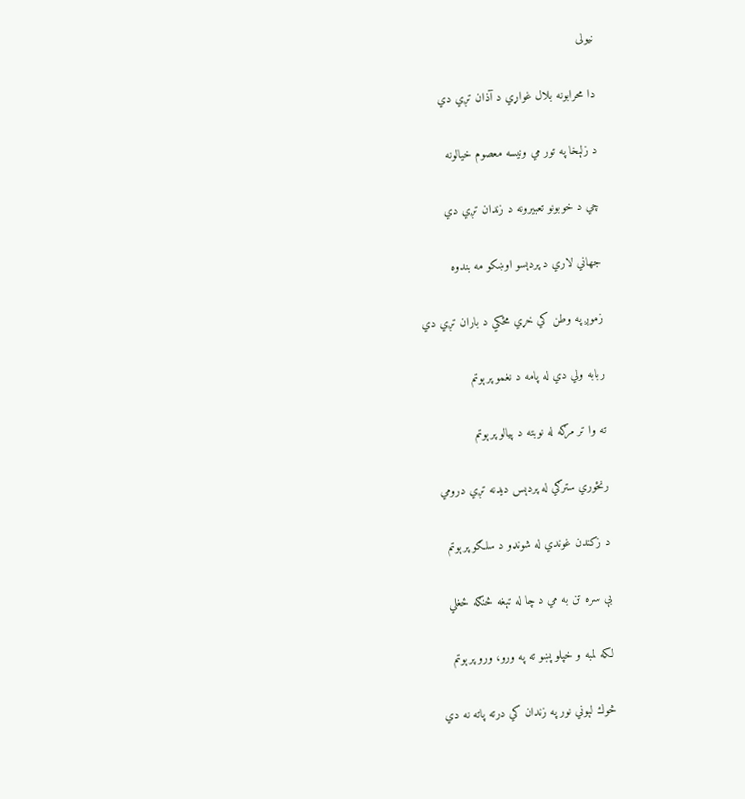نيولى

دا محرابونه بلال غواړي د آذان تږي دي

د زلېخا په تور مي ونيسه معصوم خيالونه

چي د خوبونو تعبيرونه د زندان تږي دي

جهاني لاري د پردېسو اوښكو مه بندوه

زموږ په وطن كي خړي مځكي د باران تږي دي

ربابه ولي دي له پامه د نغمو پرېوتم

ته وا تر مرګه له نوبته د پيالو پرېوتم

رنځوري سترګي له پردېس ديدنه تږي درومي

د زكندن غوندي له شونډو د سلګو پرېوتم

بې سره تن به مي د چا له تېغه څنګه ځغلي

لكه لمبه و خپلو پښو ته په ورو، ورو پرېوتم

څوك لېوني نور په زندان كي درته پاته نه دي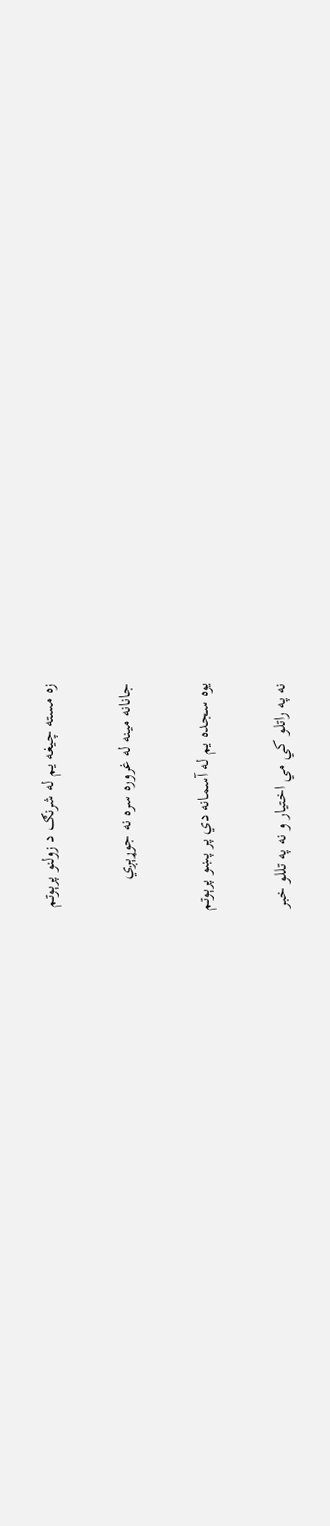زه مسته چيغه يم له شرنګ د زولنو پرېوتم

جانانه مينه له غروره سره نه جوړېږي

يوه سجده يم له آسمانه دي پر پښو پرېوتم

نه په راتلو كي مي اختيار و نه په تللو خبر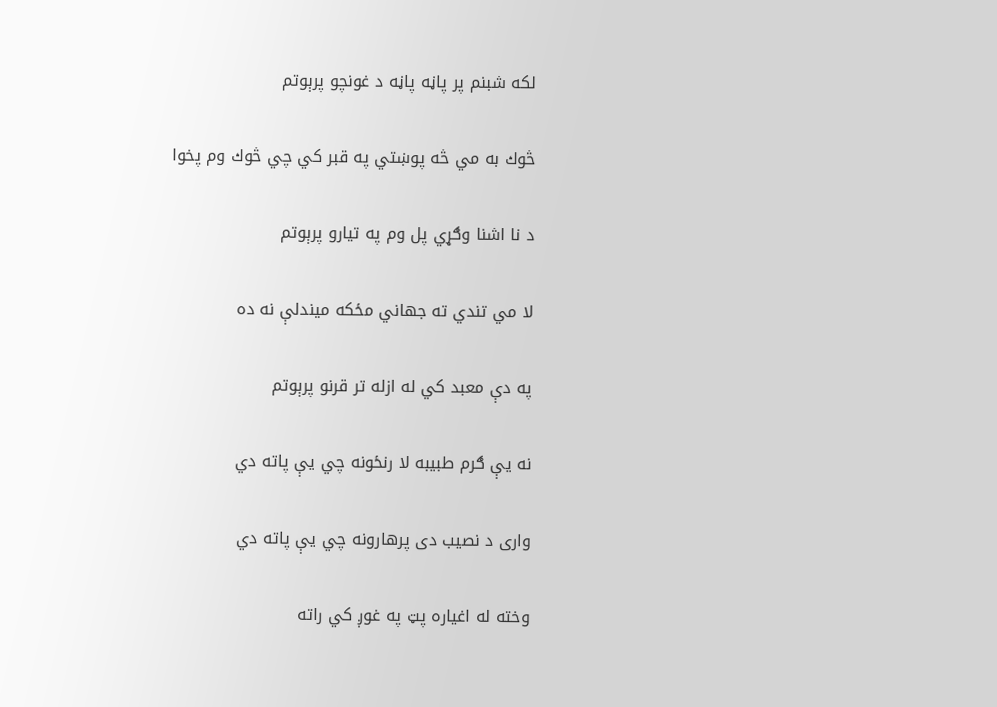لكه شبنم پر پاڼه پاڼه د غونچو پرېوتم

څوك به مي څه پوښتي په قبر كي چي څوك وم پخوا

د نا اشنا وګړي پل وم په تيارو پرېوتم

لا مي تندي ته جهاني مځكه ميندلې نه ده

په دې معبد كي له ازله تر قرنو پرېوتم

نه يې ګرم طبيبه لا رنځونه چي يې پاته دي

وارى د نصيب دى پرهارونه چي يې پاته دي

وخته له اغياره پټ په غوږ كي راته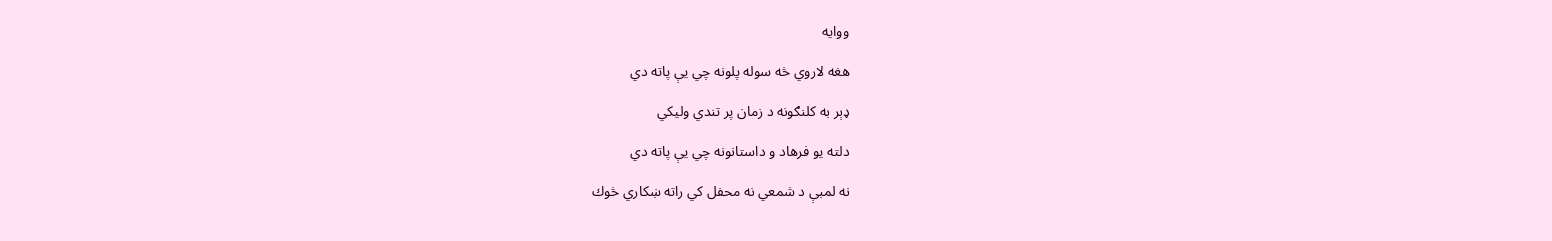ووايه

هغه لاروي څه سوله پلونه چي يې پاته دي

ډېر به كلنګونه د زمان پر تندي وليكي

دلته يو فرهاد و داستانونه چي يې پاته دي

نه لمبې د شمعي نه محفل كي راته ښكاري څوك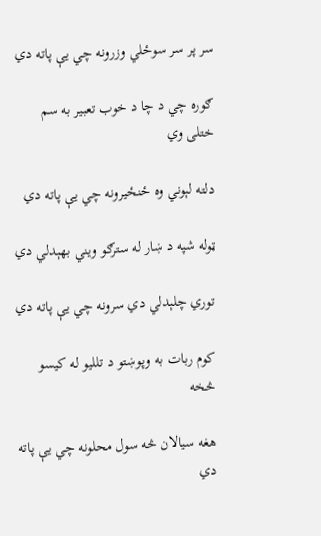سر پر سر سوځلي وزرونه چي يې پاته دي

ګوره چي د چا د خوب تعبير به سم ختلى وي

دلته لېوني وه ځنځيرونه چي يې پاته دي

ټوله شپه د ښار له سترګو ويني بهېدلي دي

توري چلېدلي دي سرونه چي يې پاته دي

كوم ربات به وپوښتو د تلليو له كيسو څخه

هغه سيالان څه سول محلونه چي يې پاته دي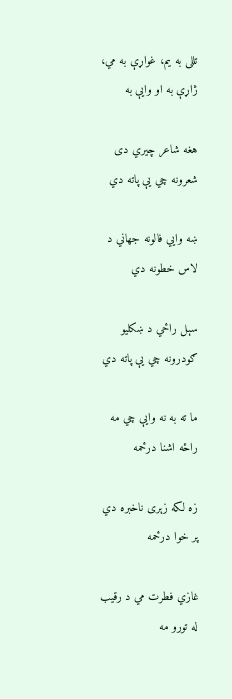تللى به يم، غواړې به مي، ژاړې به او وايې به

هغه شاعر چيري دى شعرونه چي يې پاته دي

ښه وايي فالونه جهاني د لاس خطونه دي

سېل راځي د ښكليو ګودرونه چي يې پاته دي

ما ته به نه وايې چي مه راځه اشنا درځمه

زه لكه زېرى ناخبره دي پر خوا درځمه

غازي فطرت مي د رقيب له تورو مه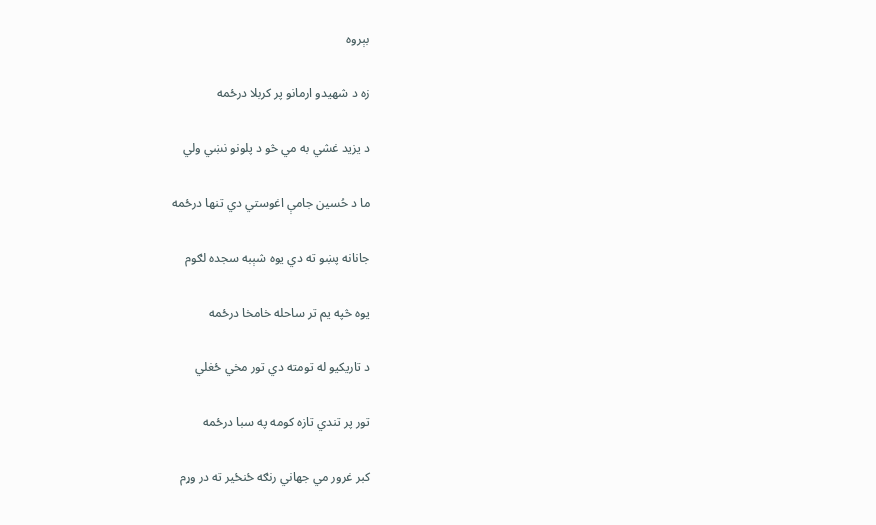بېروه

زه د شهيدو ارمانو پر كربلا درځمه

د يزيد غشي به مي څو د پلونو نښي ولي

ما د حُسين جامې اغوستي دي تنها درځمه

جانانه پښو ته دي يوه شېبه سجده لګوم

يوه څپه يم تر ساحله خامخا درځمه

د تاريكيو له تومته دي تور مخي ځغلي

تور پر تندي تازه كومه په سبا درځمه

كبر غرور مي جهاني رنګه ځنځير ته در وړم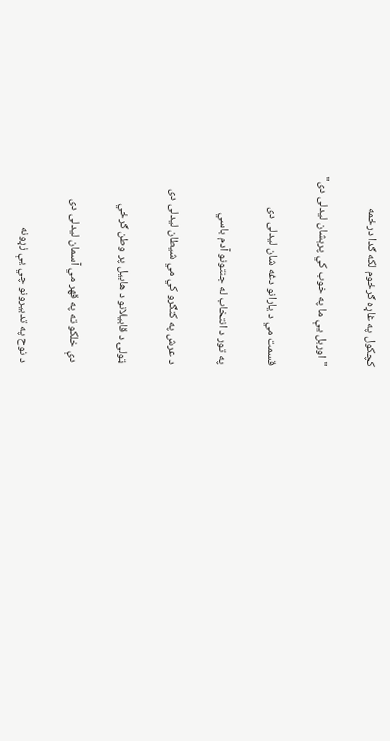كچكول په غاړه ګرځوم لكه ګدا درځمه

"اوربل يې ما په خوب كي پرېشان ليدلى دى"

قسمت مي د يارانو دغه شان ليدلى دى

په تور د انتخاب له جنتونو آدم باسي

د عرش په كنګرو كي مي شيطان ليدلى دى

ټولۍ د قابيلانو د هابيل پر وطن ګرځي

دې خلكو ته په قهر مي آسمان ليدلى دى

د نوح په تدبيرونو چي يې زړونه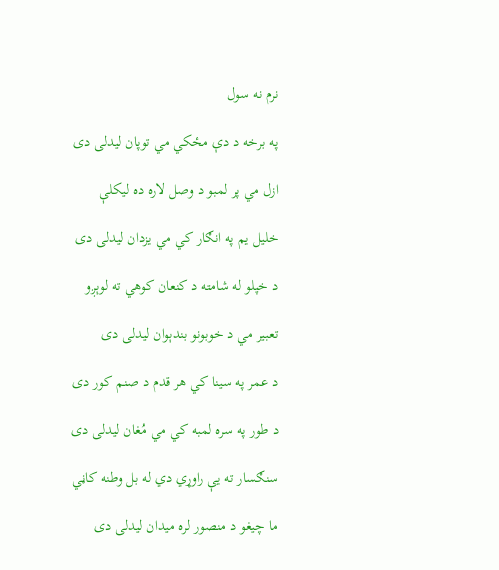نرم نه سول

په برخه د دې مځكي مي توپان ليدلى دى

ازل مي پر لمبو د وصل لاره ده ليكلې

خليل يم په انګار كي مي يزدان ليدلى دى

د خپلو له شامته د كنعان كوهي ته لوېږو

تعبير مي د خوبونو بندېوان ليدلى دى

د عمر په سينا كي هر قدم د صنم كور دى

د طور په سره لمبه كي مي مُغان ليدلى دى

سنګسار ته يې راوړي دي له بل وطنه كاڼي

ما چيغو د منصور لره ميدان ليدلى دى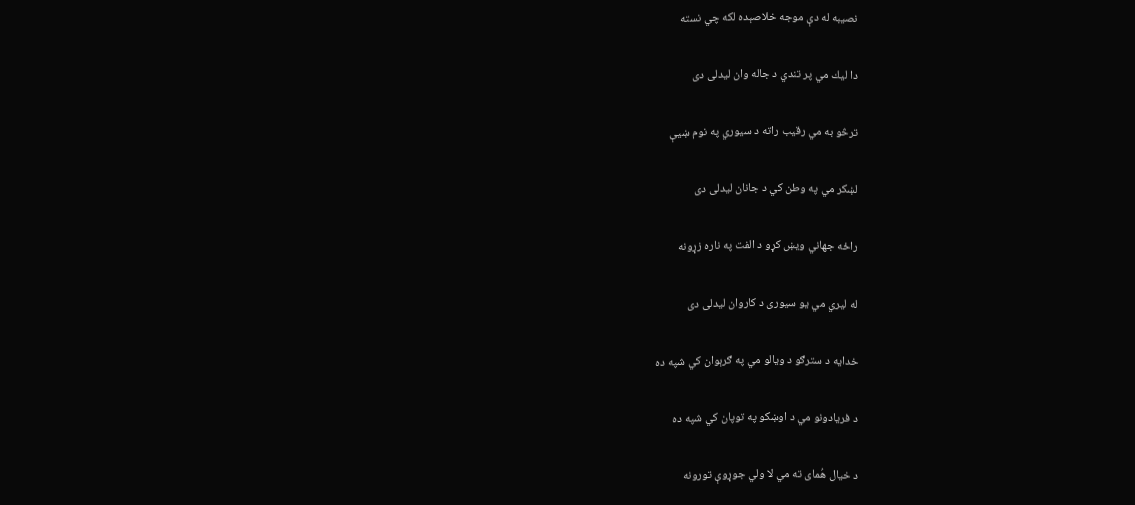نصيبه له دې موجه خلاصېده لكه چي نسته

دا ليك مي پر تندي د جاله وان ليدلى دى

ترڅو به مي رقيب راته د سيوري په نوم ښيې

لښكر مي په وطن كي د جانان ليدلى دى

راځه جهاني ويښ كړو د الفت په ناره زړونه

له ليري مي يو سيورى د كاروان ليدلى دى

خدايه د سترګو د ويالو مي په ګرېوان كي شپه ده

د فريادونو مي د اوښكو په توپان كي شپه ده

د خيال هُماى ته مي لا ولي جوړوې تورونه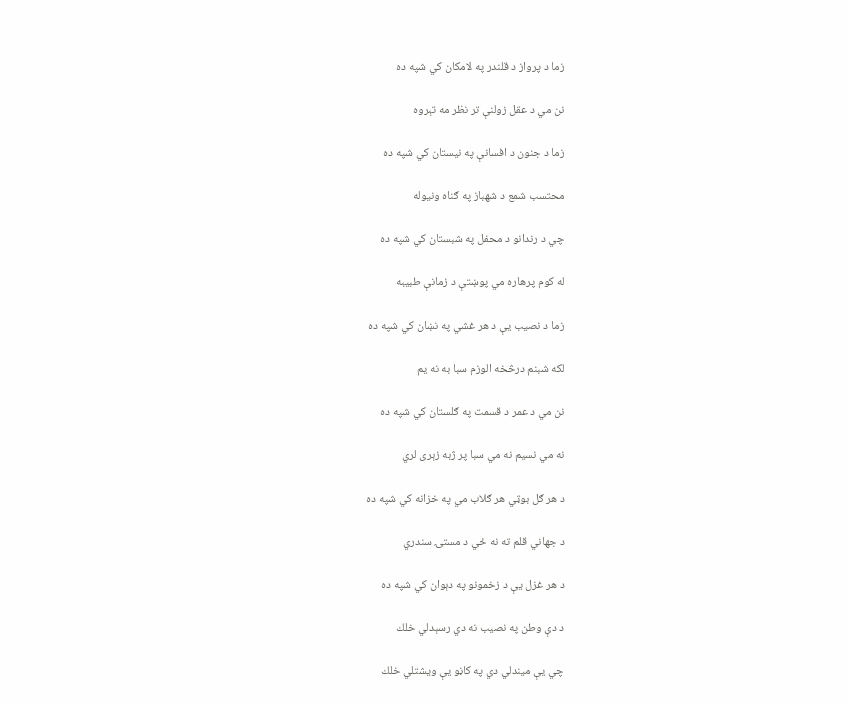زما د پرواز د قلندر په لامكان كي شپه ده

نن مي د عقل زولنې تر نظر مه تېروه

زما د جنون د افسانې په نيستان كي شپه ده

محتسب شمع د شهباز په ګناه ونيوله

چي د رندانو د محفل په شبستان كي شپه ده

له كوم پرهاره مي پوښتې د زمانې طبيبه

زما د نصيب يې د هر غشي په نښان كي شپه ده

لكه شبنم درڅخه الوزم سبا به نه يم

نن مي د عمر د قسمت په ګلستان كي شپه ده

نه مي نسيم نه مي سبا پر ژبه زېرى لري

د هر ګل بوټي هر ګلاب مي په خزانه كي شپه ده

د جهاني قلم ته نه ځي د مستۍ سندري

د هر غزل يې د زخمونو په دېوان كي شپه ده

د دې وطن په نصيب نه دي رسېدلي خلك

چي يې ميندلي دي په كاڼو يې ويشتلي خلك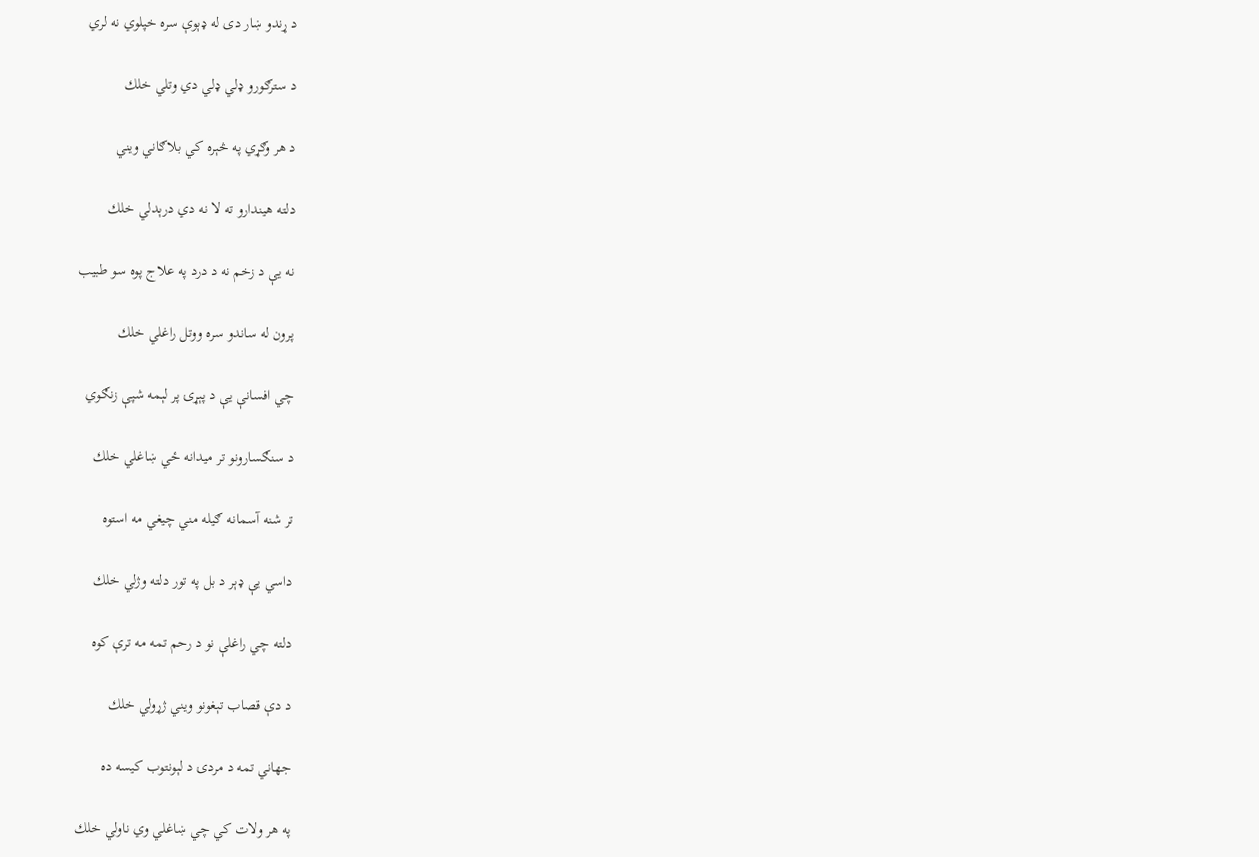د ړندو ښار دى له ډېوې سره خپلوي نه لري

د سترګورو ډلي ډلي دي وتلي خلك

د هر وګړي په څېره كي بلاګاني ويني

دلته هيندارو ته لا نه دي درېدلي خلك

نه يې د زخم نه د درد په علاج پوه سو طبيب

پرون له ساندو سره ووتل راغلي خلك

چي افسانې يې د پېړۍ پر لېمه شپې زنګوي

د سنګسارونو تر ميدانه ځي ښاغلي خلك

تر شنه آسمانه ګيله مني چيغي مه استوه

داسي يې ډېر د بل په تور دلته وژلي خلك

دلته چي راغلې نو د رحم تمه مه ترې كوه

د دې قصاب تېغونو ويني ژړولي خلك

جهاني تمه د مردۍ د لېونتوب كيسه ده

په هر ولات كي چي ښاغلي وي ناولي خلك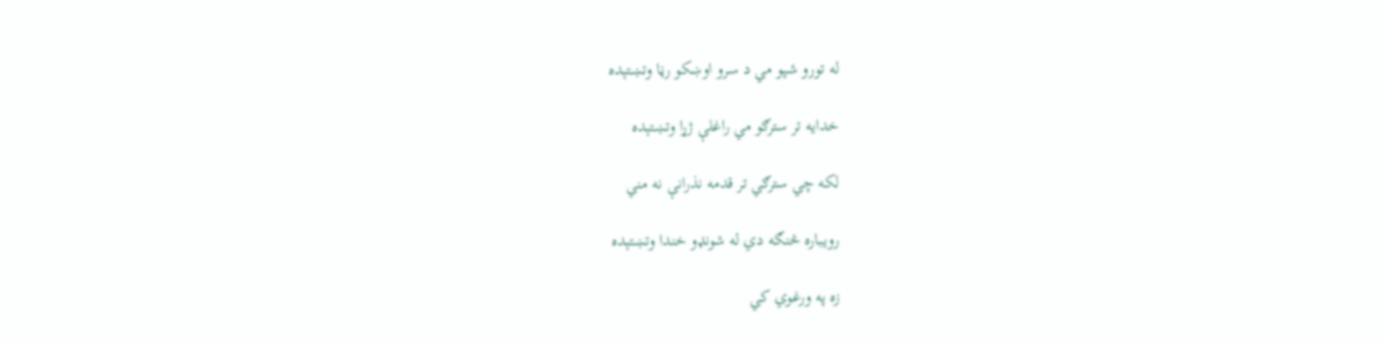له تورو شپو مي د سرو اوښكو رڼا وتښتېده

خدايه تر سترګو مي راغلې ژړا وتښتېده

لكه چي سترګي تر قدمه نذرانې نه مني

رويباره څنګه دي له شونډو خندا وتښتېده

زه په ورغوي كي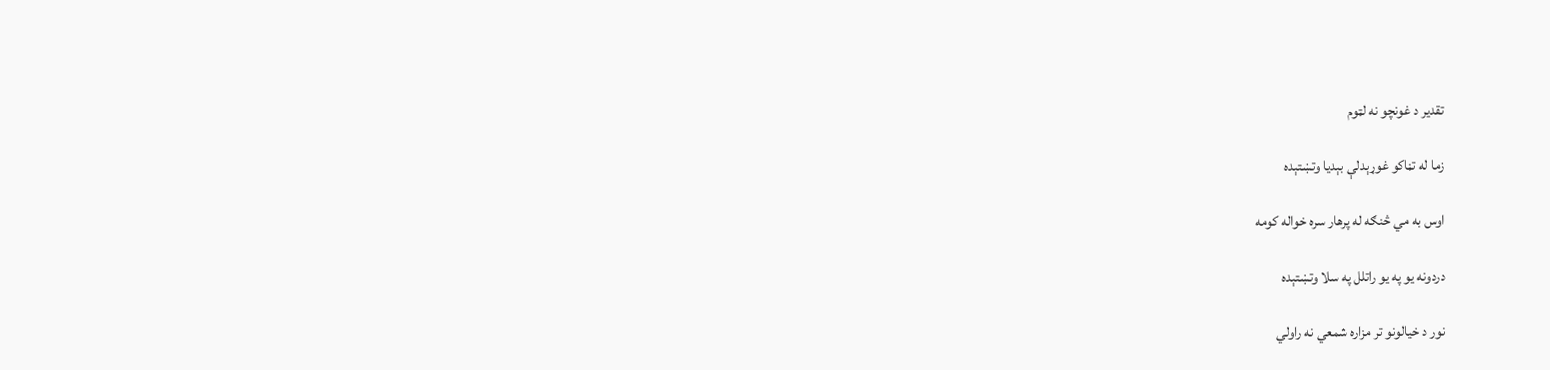تقدير د غونچو نه لټوم

زما له تڼاكو غوړېدلې بېديا وتښتېده

اوس به مي څنګه له پرهار سره خواله كومه

دردونه يو په يو راتلل په سلا وتښتېده

نور د خيالونو تر مزاره شمعي نه راولي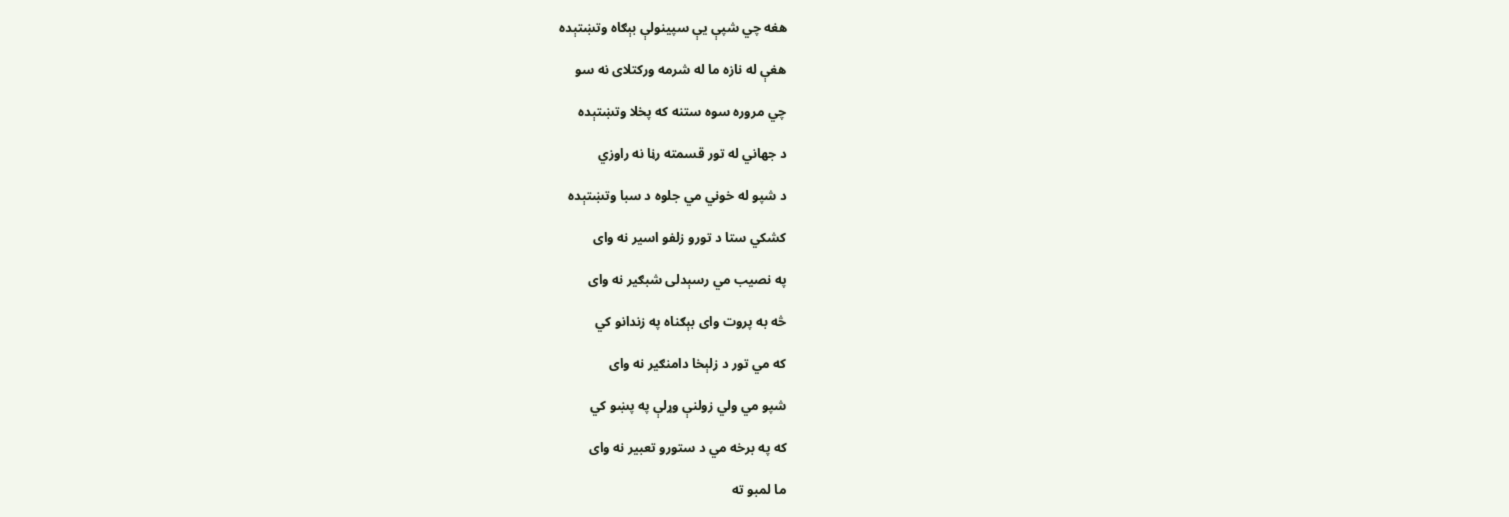هغه چي شپې يې سپينولې بېګاه وتښتېده

هغې له نازه ما له شرمه وركتلاى نه سو

چي مروره سوه ستنه كه پخلا وتښتېده

د جهاني له تور قسمته رڼا نه راوزي

د شپو له خوني مي جلوه د سبا وتښتېده

كشكي ستا د تورو زلفو اسير نه واى

په نصيب مي رسېدلى شبګير نه واى

څه به پروت واى بېګناه په زندانو كي

كه مي تور د زلېخا دامنګير نه واى

شپو مي ولي زولنې وړلې په پښو كي

كه په برخه مي د ستورو تعبير نه واى

ما لمبو ته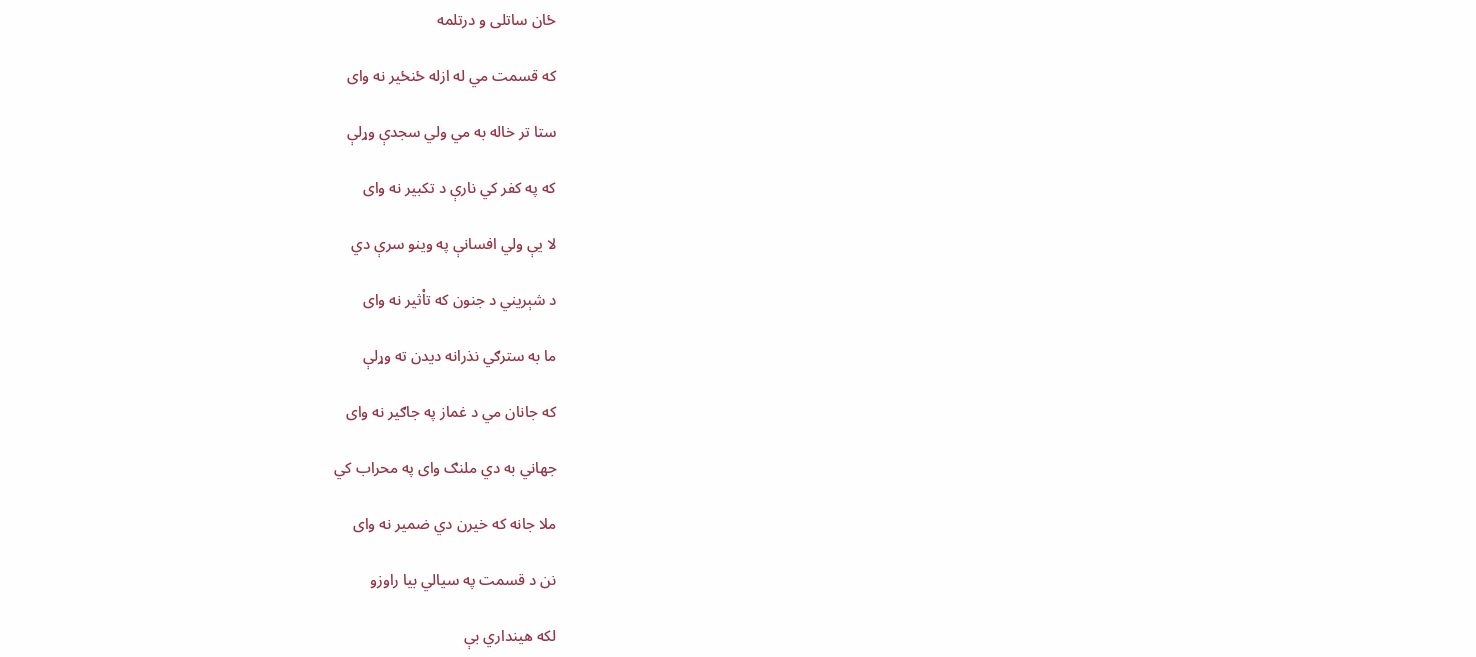ځان ساتلى و درتلمه

كه قسمت مي له ازله ځنځير نه واى

ستا تر خاله به مي ولي سجدې وړلې

كه په كفر كي نارې د تكبير نه واى

لا يې ولي افسانې په وينو سرې دي

د شېريني د جنون كه تاْثير نه واى

ما به سترګي نذرانه ديدن ته وړلې

كه جانان مي د غماز په جاګير نه واى

جهاني به دي ملنګ واى په محراب كي

ملا جانه كه خيرن دي ضمير نه واى

نن د قسمت په سيالي بيا راوزو

لكه هينداري بې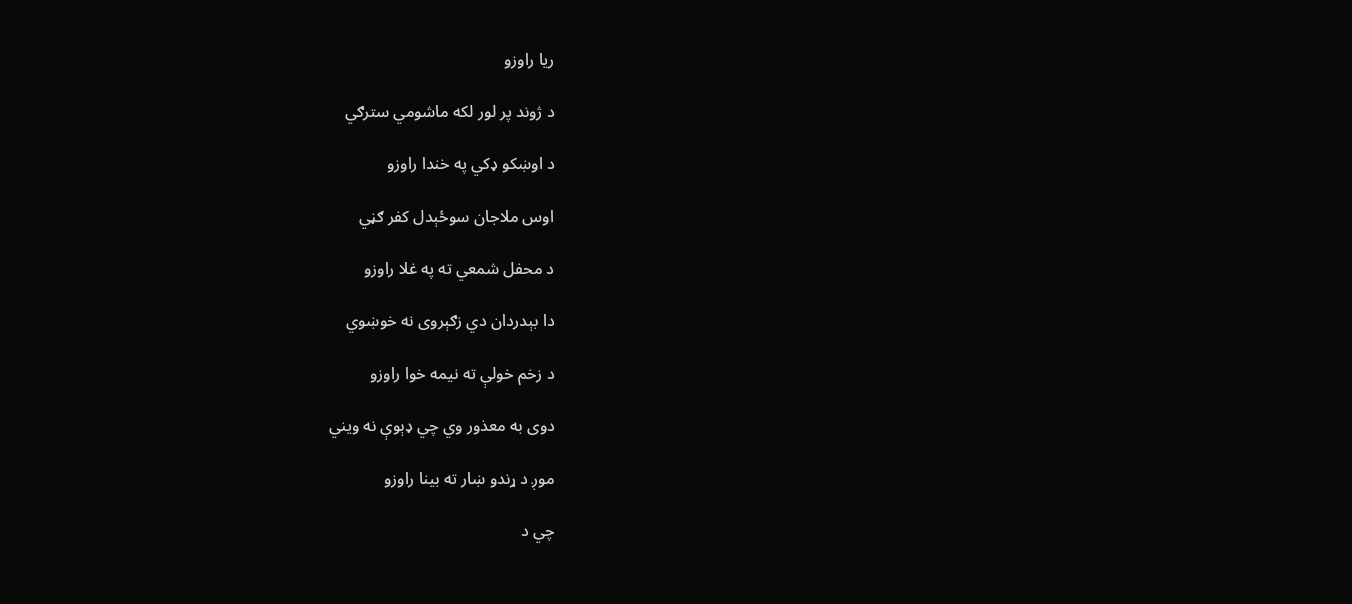ريا راوزو

د ژوند پر لور لكه ماشومي سترګي

د اوښكو ډكي په خندا راوزو

اوس ملاجان سوځېدل كفر ګڼي

د محفل شمعي ته په غلا راوزو

دا بېدردان دي زګېروى نه خوښوي

د زخم خولې ته نيمه خوا راوزو

دوى به معذور وي چي ډېوې نه ويني

موږ د ړندو ښار ته بينا راوزو

چي د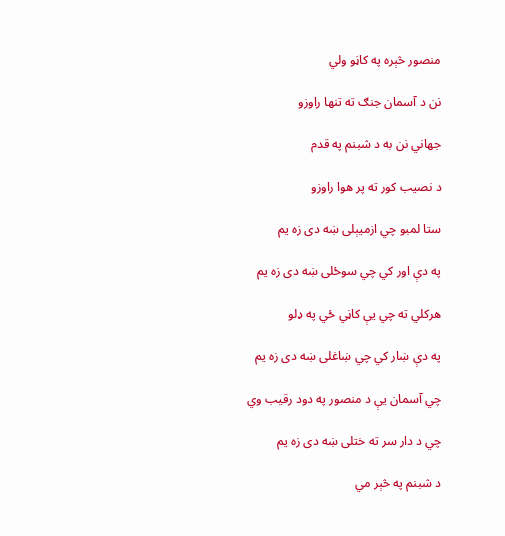منصور څېره په كاڼو ولي

نن د آسمان جنګ ته تنها راوزو

جهاني نن به د شبنم په قدم

د نصيب كور ته پر هوا راوزو

ستا لمبو چي ازميېلى ښه دى زه يم

په دې اور كي چي سوځلى ښه دى زه يم

هركلي ته چي يې كاڼي ځي په ډلو

په دې ښار كي چي ښاغلى ښه دى زه يم

چي آسمان يې د منصور په دود رقيب وي

چي د دار سر ته ختلى ښه دى زه يم

د شبنم په څېر مي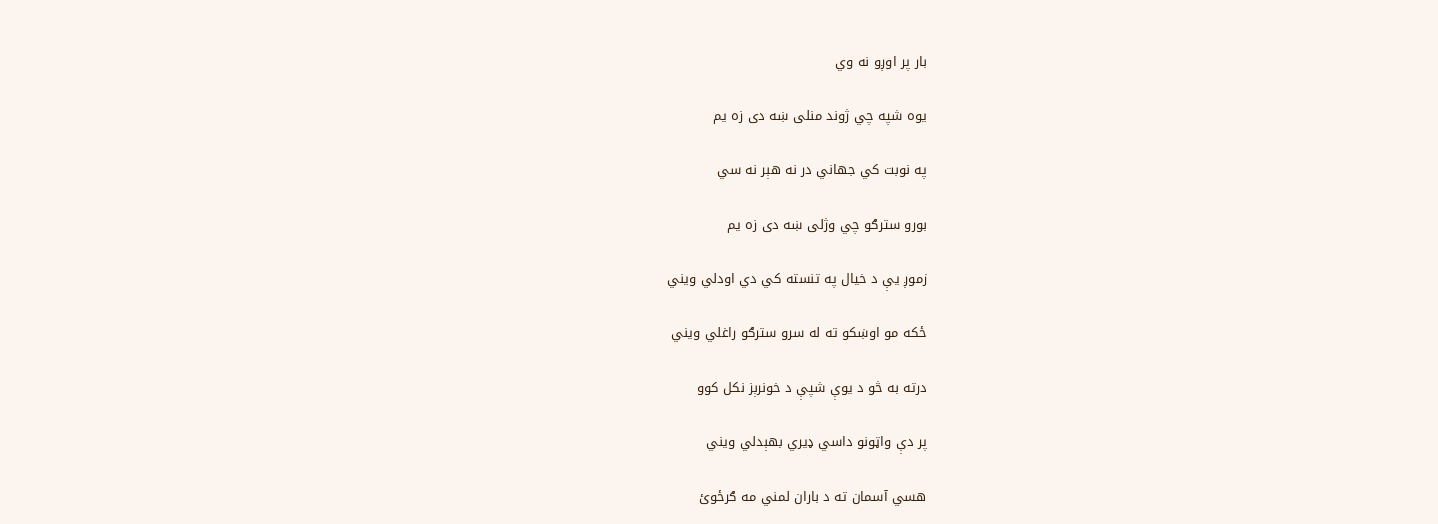بار پر اوږو نه وي

يوه شپه چي ژوند منلى ښه دى زه يم

په نوبت كي جهاني در نه هېر نه سي

بورو سترګو چي وژلى ښه دى زه يم

زموږ يې د خيال په تنسته كي دي اودلي ويني

ځكه مو اوښكو ته له سرو سترګو راغلي ويني

درته به څو د يوې شپې د خونرېز نكل كوو

پر دې واټونو داسي ډيري بهېدلي ويني

هسي آسمان ته د باران لمني مه ګرځوئ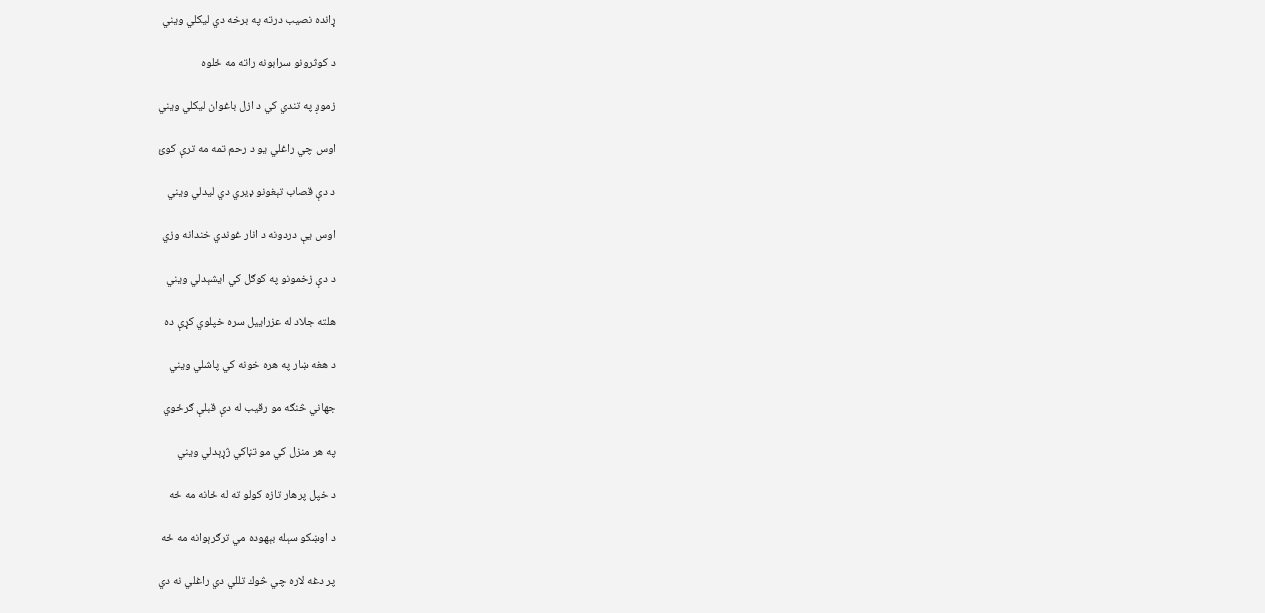ړانده نصيب درته په برخه دي ليكلي ويني

د كوثرونو سرابونه راته مه ځلوه

زموږ په تندي كي د ازل باغوان ليكلي ويني

اوس چي راغلي يو د رحم تمه مه ترې كوئ

د دې قصاب تېغونو ډيري دي ليدلي ويني

اوس يې دردونه د انار غوندي خندانه وزي

د دې زخمونو په كوګل كي ايشېدلي ويني

هلته جلاد له عزراييل سره خپلوي كړې ده

د هغه ښار په هره خونه كي پاشلي ويني

جهاني څنګه مو رقيب له دې قبلې ګرځوي

په هر منزل كي مو تڼاكي ژړېدلي ويني

د خپل پرهار تازه كولو ته له ځانه مه ځه

د اوښكو سېله بېهوده مي ترګرېوانه مه ځه

پر دغه لاره چي څوك تللي دي راغلي نه دي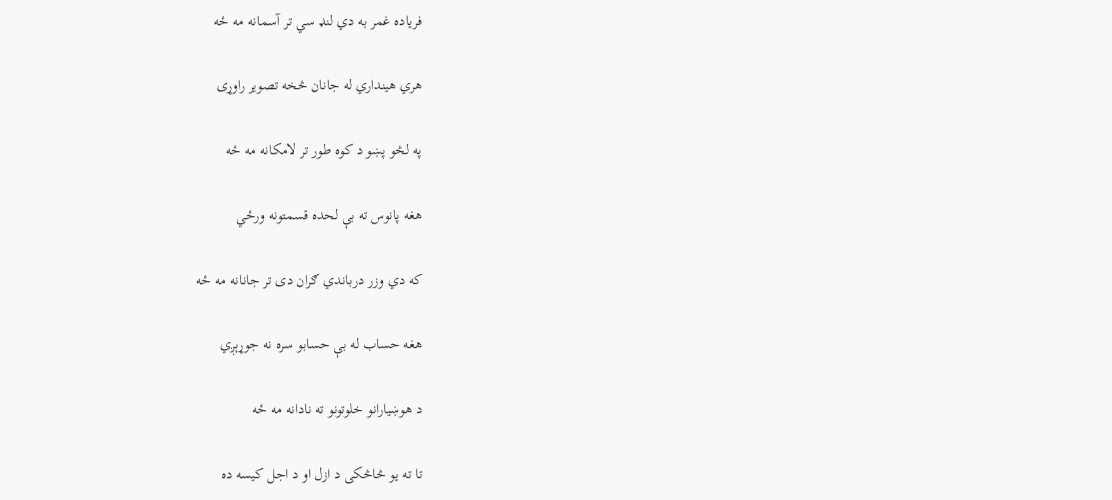فرياده غمر به دي لنډ سي تر آسمانه مه ځه

هري هينداري له جانان څخه تصوير راوړى

په لڅو پښو د كوه طور تر لامكانه مه ځه

هغه پانوس ته بې لحده قسمتونه ورځي

كه دي وزر درباندي ګران دى تر جانانه مه ځه

هغه حساب له بې حسابو سره نه جوړېږي

د هوښيارانو خلوتونو ته نادانه مه ځه

تا ته يو څاڅكى د ازل او د اجل كيسه ده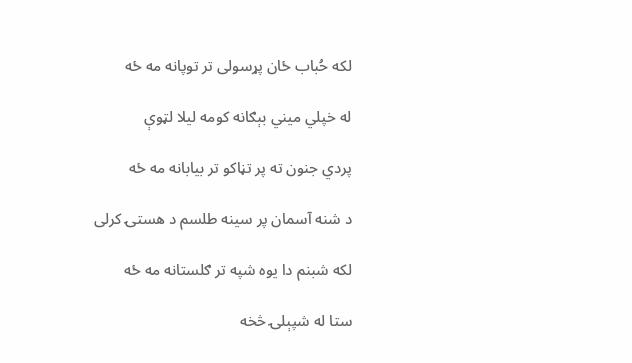لكه حُباب ځان پړسولى تر توپانه مه ځه

له خپلي ميني بېګانه كومه ليلا لټوې

پردي جنون ته پر تڼاكو تر بيابانه مه ځه

د شنه آسمان پر سينه طلسم د هستۍ كرلى

لكه شبنم دا يوه شپه تر ګلستانه مه ځه

ستا له شپېلۍ څخه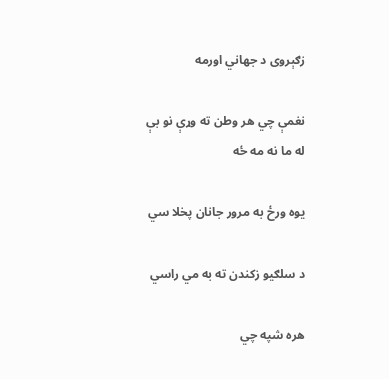زګېروى د جهاني اورمه

نغمې چي هر وطن ته وړې نو بې له ما نه مه ځه

يوه ورځ به مرور جانان پخلا سي

د سلګيو زكندن ته به مي راسي

هره شپه چي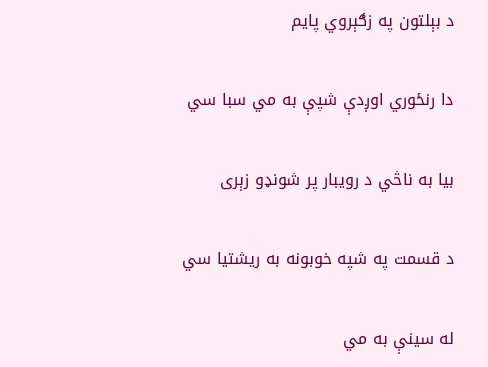د بېلتون په زګېروي پايم

دا رنځوري اوږدې شپې به مي سبا سي

بيا به ناڅي د رويبار پر شونډو زېرى

د قسمت په شپه خوبونه به ريشتيا سي

له سينې به مي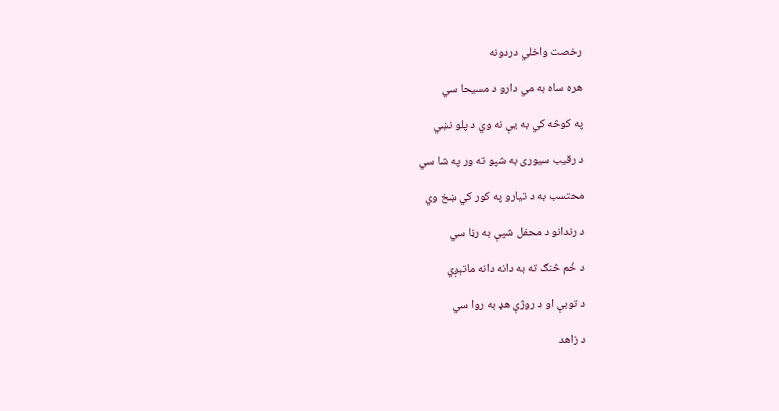رخصت واخلي دردونه

هره ساه به مي دارو د مسيحا سي

په كوڅه كي به يې نه وي د پلو نښي

د رقيب سيورى به شپو ته ور په شا سي

محتسب به د تيارو په كور كي ښخ وي

د رندانو د محفل شپې به رڼا سي

د خُم څنګ ته به دانه دانه ماتېږي

د توبې او د روژې هډ به روا سي

د زاهد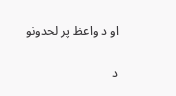او د واعظ پر لحدونو

د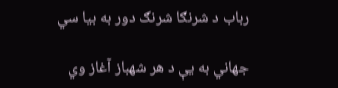رباب د شرنګا شرنګ دور به بيا سي

جهاني به يې د هر شهباز آغاز وي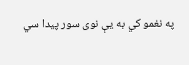په نغمو كي به يې نوى سور پيدا سي